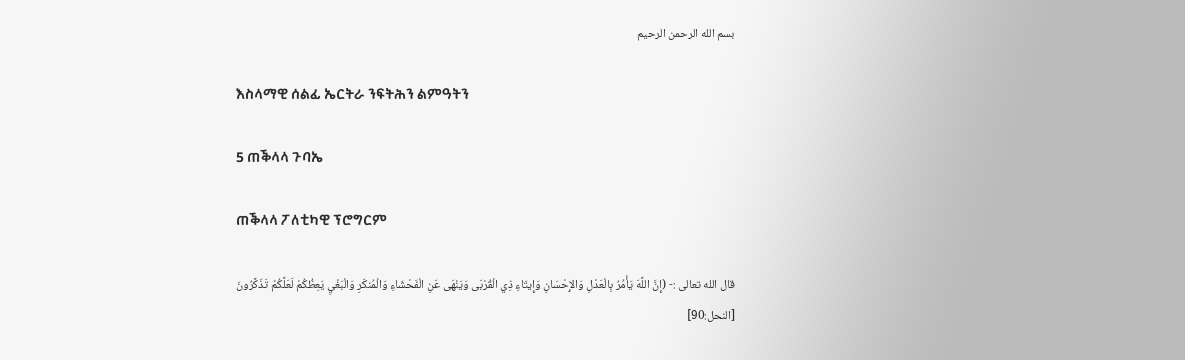بسم الله الرحمن الرحيم

እስላማዊ ሰልፊ ኤርትራ ንፍትሕን ልምዓትን

5 ጠቕላላ ጉባኤ

ጠቕላላ ፖለቲካዊ ፕሮግርም

قال الله تعالى :- (إِنَّ اللَّهَ يَأْمُرُ بِالْعَدْلِ وَالإِحْسَانِ وَإِيتَاءِ ذِي الْقُرْبَى وَيَنْهَى عَنِ الْفَحْشَاءِ وَالْمُنكَرِ وَالْبَغْيِ يَعِظُكُمْ لَعَلَّكُمْ تَذَكَّرُونَ [النحل:90]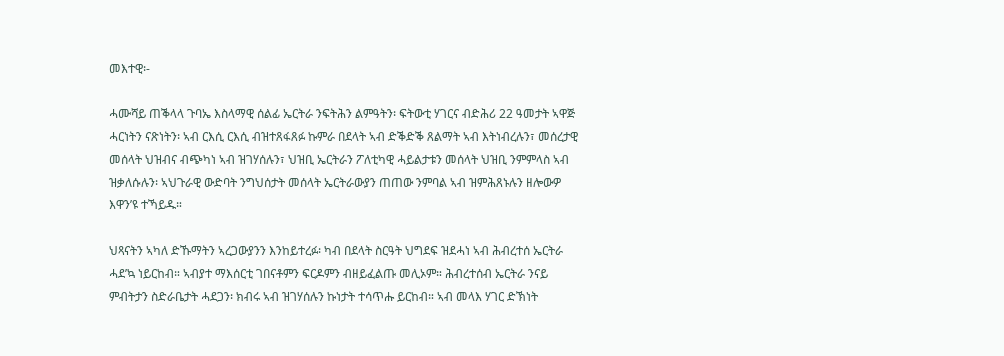መእተዊ፡-

ሓሙሻይ ጠቕላላ ጉባኤ እስላማዊ ሰልፊ ኤርትራ ንፍትሕን ልምዓትን፡ ፍትውቲ ሃገርና ብድሕሪ 22 ዓመታት ኣዋጅ ሓርነትን ናጽነትን፡ ኣብ ርእሲ ርእሲ ብዝተጸፋጸፉ ኩምራ በደላት ኣብ ድቕድቕ ጸልማት ኣብ እትነብረሉን፣ መሰረታዊ መሰላት ህዝብና ብጭካነ ኣብ ዝገሃሰሉን፣ ህዝቢ ኤርትራን ፖለቲካዊ ሓይልታቱን መሰላት ህዝቢ ንምምላስ ኣብ ዝቃለሱሉን፡ ኣህጉራዊ ውድባት ንግህሰታት መሰላት ኤርትራውያን ጠጠው ንምባል ኣብ ዝምሕጸኑሉን ዘሎውዎ እዋን’ዩ ተኻይዱ።

ህጻናትን ኣካለ ድኹማትን ኣረጋውያንን እንከይተረፉ፡ ካብ በደላት ስርዓት ህግደፍ ዝደሓነ ኣብ ሕብረተሰ ኤርትራ ሓደ’ኳ ነይርከብ። ኣብያተ ማእሰርቲ ገበናቶምን ፍርዶምን ብዘይፈልጡ መሊኦም። ሕብረተሰብ ኤርትራ ንናይ ምብትታን ስድራቤታት ሓደጋን፡ ክብሩ ኣብ ዝገሃሰሉን ኩነታት ተሳጥሑ ይርከብ። ኣብ መላእ ሃገር ድኽነት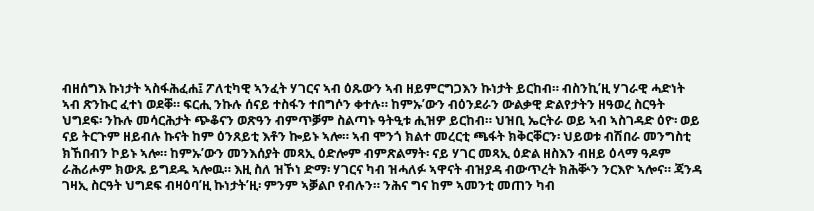ብዘሰግእ ኩነታት ኣስፋሕፈሐ፤ ፖለቲካዊ ኣንፈት ሃገርና ኣብ ዕጹውን ኣብ ዘይምርግጋእን ኩነታት ይርከብ። ብስንኪ’ዚ ሃገራዊ ሓድነት ኣብ ጽንኩር ፈተነ ወደቐ። ፍርሒ ንኩሉ ሰናይ ተስፋን ተበግሶን ቀተሉ። ከምኡ’ውን ብዕንደራን ውልቃዊ ድልየታትን ዘዓወረ ስርዓት ህግደፍ፡ ንኩሉ መሳርሕታት ጭቆናን ወጽዓን ብምጥቓም ስልጣኑ ዓትዒቱ ሒዝዎ ይርከብ። ህዝቢ ኤርትራ ወይ ኣብ ኣስገዳድ ዕዮ፡ ወይ ናይ ትርጉም ዘይብሉ ኩናት ከም ዕንጸይቲ እቶን ኰይኑ ኣሎ። ኣብ ሞንጎ ክልተ መረርቲ ጫፋት ክቅርቐርን፡ ህይወቱ ብሽበራ መንግስቲ ክኸበብን ኮይኑ ኣሎ። ከምኡ’ውን መንእሰያት መጻኢ ዕድሎም ብምጽልማት፡ ናይ ሃገር መጻኢ ዕድል ዘስእን ብዘይ ዕላማ ዓዶም ራሕሪሖም ክውጹ ይግደዱ ኣሎዉ። እዚ ስለ ዝኾነ ድማ፡ ሃገርና ካብ ዝሓለፉ ኣዋናት ብዝያዳ ብውጥረት ክሕቝን ንርእዮ ኣሎና። ጃንዳ ገዛኢ ስርዓት ህግደፍ ብዛዕባ’ዚ ኩነታት’ዚ፡ ምንም ኣቓልቦ የብሉን። ንሕና ግና ከም ኣመንቲ መጠን ካብ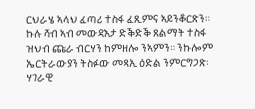ርህራሄ ኣላህ ፈጣሪ ተስፋ ፈጺምና ኣይንቆርጽን። ኩሉ ሻብ ኣብ መውዳእታ ድቕድቕ ጸልማት ተስፋ ዝህብ ጩራ ብርሃን ከምዘሎ ንኣምን። ንኩሎም ኤርትራውያን ትስፉው መጻኢ ዕድል ንምርግጋጽ፡ ሃገራዊ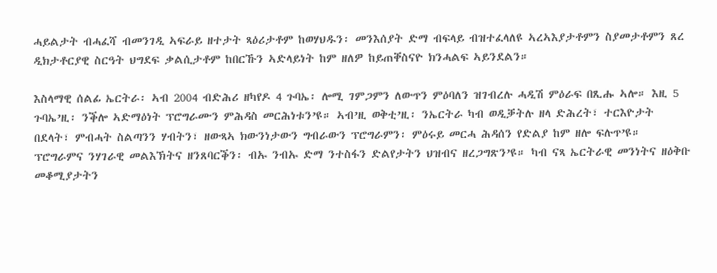ሓይልታት ብሓፈሻ ብመንገዲ ኣፍራይ ዘተታት ጻዕሪታቶም ከወሃህዱን፡ መንእሰያት ድማ ብፍላይ ብዝተፈላለዩ ኣረኣእያታቶምን ስያመታቶምን ጸረ ዲክታቶርያዊ ስርዓት ህግደፍ ቃልሲታቶም ከበርኹን ኣድላይነት ከም ዘለዎ ከይጠቐስናዮ ክንሓልፍ ኣይንደልን።

እስላማዊ ሰልፊ ኤርትራ፡ ኣብ 2004 ብድሕሪ ዘካየዶ 4 ጉባኤ፡ ሎሚ ገምጋምን ለውጥን ምዕባለን ዝገብረሉ ሓዲሽ ምዕራፍ በጺሑ ኣሎ። እዚ 5 ጉባኤ’ዚ፡ ንቕሎ ኣድማዕነት ፕሮግራሙን ምሕዳስ መርሕነቱን’ዩ። ኣብ’ዚ ወቅቲ’ዚ፡ ንኤርትራ ካብ ወዲቓትሉ ዘላ ድሕረት፣ ተርእዮታት በደላት፣ ምብሓት ስልጣንን ሃብትን፣ ዘውጻኣ ክውንነታውን ግብራውን ፕሮግራምን፡ ምዕሩይ መርሓ ሕዳሰን የድልያ ከም ዘሎ ፍሉጥ’ዩ። ፕሮግራምና ንሃገራዊ መልእኽትና ዘንጸባርቕን፡ ብኡ ንብኡ ድማ ንተስፋን ድልየታትን ህዝብና ዘረጋግጽን’ዩ። ካብ ናጻ ኤርትራዊ መንነትና ዘዕቅቡ መቆሚያታትን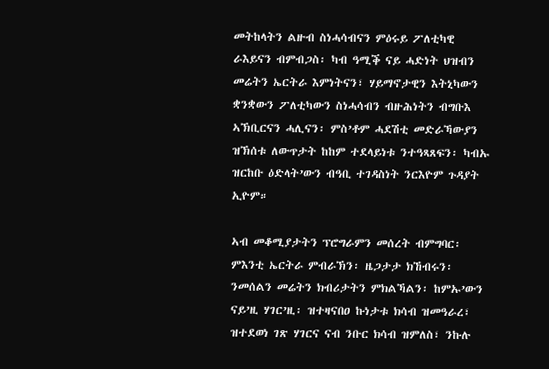መትከላትን ልዙብ ስነሓሳብናን ምዕሩይ ፖለቲካዊ ራእይናን ብምብጋስ፡ ካብ ዓሚቕ ናይ ሓድነት ህዝብን መሬትን ኤርትራ እምነትናን፣ ሃይማኖታዊን እትኒካውን ቋንቋውን ፖለቲካውን ስነሓሳብን ብዙሕነትን ብግቡእ ኣኽቢርናን ሓሊናን፡ ምስ’ቶም ሓደሽቲ መድራኻውያን ዝኽሰቱ ለውጥታት ከከም ተደላይነቱ ንተዓጻጸፍን፡ ካብኡ ዝርከቡ ዕድላት’ውን ብዓቢ ተገዳስነት ንርእዮም ጉዳያት ኢዮም።

ኣብ መቆሚያታትን ፕሮግራምን መሰረት ብምግባር፡ ምእንቲ ኤርትራ ምብራኽን፡ ዜጋታታ ክኸብሩን፡ ንመሰልን መሬትን ክብሪታትን ምክልኻልን፡ ከምኡ’ውን ናይ’ዚ ሃገር’ዚ፡ ዝተዛናበዐ ኩነታቱ ክሳብ ዝመዓራረ፣ ዝተደወነ ገጽ ሃገርና ናብ ንቡር ክሳብ ዝምለስ፣ ንኩሉ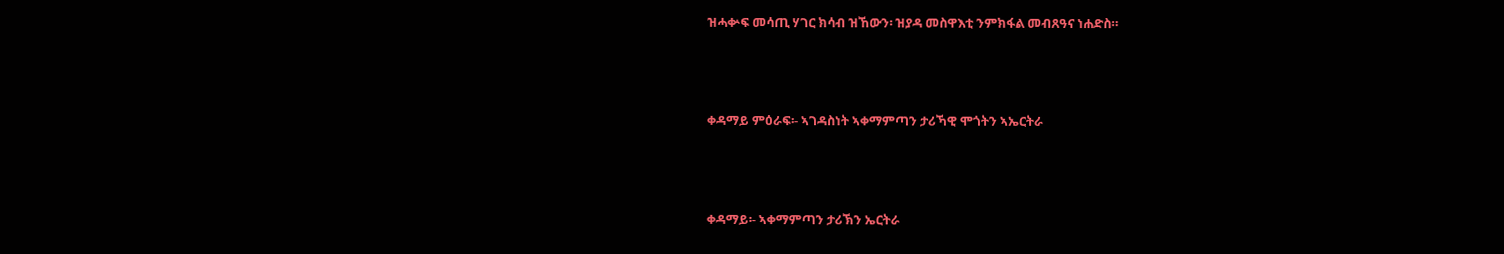ዝሓቍፍ መሳጢ ሃገር ክሳብ ዝኸውን፡ ዝያዳ መስዋእቲ ንምክፋል መብጸዓና ነሐድስ።



ቀዳማይ ምዕራፍ፡- ኣገዳስነት ኣቀማምጣን ታሪኻዊ ሞጎትን ኣኤርትራ



ቀዳማይ፡- ኣቀማምጣን ታሪኽን ኤርትራ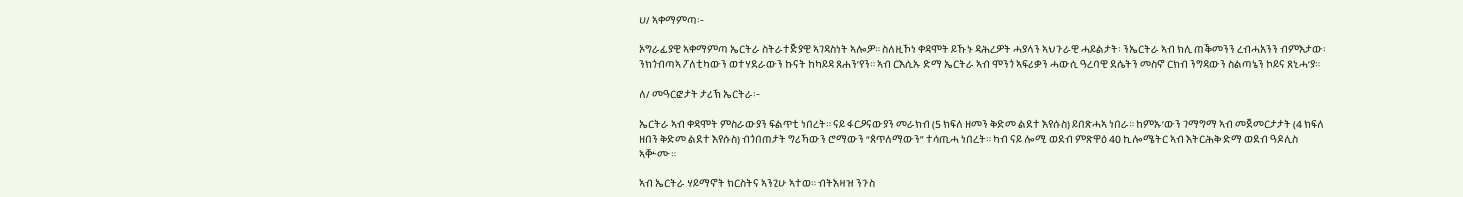ሀ/ ኣቀማምጣ፡-

ኦግራፊያዊ ኣቀማምጣ ኤርትራ ስትራተጅያዊ ኣገዳስነት ኣሎዎ። ስለዚኾነ ቀዳሞት ይኹኑ ዳሕረዎት ሓያላን ኣህጉራዊ ሓይልታት፡ ንኤርትራ ኣብ ክሊ ጠቕመንን ረብሓአንን ብምእታው፡ ንክጎብጣኣ ፖለቲካውን ወተሃደራውን ኩናት ከካይዳ ጸሐን’የን። ኣብ ርእሲኡ ድማ ኤርትራ ኣብ ሞንጎ ኣፍሪቃን ሓውሲ ዓረባዊ ደሴትን መስኖ ርክብ ንግዳውን ስልጣኔን ኮይና ጸኒሓ’ያ።

ለ/ መዓርፎታት ታሪኽ ኤርትራ፡-

ኤርትራ ኣብ ቀዳሞት ምስራውያን ፍልጥቲ ነበረት። ናይ ፋርዖናውያን መራክብ (5 ክፍለ ዘመን ቅድመ ልደተ እየሱስ) ይበጽሓኣ ነበራ። ከምኡ’ውን ገማግማ ኣብ መጀመርታታት (4 ክፍለ ዘበን ቅድመ ልደተ እየሱስ) ብጎበጠታት ግሪኻውን ሮማውን “ጰጥለማውን” ተሳጢሓ ነበረት። ካብ ናይ ሎሚ ወደብ ምጽዋዕ 40 ኪሎሜትር ኣብ እትርሕቅ ድማ ወደብ ዓዶሊስ ኣቝሙ።

ኣብ ኤርትራ ሃይማኖት ክርስትና ኣንጊሁ ኣተወ። ብትእዛዝ ንጉስ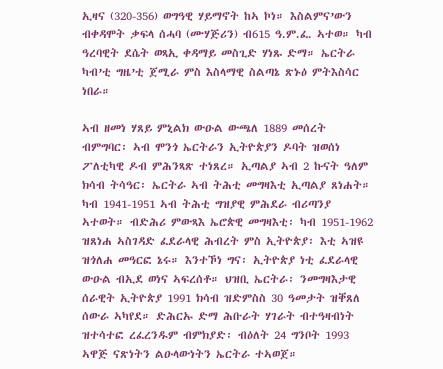ኢዛና (320-356) ወግዓዊ ሃይማኖት ከኣ ኮነ። እስልምና’ውን ብቀዳሞት ቃፍላ ሰሓባ (ሙሃጅሪን) ብ615 ዓ.ም.ፈ. ኣተወ። ካብ ዓረባዊት ደሴት ወጻኢ ቀዳማይ መስጊድ ሃነጹ ድማ። ኤርትራ ካብ’ቲ ግዜ’ቲ ጀሚራ ምስ እስላማዊ ስልጣኔ ጽኑዕ ምትእስሳር ነበራ።

ኣብ ዘመነ ሃጸይ ምኒልክ ውዑል ውጫለ 1889 መሰረት ብምግባር፡ ኣብ ሞንጎ ኤርትራን ኢትዮጵያን ዶባት ዝወሰነ ፖለቲካዊ ዶብ ምሕንጻጽ ተነጸረ። ኢጣልያ ኣብ 2 ኩናት ዓለም ክሳብ ትሳዓር፡ ኤርትራ ኣብ ትሕቲ መግዛእቲ ኢጣልያ ጸነሐት። ካብ 1941-1951 ኣብ ትሕቲ ግዝያዊ ምሕደራ ብሪጣንያ ኣተወት። ብድሕሪ ምውጻእ ኤሮጵዊ መግዛእቲ፡ ካብ 1951-1962 ዝጸነሐ ኣስገዳድ ፈደራላዊ ሕብረት ምስ ኢትዮጵያ፡ እቲ ኣዝዩ ዝጎለሐ መዓርፎ ኔሩ። እንተኾነ ግና፡ ኢትዮጵያ ነቲ ፈደራላዊ ውዑል ብኢደ ወነና ኣፍረሰቶ። ህዝቢ ኤርትራ፡ ንመግዛእታዊ ሰራዊት ኢትዮጵያ 1991 ክሳብ ዝድምስስ 30 ዓመታት ዝቐጸለ ሰውራ ኣካየደ። ድሕርኡ ድማ ሕቡራት ሃገራት ብተዓዛብነት ዝተሳተፎ ረፈረንዱም ብምክያድ፡ ብዕለት 24 ግንቦት 1993 ኣዋጅ ናጽነትን ልዑላውነትን ኤርትራ ተኣወጀ።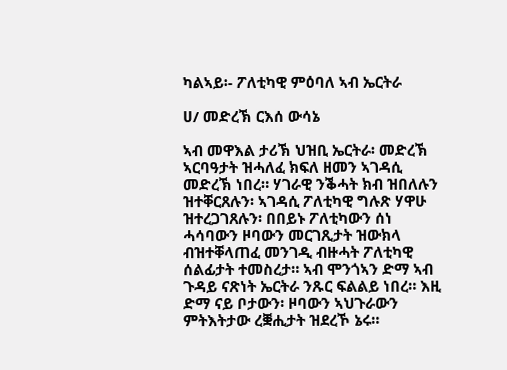ካልኣይ፡- ፖለቲካዊ ምዕባለ ኣብ ኤርትራ

ሀ/ መድረኽ ርእሰ ውሳኔ

ኣብ መዋእል ታሪኽ ህዝቢ ኤርትራ፡ መድረኽ ኣርባዓታት ዝሓለፈ ክፍለ ዘመን ኣገዳሲ መድረኽ ነበረ። ሃገራዊ ንቕሓት ክብ ዝበለሉን ዝተቐርጸሉን፡ ኣገዳሲ ፖለቲካዊ ግሉጽ ሃዋሁ ዝተረጋገጸሉን፡ በበይኑ ፖለቲካውን ሰነ ሓሳባውን ዞባውን መርገጺታት ዝውክላ ብዝተቐላጠፈ መንገዲ ብዙሓት ፖለቲካዊ ሰልፊታት ተመስረታ። ኣብ ሞንጎኣን ድማ ኣብ ጉዳይ ናጽነት ኤርትራ ንጹር ፍልልይ ነበረ። እዚ ድማ ናይ ቦታውን፡ ዞባውን ኣህጉራውን ምትእትታው ረቛሒታት ዝደረኾ ኔሩ።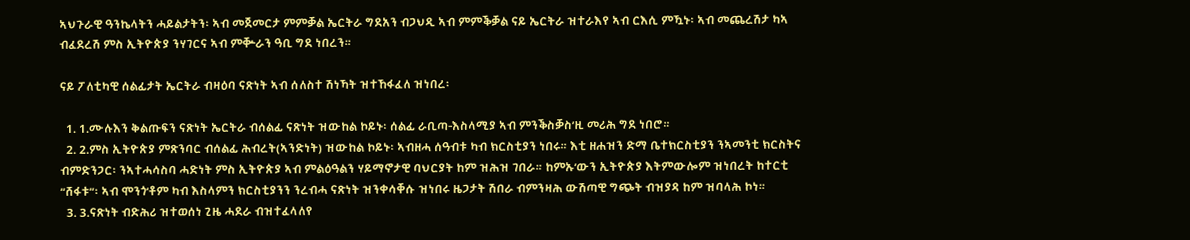ኣህጉራዊ ዓንኬላትን ሓይልታትን፡ ኣብ መጀመርታ ምምቓል ኤርትራ ግደአን ብጋህዲ ኣብ ምምቕቓል ናይ ኤርትራ ዝተራእየ ኣብ ርእሲ ምዃኑ፡ ኣብ መጨረሽታ ካኣ ብፈደረሽ ምስ ኢትዮጵያ ንሃገርና ኣብ ምቝራን ዓቢ ግደ ነበረን።

ናይ ፖለቲካዊ ሰልፊታት ኤርትራ ብዛዕባ ናጽነት ኣብ ሰለስተ ሽነኻት ዝተኸፋፈለ ዝነበረ፡

  1. 1.ሙሉእን ቅልጡፍን ናጽነት ኤርትራ ብሰልፊ ናጽነት ዝውከል ኮይኑ፡ ሰልፊ ራቢጣ-እስላሚያ ኣብ ምንቕስቓስ’ዚ መሪሕ ግደ ነበሮ።
  2. 2.ምስ ኢትዮጵያ ምጽንባር ብሰልፊ ሕብረት(ኣንድነት) ዝውከል ኮይኑ፡ ኣብዘሓ ሰዓብቱ ካብ ክርስቲያን ነበሩ። እቲ ዘሐዝን ድማ ቤተክርስቲያን ንኣመንቲ ክርስትና ብምድንጋር፡ ንኣተሓሳስባ ሓድነት ምስ ኢትዮጵያ ኣብ ምልዕዓልን ሃይማኖታዊ ባህርያት ከም ዝሕዝ ገበራ። ከምኡ’ውን ኢትዮጵያ እትምውሎም ዝነበረት ከተርቲ ”ሸፋቱ”፡ ኣብ ሞንጎ’ቶም ካብ እስላምን ክርስቲያንን ንረብሓ ናጽነት ዝንቀሳቐሱ ዝነበሩ ዜጋታት ሽበራ ብምንዛሕ ውሽጣዊ ግጭት ብዝያዳ ከም ዝባላሕ ኮነ።
  3. 3.ናጽነት ብድሕሪ ዝተወሰነ ጊዜ ሓደራ ብዝተፈላለየ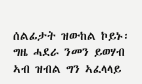ሰልፊታት ዝውከል ኮይኑ፡ ግዜ ሓደራ ንመን ይወሃብ ኣብ ዝብል ግን ኣፈላላይ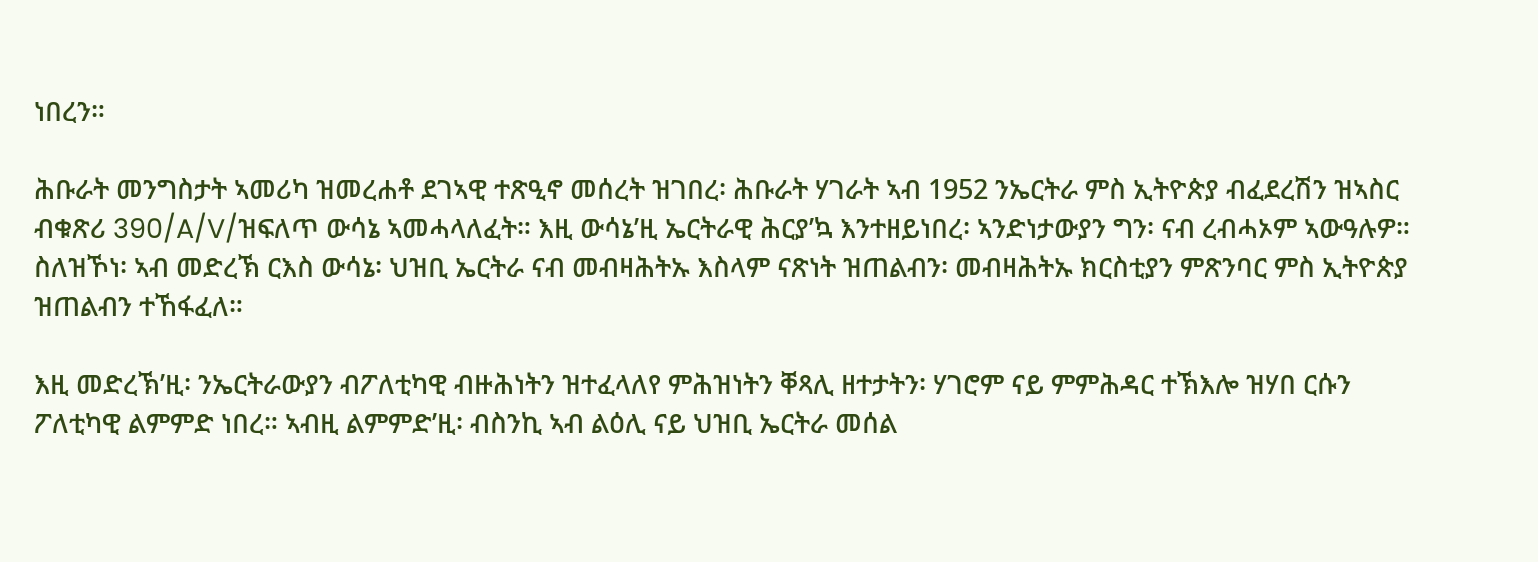ነበረን።

ሕቡራት መንግስታት ኣመሪካ ዝመረሐቶ ደገኣዊ ተጽዒኖ መሰረት ዝገበረ፡ ሕቡራት ሃገራት ኣብ 1952 ንኤርትራ ምስ ኢትዮጵያ ብፈደረሽን ዝኣስር ብቁጽሪ 390/A/V/ዝፍለጥ ውሳኔ ኣመሓላለፈት። እዚ ውሳኔ’ዚ ኤርትራዊ ሕርያ’ኳ እንተዘይነበረ፡ ኣንድነታውያን ግን፡ ናብ ረብሓኦም ኣውዓሉዎ። ስለዝኾነ፡ ኣብ መድረኽ ርእስ ውሳኔ፡ ህዝቢ ኤርትራ ናብ መብዛሕትኡ እስላም ናጽነት ዝጠልብን፡ መብዛሕትኡ ክርስቲያን ምጽንባር ምስ ኢትዮጵያ ዝጠልብን ተኸፋፈለ።

እዚ መድረኽ’ዚ፡ ንኤርትራውያን ብፖለቲካዊ ብዙሕነትን ዝተፈላለየ ምሕዝነትን ቐጻሊ ዘተታትን፡ ሃገሮም ናይ ምምሕዳር ተኽእሎ ዝሃበ ርሱን ፖለቲካዊ ልምምድ ነበረ። ኣብዚ ልምምድ’ዚ፡ ብስንኪ ኣብ ልዕሊ ናይ ህዝቢ ኤርትራ መሰል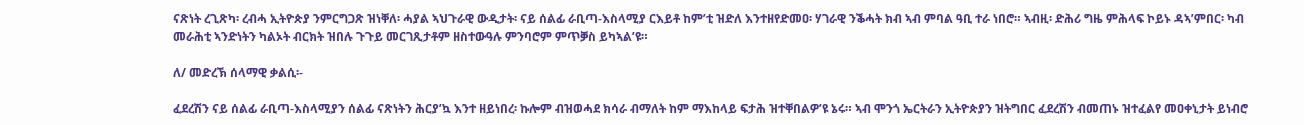ናጽነት ረጊጽካ፡ ረብሓ ኢትዮጵያ ንምርግጋጽ ዝነቐለ፡ ሓያል ኣህጉራዊ ውዲታት፡ ናይ ሰልፊ ራቢጣ-እስላሚያ ርእይቶ ከም’ቲ ዝድለ እንተዘየድመዐ፡ ሃገራዊ ንቕሓት ክብ ኣብ ምባል ዓቢ ተራ ነበሮ። ኣብዚ፡ ድሕሪ ግዜ ምሕላፍ ኮይኑ ዳኣ’ምበር፡ ካብ መራሕቲ ኣንድነትን ካልኦት ብርክት ዝበሉ ጉጉይ መርገጺታቶም ዘስተውዓሉ ምንባሮም ምጥቓስ ይካኣል’ዩ።

ለ/ መድረኽ ሰላማዊ ቃልሲ፡-

ፈደረሽን ናይ ሰልፊ ራቢጣ-እስላሚያን ሰልፊ ናጽነትን ሕርያ’ኳ እንተ ዘይነበረ፡ ኩሎም ብዝወሓደ ክሳራ ብማለት ከም ማእከላይ ፍታሕ ዝተቐበልዎ’ዩ ኔሩ። ኣብ ሞንጎ ኤርትራን ኢትዮጵያን ዝትግበር ፈደረሽን ብመጠኑ ዝተፈልየ መዐቀኒታት ይነብሮ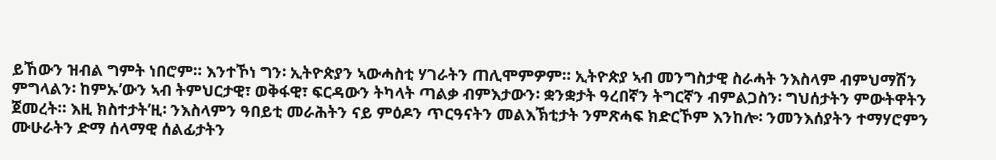ይኸውን ዝብል ግምት ነበሮም። እንተኾነ ግን፡ ኢትዮጵያን ኣውሓስቲ ሃገራትን ጠሊሞምዎም። ኢትዮጵያ ኣብ መንግስታዊ ስራሓት ንእስላም ብምህማሽን ምግላልን፡ ከምኡ’ውን ኣብ ትምህርታዊ፣ ወቅፋዊ፣ ፍርዳውን ትካላት ጣልቃ ብምእታውን፡ ቋንቋታት ዓረበኛን ትግርኛን ብምልጋስን፡ ግህሰታትን ምውትዋትን ጀመረት። እዚ ክስተታት’ዚ፡ ንእስላምን ዓበይቲ መራሕትን ናይ ምዕዶን ጥርዓናትን መልእኽቲታት ንምጽሓፍ ክድርኾም እንከሎ፡ ንመንእሰያትን ተማሃሮምን ሙሁራትን ድማ ሰላማዊ ሰልፊታትን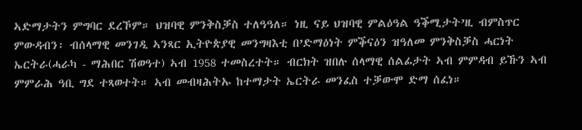ኣድማታትን ምግባር ደረኾም። ህዝባዊ ምንቅስቓስ ተለዓዓለ። ነዚ ናይ ህዝባዊ ምልዕዓል ዓቕሚታት’ዚ ብምስጥር ምውዳብን፡ ብሰላማዊ መንገዲ ኣንጻር ኢትዮጵያዊ መንግዛእቲ በ’ድማዕነት ምቕናዕን ዝዓለመ ምንቅስቓስ ሓርነት ኤርትራ(ሓራካ - ማሕበር ሽወዓተ) ኣብ 1958 ተመስረተት። ብርክት ዝበሉ ሰላማዊ ሰልፊታት ኣብ ምምዳብ ይኹን ኣብ ምምራሕ ዓቢ ግደ ተጻወተት። ኣብ መብዛሕትኡ ከተማታት ኤርትራ መንፈስ ተቓውሞ ድማ ሰፈነ።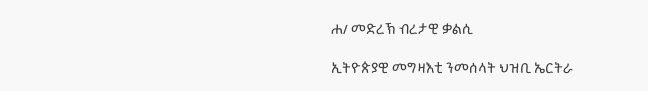ሐ/ መድረኽ ብረታዊ ቃልሲ

ኢትዮጵያዊ መግዛእቲ ንመሰላት ህዝቢ ኤርትራ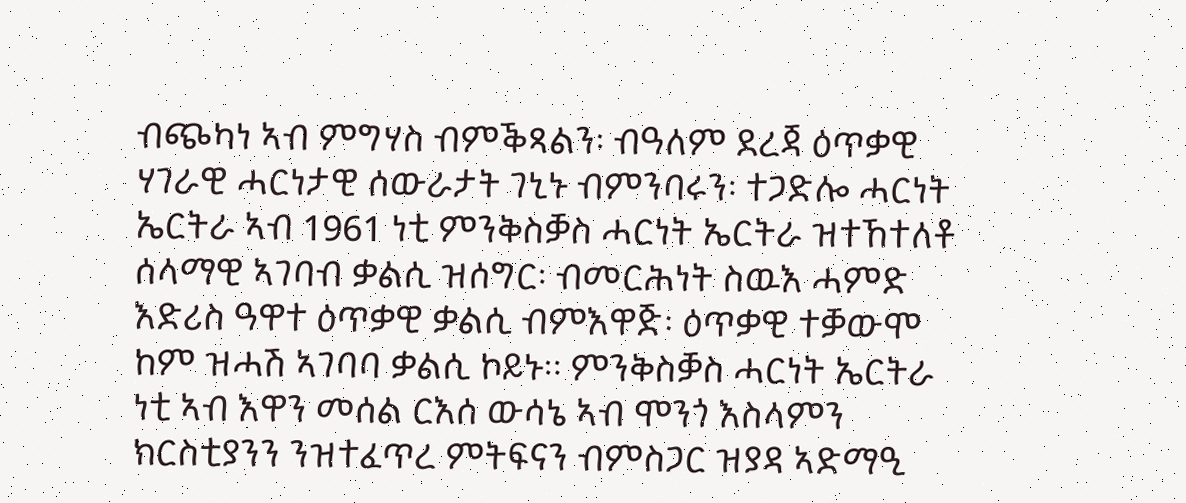ብጭካነ ኣብ ምግሃስ ብምቕጻልን፡ ብዓለም ደረጃ ዕጥቃዊ ሃገራዊ ሓርነታዊ ሰውራታት ገኒኑ ብምንባሩን፡ ተጋድሎ ሓርነት ኤርትራ ኣብ 1961 ነቲ ምንቅስቓስ ሓርነት ኤርትራ ዝተኸተለቶ ሰላማዊ ኣገባብ ቃልሲ ዝሰግር፡ ብመርሕነት ስዉእ ሓምድ እድሪስ ዓዋተ ዕጥቃዊ ቃልሲ ብምእዋጅ፡ ዕጥቃዊ ተቓውሞ ከም ዝሓሽ ኣገባባ ቃልሲ ኮይኑ። ምንቅስቓስ ሓርነት ኤርትራ ነቲ ኣብ እዋን መሰል ርእሰ ውሳኔ ኣብ ሞንጎ እስላምን ክርስቲያንን ንዝተፈጥረ ምትፍናን ብምስጋር ዝያዳ ኣድማዒ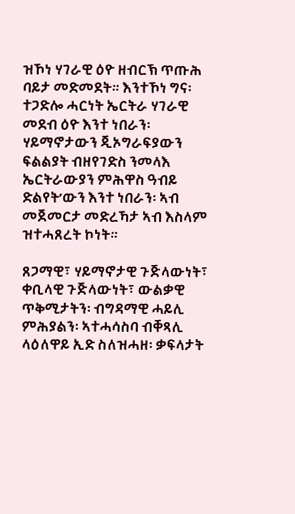ዝኾነ ሃገራዊ ዕዮ ዘብርኽ ጥጡሕ ባይታ መድመደት። እንተኾነ ግና፡ ተጋድሎ ሓርነት ኤርትራ ሃገራዊ መደብ ዕዮ እንተ ነበራን፡ ሃይማኖታውን ጂኦግራፍያውን ፍልልያት ብዘየገድስ ንመላእ ኤርትራውያን ምሕዋስ ዓብይ ድልየት’ውን እንተ ነበራን፡ ኣብ መጀመርታ መድረኻታ ኣብ እስላም ዝተሓጸረት ኮነት።

ጸጋማዊ፣ ሃይማኖታዊ ጉጅላውነት፣ ቀቢላዊ ጉጅላውነት፣ ውልቃዊ ጥቅሚታትን፡ ብግዳማዊ ሓይሊ ምሕያልን፡ ኣተሓሳስባ ብቐጻሊ ላዕለዋይ ኢድ ስለዝሓዘ፡ ቃፍላታት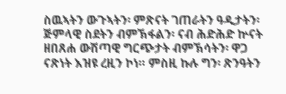ስዉኣትን ውጉኣትን፡ ምጽናት ገጠራትን ዓዲታትን፡ ጅምላዊ ስደትን ብምኽፋልን፡ ናብ ሕድሕድ ኵናት ዘበጸሐ ውሽጣዊ ግርጭታት ብምኽሳትን፡ ዋጋ ናጽነት እዝዩ ረዚን ኮነ። ምስዚ ኩሉ ግን፡ ጽንዓትን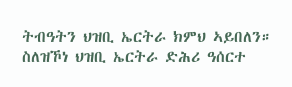ትብዓትን ህዝቢ ኤርትራ ክምህ ኣይበለን። ስለዝኾነ ህዝቢ ኤርትራ ድሕሪ ዓሰርተ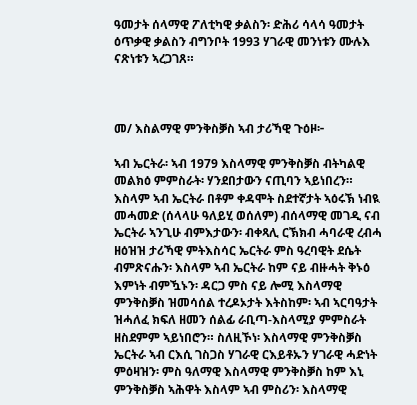ዓመታት ሰላማዊ ፖለቲካዊ ቃልስን፡ ድሕሪ ሳላሳ ዓመታት ዕጥቃዊ ቃልስን ብግንቦት 1993 ሃገራዊ መንነቱን ሙሉእ ናጽነቱን ኣረጋገጸ።



መ/ እስልማዊ ምንቅስቓስ ኣብ ታሪኻዊ ጉዕዞ፦

ኣብ ኤርትራ፡ ኣብ 1979 እስላማዊ ምንቅስቓስ ብትካልዊ መልክዕ ምምስራት፡ ሃንደበታውን ናጢባን ኣይነበረን። እስላም ኣብ ኤርትራ በቶም ቀዳሞት ስደተኛታት ኣዕሩኽ ነብዪ መሓመድ (ሰላላሁ ዓለይሂ ወሰለም) ብሰላማዊ መገዲ ናብ ኤርትራ ኣንጊሁ ብምእታውን፡ ብቀጻሊ ርኽክብ ሓባራዊ ረብሓ ዘዕዝዝ ታሪኻዊ ምትእስሳር ኤርትራ ምስ ዓረባዊት ደሴት ብምጽናሑን፡ እስላም ኣብ ኤርትራ ከም ናይ ብዙሓት ቅኑዕ እምነት ብምዃኑን፡ ዳርጋ ምስ ናይ ሎሚ እስላማዊ ምንቅስቓስ ዝመሳሰል ተረዶኦታት እትስከም፡ ኣብ ኣርባዓታት ዝሓለፈ ክፍለ ዘመን ሰልፊ ራቢጣ-እስላሚያ ምምስራት ዘስደምም ኣይነበሮን። ስለዚኾነ፡ እስላማዊ ምንቅስቓስ ኤርትራ ኣብ ርእሲ ገስጋስ ሃገራዊ ርእይቶኡን ሃገራዊ ሓድነት ምዕዛዝን፡ ምስ ዓለማዊ እስላማዊ ምንቅስቓስ ከም እኒ ምንቅስቓስ ኣሕዋት እስላም ኣብ ምስሪን፡ እስላማዊ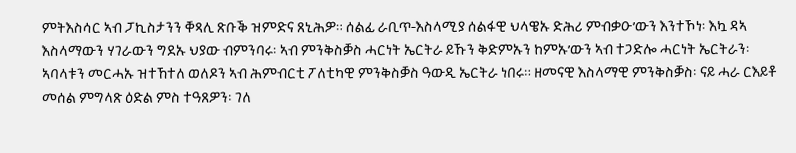ምትእስሳር ኣብ ፓኪስታንን ቐጻሊ ጽቡቕ ዝምድና ጸኒሕዎ። ሰልፊ ራቢጥ-እስላሚያ ሰልፋዊ ህላዌኡ ድሕሪ ምብቃዑ’ውን እንተኾነ፡ እኳ ዳኣ እስላማውን ሃገራውን ግደኡ ህያው ብምንባሩ፡ ኣብ ምንቅስቓስ ሓርነት ኤርትራ ይኹን ቅድምኡን ከምኡ’ውን ኣብ ተጋድሎ ሓርነት ኤርትራን፡ ኣባላቱን መርሓኡ ዝተኸተለ ወለዶን ኣብ ሕምብርቲ ፖለቲካዊ ምንቅስቓስ ዓውዲ ኤርትራ ነበሩ። ዘመናዊ እስላማዊ ምንቅስቓስ፡ ናይ ሓራ ርእይቶ መሰል ምግላጽ ዕድል ምስ ተዓጸዎን፡ ገለ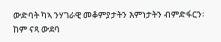ውድባት ካኣ ንሃገራዊ መቆምያታትን እምነታትን ብምድፋርን፡ ከም ናጻ ውደባ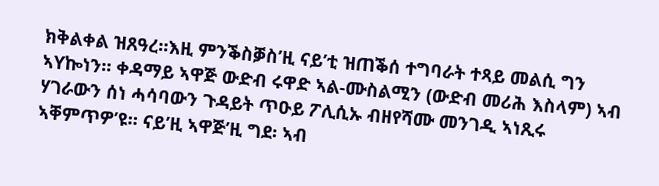ክቅልቀል ዝጸዓረ።እዚ ምንቕስቓስ’ዚ ናይ’ቲ ዝጠቕሰ ተግባራት ተጻይ መልሲ ግን ኣYኰነን። ቀዳማይ ኣዋጅ ውድብ ሩዋድ ኣል-ሙስልሚን (ውድብ መሪሕ እስላም) ኣብ ሃገራውን ሰነ ሓሳባውን ጉዳይት ጥዑይ ፖሊሲኡ ብዘየሻሙ መንገዲ ኣነጺሩ ኣቐምጥዎ’ዩ። ናይ’ዚ ኣዋጅ’ዚ ግደ፡ ኣብ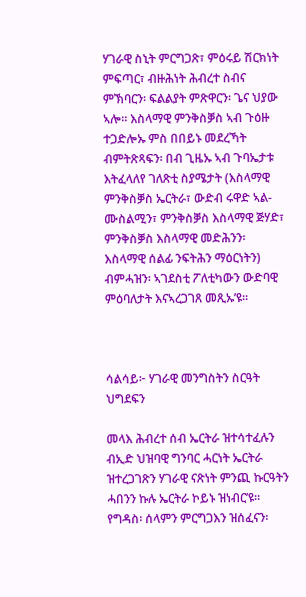ሃገራዊ ስኒት ምርግጋጽ፣ ምዕሩይ ሽርክነት ምፍጣር፣ ብዙሕነት ሕብረተ ስብና ምኽባርን፡ ፍልልያት ምጽዋርን፡ ጌና ህያው ኣሎ። እስላማዊ ምንቅስቓስ ኣብ ጉዕዙ ተጋድሎኡ ምስ በበይኑ መደረኻት ብምትጽጻፍን፡ በብ ጊዜኡ ኣብ ጉባኤታቱ እትፈላለየ ገለጽቲ ስያሜታት (እስላማዊ ምንቅስቓስ ኤርትራ፣ ውድብ ሩዋድ ኣል-ሙስልሚን፣ ምንቅስቓስ እስላማዊ ጅሃድ፣ ምንቅስቓስ እስላማዊ መድሕንን፡ እስላማዊ ሰልፊ ንፍትሕን ማዕርነትን) ብምሓዝን፡ ኣገደስቲ ፖለቲካውን ውድባዊ ምዕባለታት እናኣረጋገጸ መጺኡ’ዩ።



ሳልሳይ፦ ሃገራዊ መንግስትን ስርዓት ህግደፍን

መላእ ሕብረተ ሰብ ኤርትራ ዝተሳተፈሉን ብኢድ ህዝባዊ ግንባር ሓርነት ኤርትራ ዝተረጋገጽን ሃገራዊ ናጽነት ምንጪ ኩርዓትን ሓበንን ኩሉ ኤርትራ ኮይኑ ዝነብር’ዩ። የግዳስ፡ ሰላምን ምርግጋእን ዝሰፈናን፡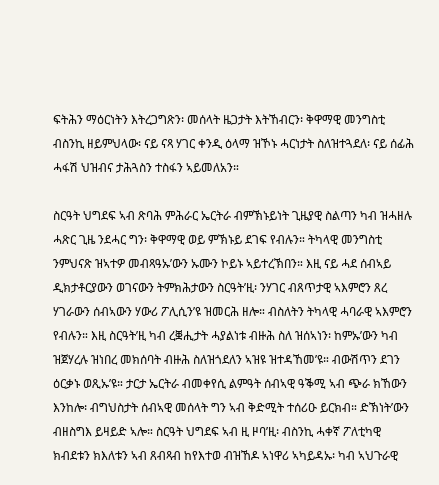ፍትሕን ማዕርነትን እትረጋግጽን፡ መሰላት ዜጋታት እትኸብርን፡ ቅዋማዊ መንግስቲ ብስንኪ ዘይምህላው፡ ናይ ናጻ ሃገር ቀንዲ ዕላማ ዝኾኑ ሓርነታት ስለዝተጓደለ፡ ናይ ሰፊሕ ሓፋሽ ህዝብና ታሕጓስን ተስፋን ኣይመለአን።

ስርዓት ህግደፍ ኣብ ጽባሕ ምሕራር ኤርትራ ብምኽኑይነት ጊዜያዊ ስልጣን ካብ ዝሓዘሉ ሓጽር ጊዜ ንደሓር ግን፡ ቅዋማዊ ወይ ምኽኑይ ደገፍ የብሉን። ትካላዊ መንግስቲ ንምህናጽ ዝኣተዎ መብጻዓኡ’ውን ኡሙን ኮይኑ ኣይተረኽበን። እዚ ናይ ሓደ ሰብኣይ ዲክታቶርያውን ወገናውን ትምክሕታውን ስርዓት’ዚ፡ ንሃገር ብጸጥታዊ ኣእምሮን ጸረ ሃገራውን ሰብኣውን ሃውሪ ፖሊሲን’ዩ ዝመርሕ ዘሎ። ብስለትን ትካላዊ ሓባራዊ ኣእምሮን የብሉን። እዚ ስርዓት’ዚ ካብ ረቛሒታት ሓያልነቱ ብዙሕ ስለ ዝሰኣነን፡ ከምኡ’ውን ካብ ዝጀሃረሉ ዝነበረ መክሰባት ብዙሕ ስለዝጎደለን ኣዝዩ ዝተዳኸመ’ዩ። ብውሽጥን ደገን ዕርቃኑ ወጺኡ’ዩ። ታርታ ኤርትራ ብመቀየሲ ልምዓት ሰብኣዊ ዓቕሚ ኣብ ጭራ ክኸውን እንከሎ፡ ብግህስታት ሰብኣዊ መሰላት ግን ኣብ ቅድሚት ተሰሪዑ ይርክብ። ድኽነት’ውን ብዘስግእ ይዛይድ ኣሎ። ስርዓት ህግደፍ ኣብ ዚ ዞባ’ዚ፡ ብስንኪ ሓቀኛ ፖለቲካዊ ክብደቱን ክእለቱን ኣብ ጸብጻብ ከየእተወ ብዝኸዶ ኣነዋሪ ኣካይዳኡ፡ ካብ ኣህጉራዊ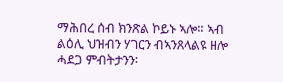ማሕበረ ሰብ ክንጽል ኮይኑ ኣሎ። ኣብ ልዕሊ ህዝብን ሃገርን ብኣንጸላልዩ ዘሎ ሓደጋ ምብትታንን፡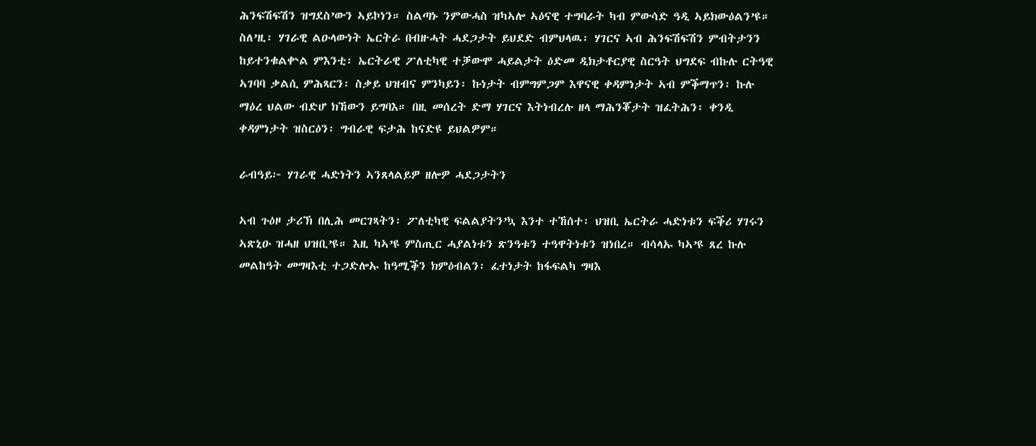ሕንፍሽፍሽን ዝግደስ’ውን ኣይኮነን። ስልጣኑ ንምውሓስ ዝካኣሎ ኣዕናዊ ተግባራት ካብ ምውሳድ ዓዲ ኣይክውዕልን’ዩ። ስለ’ዚ፡ ሃገራዊ ልዑላውነት ኤርትራ በብዙሓት ሓደጋታት ይህደድ ብምህላዉ፡ ሃገርና ኣብ ሕንፍሽፍሽን ምብትታንን ከይተንቁልቍል ምእንቲ፡ ኤርትራዊ ፖለቲካዊ ተቓውሞ ሓይልታት ዕድመ ዲክታቶርያዊ ስርዓት ህግደፍ ብኩሉ ርትዓዊ ኣገባባ ቃልሲ ምሕጻርን፡ ስቃይ ህዝብና ምንካይን፡ ኩነታት ብምግምጋም እዋናዊ ቀዳምነታት ኣብ ምቕማጥን፡ ኩሉ ማዕረ ህልው ብድሆ ክኸውን ይግባእ። በዚ መሰረት ድማ ሃገርና እትነብረሉ ዘላ ማሕንቖታት ዝፈትሕን፡ ቀንዲ ቀዳምነታት ዝስርዕን፡ ግብራዊ ፍታሕ ከናድዩ ይህልዎም።

ራብዓይ፦ ሃገራዊ ሓድነትን ኣንጸላልይዎ ዘሎዎ ሓደጋታትን

ኣብ ጉዕዞ ታሪኽ በሊሕ መርገጻትን፡ ፖለቲካዊ ፍልልያትን’ኳ እንተ ተኸሰተ፡ ህዝቢ ኤርትራ ሓድነቱን ፍቕሪ ሃገሩን ኣጽኒዑ ዝሓዘ ህዝቢ’ዩ። እዚ ካኣ’ዩ ምስጢር ሓያልነቱን ጽንዓቱን ተዓዋትነቱን ዝነበረ። ብሳላኡ ካኣ’ዩ ጸረ ኩሉ መልከዓት መግዛእቲ ተጋድሎኡ ከዓሚቕን ክምዕብልን፡ ፈተነታት ከፋፍልካ ግዛእ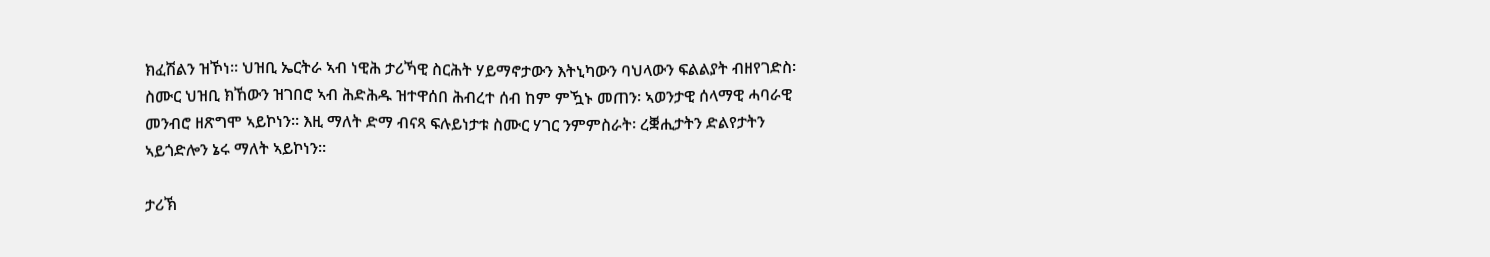ክፈሽልን ዝኾነ። ህዝቢ ኤርትራ ኣብ ነዊሕ ታሪኻዊ ስርሕት ሃይማኖታውን እትኒካውን ባህላውን ፍልልያት ብዘየገድስ፡ ስሙር ህዝቢ ክኸውን ዝገበሮ ኣብ ሕድሕዱ ዝተዋሰበ ሕብረተ ሰብ ከም ምዃኑ መጠን፡ ኣወንታዊ ሰላማዊ ሓባራዊ መንብሮ ዘጽግሞ ኣይኮነን። እዚ ማለት ድማ ብናጻ ፍሉይነታቱ ስሙር ሃገር ንምምስራት፡ ረቛሒታትን ድልየታትን ኣይጎድሎን ኔሩ ማለት ኣይኮነን።

ታሪኽ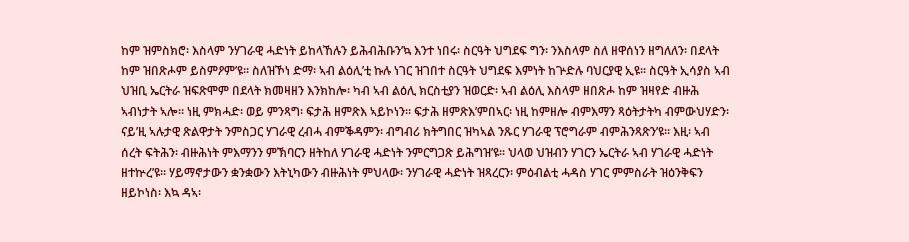ከም ዝምስክሮ፡ እስላም ንሃገራዊ ሓድነት ይከላኸሉን ይሕብሕቡን’ኳ እንተ ነበሩ፡ ስርዓት ህግደፍ ግን፡ ንእስላም ስለ ዘዋሰነን ዘግለለን፡ በደላት ከም ዝበጽሖም ይስምዖም’ዩ። ስለዝኾነ ድማ፡ ኣብ ልዕሊ’ቲ ኩሉ ነገር ዝገበተ ስርዓት ህግደፍ እምነት ከጕድሉ ባህርያዊ ኢዩ። ስርዓት ኢሳያስ ኣብ ህዝቢ ኤርትራ ዝፍጽሞም በደላት ክመዛዘን እንክከሎ፡ ካብ ኣብ ልዕሊ ክርስቲያን ዝወርድ፡ ኣብ ልዕሊ እስላም ዘበጽሖ ከም ዝዛየድ ብዙሕ ኣብነታት ኣሎ። ነዚ ምክሓድ፡ ወይ ምንጻግ፡ ፍታሕ ዘምጽእ ኣይኮነን። ፍታሕ ዘምጽእ’ምበኣር፡ ነዚ ከምዘሎ ብምእማን ጻዕትታትካ ብምውህሃድን፡ ናይ’ዚ ኣሉታዊ ጽልዋታት ንምስጋር ሃገራዊ ረብሓ ብምቕዳምን፡ ብግብሪ ክትግበር ዝካኣል ንጹር ሃገራዊ ፕሮግራም ብምሕንጻጽን’ዩ። እዚ፡ ኣብ ሰረት ፍትሕን፡ ብዙሕነት ምእማንን ምኽባርን ዘትከለ ሃገራዊ ሓድነት ንምርግጋጽ ይሕግዝ’ዩ። ህላወ ህዝብን ሃገርን ኤርትራ ኣብ ሃገራዊ ሓድነት ዘተኵረ’ዩ። ሃይማኖታውን ቋንቋውን እትኒካውን ብዙሕነት ምህላው፡ ንሃገራዊ ሓድነት ዝጻረርን፡ ምዕብልቲ ሓዳስ ሃገር ምምስራት ዝዕንቅፍን ዘይኮነስ፡ እኳ ዳኣ፡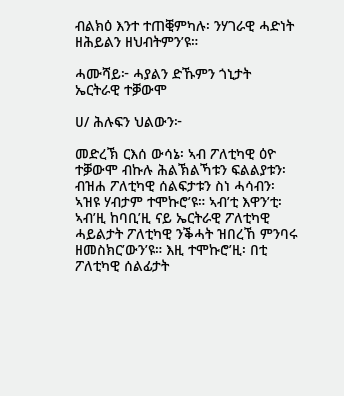ብልክዕ እንተ ተጠቒምካሉ፡ ንሃገራዊ ሓድነት ዘሕይልን ዘህብትምን’ዩ።

ሓሙሻይ፦ ሓያልን ድኹምን ጎኒታት ኤርትራዊ ተቓውሞ

ሀ/ ሕሉፍን ህልውን፦

መድረኽ ርእሰ ውሳኔ፡ ኣብ ፖለቲካዊ ዕዮ ተቓውሞ ብኩሉ ሕልኽልኻቱን ፍልልያቱን፡ ብዝሐ ፖለቲካዊ ሰልፍታቱን ስነ ሓሳብን፡ ኣዝዩ ሃብታም ተሞኩሮ’ዩ። ኣብ’ቲ እዋን’ቲ፡ ኣብ’ዚ ከባቢ’ዚ ናይ ኤርትራዊ ፖለቲካዊ ሓይልታት ፖለቲካዊ ንቕሓት ዝበረኸ ምንባሩ ዘመስክር’ውን’ዩ። እዚ ተሞኩሮ’ዚ፡ በቲ ፖለቲካዊ ሰልፊታት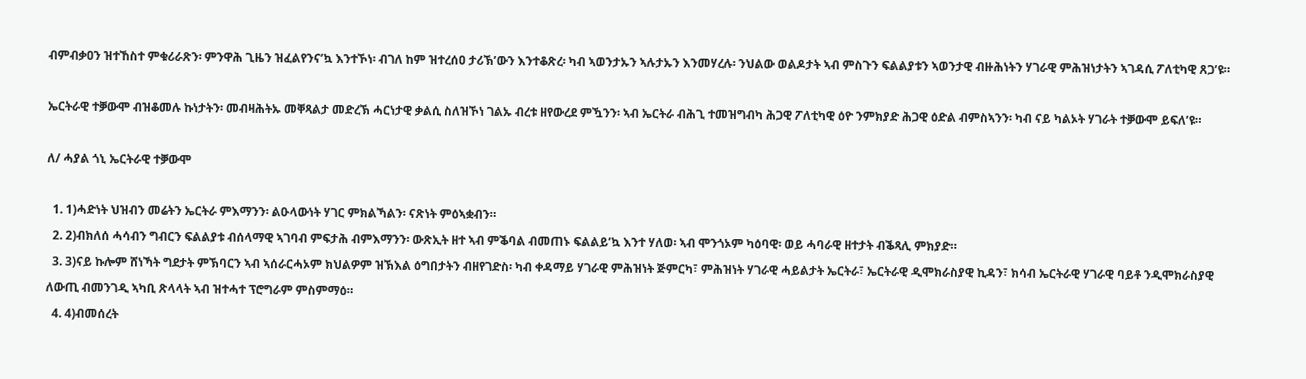ብምብቃዐን ዝተኸስተ ምቁሪራጽን፡ ምንዋሕ ጊዜን ዝፈልየንና’ኳ እንተኾነ፡ ብገለ ከም ዝተረሰዐ ታሪኽ’ውን እንተቆጽረ፡ ካብ ኣወንታኡን ኣሉታኡን እንመሃረሉ፡ ንህልው ወልዶታት ኣብ ምስጉን ፍልልያቱን ኣወንታዊ ብዙሕነትን ሃገራዊ ምሕዝነታትን ኣገዳሲ ፖለቲካዊ ጸጋ’ዩ።

ኤርትራዊ ተቓውሞ ብዝቆመሉ ኩነታትን፡ መብዛሕትኡ መቐጻልታ መድረኽ ሓርነታዊ ቃልሲ ስለዝኾነ ገልኡ ብረቱ ዘየውረደ ምዃንን፡ ኣብ ኤርትራ ብሕጊ ተመዝግብካ ሕጋዊ ፖለቲካዊ ዕዮ ንምክያድ ሕጋዊ ዕድል ብምስኣንን፡ ካብ ናይ ካልኦት ሃገራት ተቓውሞ ይፍለ’ዩ።

ለ/ ሓያል ጎኒ ኤርትራዊ ተቓውሞ

  1. 1)ሓድነት ህዝብን መሬትን ኤርትራ ምእማንን፡ ልዑላውነት ሃገር ምክልኻልን፡ ናጽነት ምዕኣቋብን።
  2. 2)ብክለሰ ሓሳብን ግብርን ፍልልያቱ ብሰላማዊ ኣገባብ ምፍታሕ ብምእማንን፡ ውጽኢት ዘተ ኣብ ምቕባል ብመጠኑ ፍልልይ’ኳ እንተ ሃለወ፡ ኣብ ሞንጎኦም ካዕባዊ፡ ወይ ሓባራዊ ዘተታት ብቕጻሊ ምክያድ።
  3. 3)ናይ ኩሎም ሸነኻት ግደታት ምኽባርን ኣብ ኣሰራርሓኦም ክህልዎም ዝኽእል ዕግበታትን ብዘየገድስ፡ ካብ ቀዳማይ ሃገራዊ ምሕዝነት ጅምርካ፣ ምሕዝነት ሃገራዊ ሓይልታት ኤርትራ፣ ኤርትራዊ ዲሞክራስያዊ ኪዳን፣ ክሳብ ኤርትራዊ ሃገራዊ ባይቶ ንዲሞክራስያዊ ለውጢ ብመንገዲ ኣካቢ ጽላላት ኣብ ዝተሓተ ፕሮግራም ምስምማዕ።
  4. 4)ብመሰረት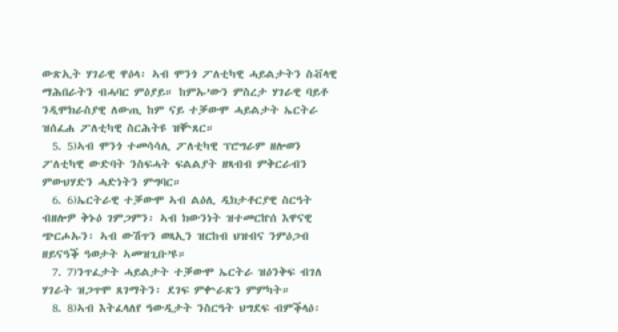ውጽኢት ሃገራዊ ዋዕላ፡ ኣብ ሞንጎ ፖለቲካዊ ሓይልታትን ስቭላዊ ማሕበራትን ብሓባር ምዕያይ። ከምኡ’ውን ምስረታ ሃገራዊ ባይቶ ንዲሞክራስያዊ ለውጢ ከም ናይ ተቓውሞ ሓይልታት ኤርትራ ዝሰፈሐ ፖለቲካዊ ስርሕትዩ ዝቝጸር።
  5. 5)ኣብ ሞንጎ ተመሳሳሊ ፖለቲካዊ ፕሮግራም ዘሎወን ፖለቲካዊ ውድባት ንስፍሓት ፍልልያት ዘጻብብ ምቅርራብን ምውህሃድን ሓድነትን ምግባር።
  6. 6)ኤርትራዊ ተቓውሞ ኣብ ልዕሊ ዲክታቶርያዊ ስርዓት ብዘሎዎ ቅኑዕ ገምጋምን፡ ኣብ ክውንነት ዝተመርኵሰ እዋናዊ ጭርሖኡን፡ ኣብ ውሽጥን ወጻኢን ዝርከብ ህዝብና ንምዕጋብ ዘይናዓቕ ዓወታት ኣመዝጊቡ’ዩ።
  7. 7)ንጥፈታት ሓይልታት ተቓውሞ ኤርትራ ዝዕንቅፍ ብገለ ሃገራት ዝጋጥሞ ጸገማትን፡ ደገፍ ምቍራጽን ምምካት።
  8. 8)ኣብ እትፈላለየ ዓውዲታት ንስርዓት ህግደፍ ብምቕላዕ፡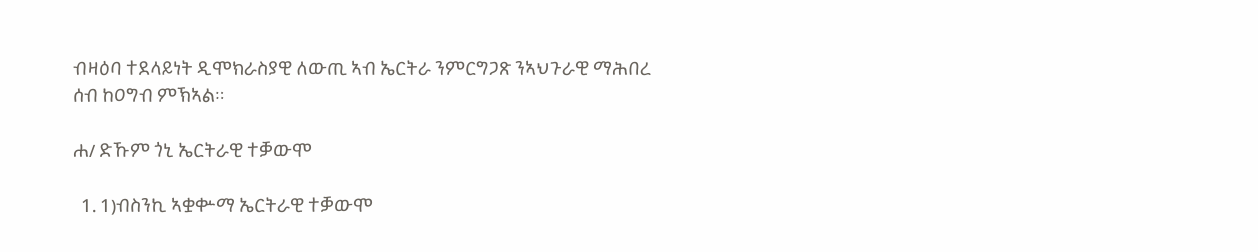ብዛዕባ ተደላይነት ዲሞክራስያዊ ለውጢ ኣብ ኤርትራ ንምርግጋጽ ንኣህጉራዊ ማሕበረ ሰብ ከዐግብ ምኽኣል።

ሐ/ ድኹም ጎኒ ኤርትራዊ ተቓውሞ

  1. 1)ብስንኪ ኣቋቍማ ኤርትራዊ ተቓውሞ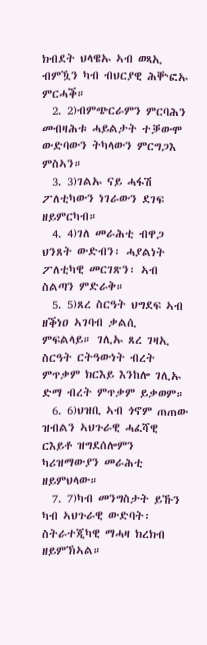ክብደት ህላዌኡ ኣብ ወጻኢ ብምዃን ካብ ብህርያዊ ሕቝፎኡ ምርሓቕ።
  2. 2)ብምጭርራምን ምርባሕን መብዛሕቱ ሓይልታት ተቓውሞ ውድባውን ትካላውን ምርግጋእ ምስኣን።
  3. 3)ገልኡ ናይ ሓፋሽ ፖለቲካውን ነገራውን ደገፍ ዘይምርካብ።
  4. 4)ገለ መራሕቲ ብዋጋ ህንጸት ውድብን፡ ሓያልነት ፖለቲካዊ መርገጽን፡ ኣብ ስልጣን ምድራቅ።
  5. 5)ጸረ ስርዓት ህግደፍ ኣብ ዘቕነዐ ኣገባብ ቃልሲ ምፍልላይ። ገሊኡ ጸረ ገዛኢ ስርዓት ርትዓውነት ብረት ምጥቃም ክርእይ እንከሎ ገሊኡ ድማ ብረት ምጥቃም ይቃወም።
  6. 6)ህዝቢ ኣብ ጎኖም ጠጠው ዝብልን ኣህጉራዊ ሓፈሻዊ ርእይቶ ዝግደሰሎምን ካሪዝማውያን መራሕቲ ዘይምህላው።
  7. 7)ካብ መንግስታት ይኹን ካብ ኣህጉራዊ ውድባት፡ ስትራተጂካዊ ማሓዛ ክረክብ ዘይምኽኣል።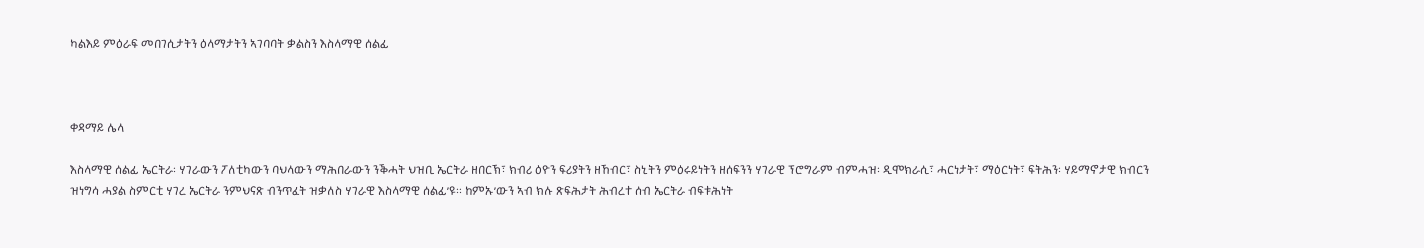ካልእይ ምዕራፍ መበገሲታትን ዕላማታትን ኣገባባት ቃልስን እስላማዊ ሰልፊ



ቀዳማይ ሌላ

እስላማዊ ሰልፊ ኤርትራ፡ ሃገራውን ፖለቲካውን ባህላውን ማሕበራውን ንቕሓት ህዝቢ ኤርትራ ዘበርኽ፣ ክብሪ ዕዮን ፍሪያትን ዘኸብር፣ ስኒትን ምዕሩይነትን ዘሰፍንን ሃገራዊ ፕሮግራም ብምሓዝ፡ ዲሞክራሲ፣ ሓርነታት፣ ማዕርነት፣ ፍትሕን፡ ሃይማኖታዊ ክብርን ዝነግሳ ሓያል ስምርቲ ሃገረ ኤርትራ ንምህናጽ ብንጥፈት ዝቃለስ ሃገራዊ እስላማዊ ሰልፊ’ዩ። ከምኡ’ውን ኣብ ክሉ ጽፍሕታት ሕብረተ ሰብ ኤርትራ ብፍቱሕነት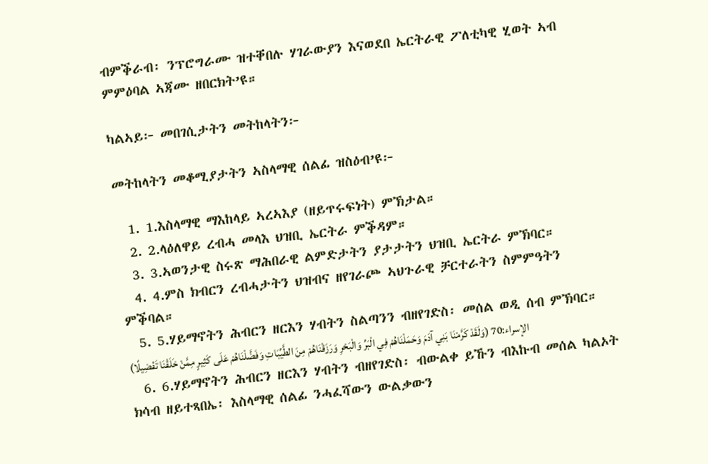ብምቕራብ፡ ንፕሮግራሙ ዝተቐበሉ ሃገራውያን እናወደበ ኤርትራዊ ፖለቲካዊ ሂወት ኣብ ምምዕባል ኣጃሙ ዘበርክት’ዩ።

ካልኣይ፦ መበገሲታትን መትከላትን፦

መትከላትን መቆሚያታትን ኣስላማዊ ሰልፊ ዝስዕብ’ዩ፦

  1. 1.እስላማዊ ማእከላይ ኣረኣእያ (ዘይጥሩፍነት) ምኽታል።
  2. 2.ላዕለዋይ ረብሓ መላእ ህዝቢ ኤርትራ ምቕዳም።
  3. 3.ኣወንታዊ ስሩጽ ማሕበራዊ ልምድታትን ያታታትን ህዝቢ ኤርትራ ምኽባር።
  4. 4.ምስ ክብርን ረብሓታትን ህዝብና ዘየገራጮ ኣህጉራዊ ቻርተራትን ስምምዓትን ምቕባል።
  5. 5.ሃይማኖትን ሕብርን ዘርእን ሃብትን ስልጣንን ብዘየገድስ፡ መሰል ወዲ ሰብ ምኽባር። (وَلَقَدْ كَرَّمْنَا بَنِي آدَمَ وَحَمَلْنَاهُمْ فِي الْبَرِّ وَالْبَحْرِ وَرَزَقْنَاهُمْ مِنَ الطَّيِّبَاتِ وَفَضَّلْنَاهُمْ عَلَى كَثِيرٍ مِمَّنْ خَلَقْنَا تَفْضِيلًا) الإسراء:70
  6. 6.ሃይማኖትን ሕብርን ዘርእን ሃብትን ብዘየገድስ፡ ብውልቀ ይኹን ብእኩብ መሰል ካልኦት ክሳብ ዘይተጻበኤ፡ እስላማዊ ሰልፊ ንሓፈሻውን ውልቃውን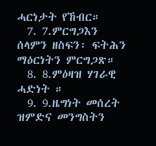ሓርነታት የኸብር።
  7. 7.ምርግጋእን ሰላምን ዘስፍን፡ ፍትሕን ማዕርነትን ምርግጋጽ።
  8. 8.ምዕዛዝ ሃገራዊ ሓድነት ።
  9. 9.ዜግነት መሰረት ዝምድና መንግስትን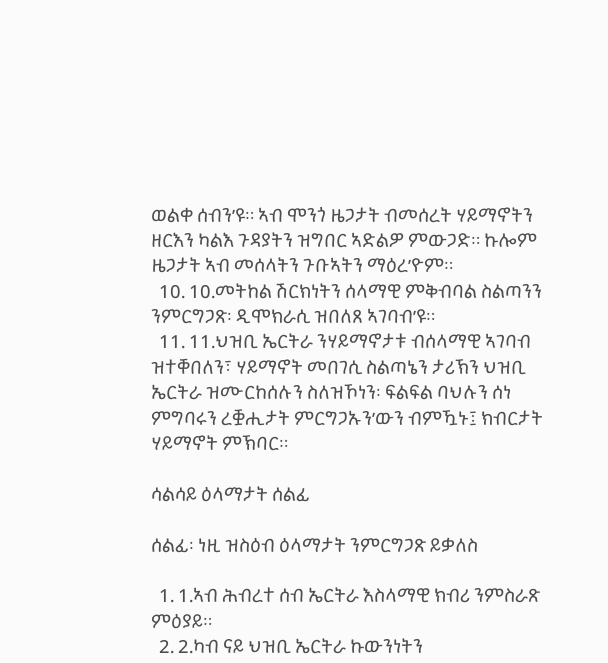ወልቀ ሰብን’ዩ። ኣብ ሞንጎ ዜጋታት ብመሰረት ሃይማኖትን ዘርእን ካልእ ጉዳያትን ዝግበር ኣድልዎ ምውጋድ። ኩሎም ዜጋታት ኣብ መሰላትን ጉቡኣትን ማዕረ’ዮም።
  10. 10.መትከል ሽርክነትን ሰላማዊ ምቅብባል ስልጣንን ንምርግጋጽ፡ ዲሞክራሲ ዝበለጸ ኣገባብ’ዩ።
  11. 11.ህዝቢ ኤርትራ ንሃይማኖታቱ ብሰላማዊ ኣገባብ ዝተቐበለን፣ ሃይማኖት መበገሲ ስልጣኔን ታሪኽን ህዝቢ ኤርትራ ዝሙርከሰሉን ስለዝኾነን፡ ፍልፍል ባህሉን ሰነ ምግባሩን ረቛሒታት ምርግጋኡን’ውን ብምዃኑ፤ ክብርታት ሃይማኖት ምኽባር።

ሳልሳይ ዕላማታት ሰልፊ

ሰልፊ፡ ነዚ ዝስዕብ ዕላማታት ንምርግጋጽ ይቃለስ

  1. 1.ኣብ ሕብረተ ሰብ ኤርትራ እስላማዊ ክብሪ ንምስራጽ ምዕያይ።
  2. 2.ካብ ናይ ህዝቢ ኤርትራ ኩውንነትን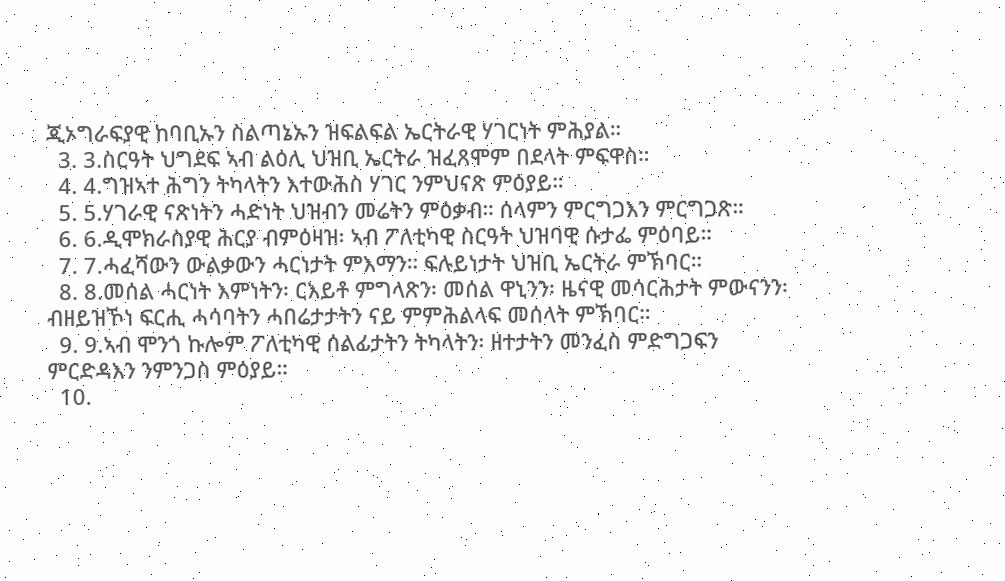ጂኦግራፍያዊ ከባቢኡን ስልጣኔኡን ዝፍልፍል ኤርትራዊ ሃገርነት ምሕያል።
  3. 3.ስርዓት ህግደፍ ኣብ ልዕሊ ህዝቢ ኤርትራ ዝፈጸሞም በደላት ምፍዋስ።
  4. 4.ግዝኣተ ሕግን ትካላትን እተውሕስ ሃገር ንምህናጽ ምዕያይ።
  5. 5.ሃገራዊ ናጽነትን ሓድነት ህዝብን መሬትን ምዕቃብ። ሰላምን ምርግጋእን ምርግጋጽ።
  6. 6.ዲሞክራስያዊ ሕርያ ብምዕዛዝ፡ ኣብ ፖለቲካዊ ስርዓት ህዝባዊ ሱታፌ ምዕባይ።
  7. 7.ሓፈሻውን ውልቃውን ሓርነታት ምእማን። ፍሉይነታት ህዝቢ ኤርትራ ምኽባር።
  8. 8.መሰል ሓርነት እምነትን፡ ርእይቶ ምግላጽን፡ መሰል ዋኒንን፡ ዜናዊ መሳርሕታት ምውናንን፡ ብዘይዝኾነ ፍርሒ ሓሳባትን ሓበሬታታትን ናይ ምምሕልላፍ መሰላት ምኽባር።
  9. 9.ኣብ ሞንጎ ኩሎም ፖለቲካዊ ሰልፊታትን ትካላትን፡ ዘተታትን መንፈስ ምድግጋፍን ምርድዳእን ንምንጋስ ምዕያይ።
  10.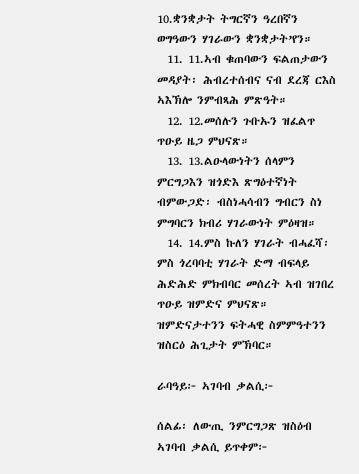10.ቋንቋታት ትግርኛን ዓረበኛን ወግዓውን ሃገራውን ቋንቋታት’የን።
  11. 11.ኣብ ቁጠባውን ፍልጠታውን መዳያት፡ ሕብረተሰብና ናብ ደረጃ ርእስ ኣእኽሎ ንምብጻሕ ምጽዓት።
  12. 12.መሰሉን ጉቡኡን ዝፈልጥ ጥዑይ ዜጋ ምህናጽ።
  13. 13.ልዑላውነትን ሰላምን ምርግጋእን ዝጎድእ ጽግዕተኛነት ብምውጋድ፡ ብስነሓሳብን ግብርን ስነ ምግባርን ክብሪ ሃገራውነት ምዕዛዝ።
  14. 14.ምስ ኩለን ሃገራት ብሓፈሻ፡ ምስ ጎረባባቲ ሃገራት ድማ ብፍላይ ሕድሕድ ምክብባር መሰረት ኣብ ዝገበረ ጥዑይ ዝምድና ምህናጽ። ዝምድናታተንን ፍትሓዊ ስምምዓተንን ዝስርዕ ሕጊታት ምኽባር።

ራባዓይ፦ ኣገባብ ቃልሲ፦

ሰልፊ፡ ለውጢ ንምርግጋጽ ዝስዕብ ኣገባብ ቃልሲ ይጥቀም፦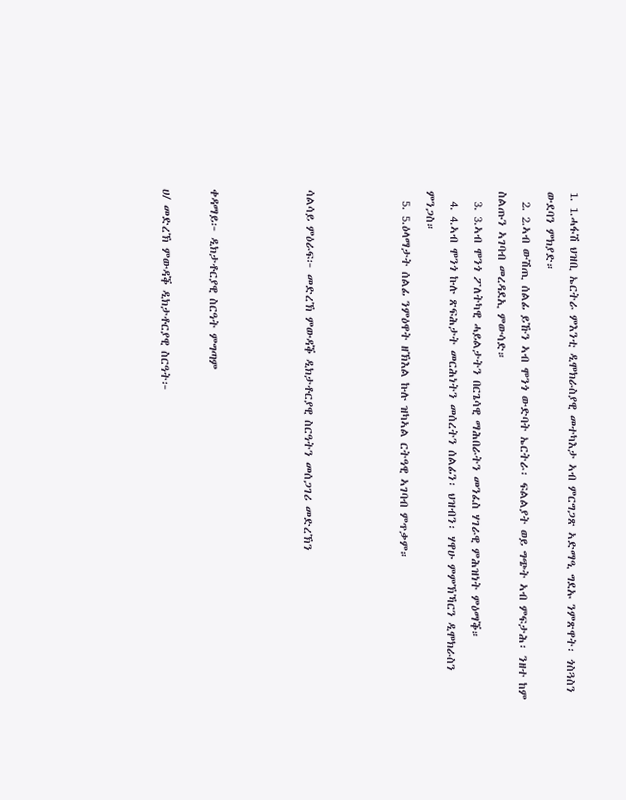1. 1.ሓፋሽ ህዝቢ ኤርትራ ምእንቲ ዲሞክራስያዊ መተካእታ ኣብ ምርግጋጽ ኣድማዒ ግደኡ ንምጽዋት፡ ጎስጓስን ውደባን ምክያድ።
  2. 2.ኣብ ውሽጢ ሰልፊ ይኹን ኣብ ሞንጎ ውድባት ኤርትራ፡ ፍልልያት ወይ ግጭት ኣብ ምፍታሕ፡ ንዘተ ከም ስልጡን ኣገባብ መረዳደኢ ምውሳድ።
  3. 3.ኣብ ሞንጎ ፖለትካዊ ሓይልታትን በርጌሳዊ ማሕበራትን መንፈስ ሃገራዊ ምሕዝነት ምዕማቕ።
  4. 4.ኣብ ሞንጎ ኩሉ ጽፍሕታት መርሕነትን መሰረትን ሰልፊን፡ ህዝብን፡ ሃዋሁ ምምኽኻርን ዲሞክራስን ምንጋስ።
  5. 5.ዕላማታት ሰልፊ ንምዕዋት ዘኽእል ኩሉ ዝካኣል ርትዓዊ ኣገባብ ምጥቃም።



ሳልሳይ ምዕራፍ፦ መድረኽ ምውዳቕ ዲክታቶርያዊ ስርዓትን መሰጋገሪ መድረኽን



ቀዳማይ፦ ዲክታቶርያዊ ስርዓት ምግጣም

ሀ/ መድረኽ ምውዳቕ ዲክታቶርያዊ ስርዓት፦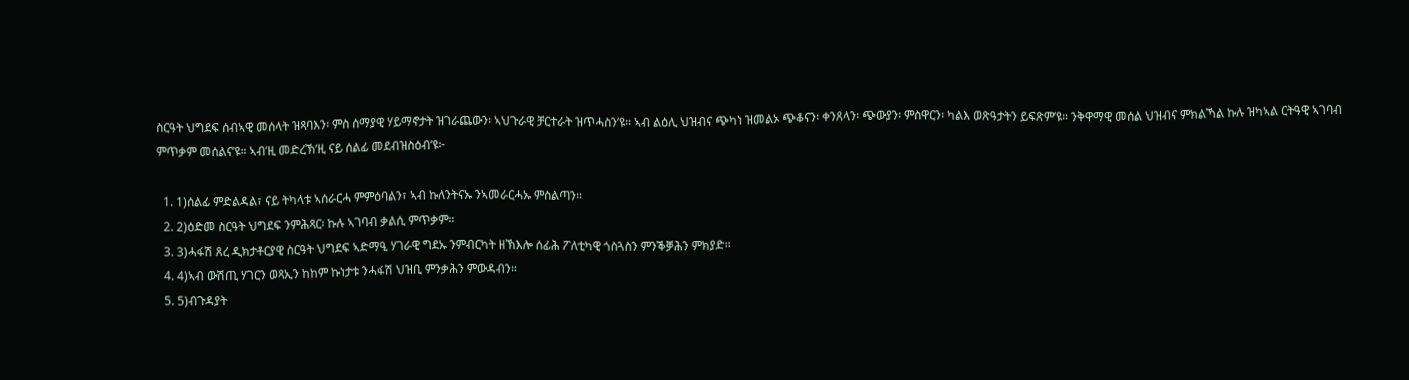ስርዓት ህግደፍ ሰብኣዊ መሰላት ዝጻባእን፡ ምስ ሰማያዊ ሃይማኖታት ዝገራጨውን፡ ኣህጉራዊ ቻርተራት ዝጥሓስን’ዩ። ኣብ ልዕሊ ህዝብና ጭካነ ዝመልኦ ጭቆናን፡ ቀንጸላን፡ ጭውያን፡ ምስዋርን፡ ካልእ ወጽዓታትን ይፍጽም’ዩ። ንቅዋማዊ መሰል ህዝብና ምክልኻል ኩሉ ዝካኣል ርትዓዊ ኣገባብ ምጥቃም መሰልና’ዩ። ኣብ’ዚ መድረኽ’ዚ ናይ ሰልፊ መደብዝስዕብ’ዩ፦

  1. 1)ሰልፊ ምድልዳል፣ ናይ ትካላቱ ኣሰራርሓ ምምዕባልን፣ ኣብ ኩለንትናኡ ንኣመራርሓኡ ምስልጣን።
  2. 2)ዕድመ ስርዓት ህግደፍ ንምሕጻር፡ ኩሉ ኣገባብ ቃልሲ ምጥቃም።
  3. 3)ሓፋሽ ጸረ ዲክታቶርያዊ ስርዓት ህግደፍ ኣድማዒ ሃገራዊ ግደኡ ንምብርካት ዘኽእሎ ሰፊሕ ፖለቲካዊ ጎስጓስን ምንቕቓሕን ምክያድ።
  4. 4)ኣብ ውሽጢ ሃገርን ወጻኢን ከከም ኩነታቱ ንሓፋሽ ህዝቢ ምንቃሕን ምውዳብን።
  5. 5)ብጉዳያት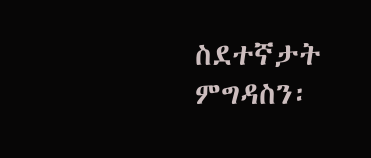ስደተኛታት ምግዳስን፡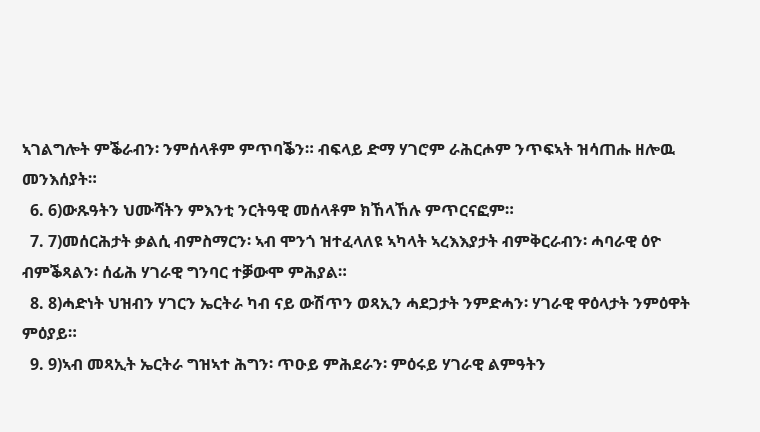ኣገልግሎት ምቕራብን፡ ንምሰላቶም ምጥባቕን። ብፍላይ ድማ ሃገሮም ራሕርሖም ንጥፍኣት ዝሳጠሑ ዘሎዉ መንእሰያት።
  6. 6)ውጹዓትን ህሙሻትን ምእንቲ ንርትዓዊ መሰላቶም ክኸላኸሉ ምጥርናፎም።
  7. 7)መሰርሕታት ቃልሲ ብምስማርን፡ ኣብ ሞንጎ ዝተፈላለዩ ኣካላት ኣረእእያታት ብምቅርራብን፡ ሓባራዊ ዕዮ ብምቕጻልን፡ ሰፊሕ ሃገራዊ ግንባር ተቓውሞ ምሕያል።
  8. 8)ሓድነት ህዝብን ሃገርን ኤርትራ ካብ ናይ ውሽጥን ወጻኢን ሓደጋታት ንምድሓን፡ ሃገራዊ ዋዕላታት ንምዕዋት ምዕያይ።
  9. 9)ኣብ መጻኢት ኤርትራ ግዝኣተ ሕግን፡ ጥዑይ ምሕደራን፡ ምዕሩይ ሃገራዊ ልምዓትን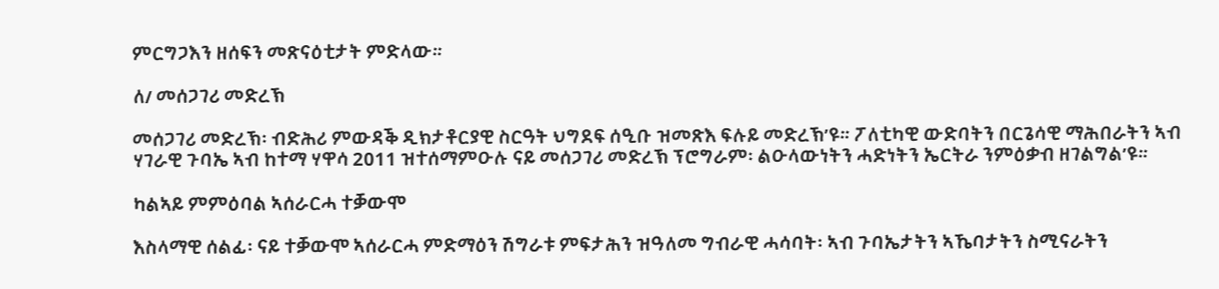ምርግጋእን ዘሰፍን መጽናዕቲታት ምድላው።

ለ/ መሰጋገሪ መድረኽ

መሰጋገሪ መድረኽ፡ ብድሕሪ ምውዳቕ ዲክታቶርያዊ ስርዓት ህግደፍ ሰዒቡ ዝመጽእ ፍሉይ መድረኽ’ዩ። ፖለቲካዊ ውድባትን በርጌሳዊ ማሕበራትን ኣብ ሃገራዊ ጉባኤ ኣብ ከተማ ሃዋሳ 2011 ዝተሰማምዑሉ ናይ መሰጋገሪ መድረኽ ፕሮግራም፡ ልዑላውነትን ሓድነትን ኤርትራ ንምዕቃብ ዘገልግል’ዩ።

ካልኣይ ምምዕባል ኣሰራርሓ ተቓውሞ

እስላማዊ ሰልፊ፡ ናይ ተቓውሞ ኣሰራርሓ ምድማዕን ሽግራቱ ምፍታሕን ዝዓለመ ግብራዊ ሓሳባት፡ ኣብ ጉባኤታትን ኣኼባታትን ስሚናራትን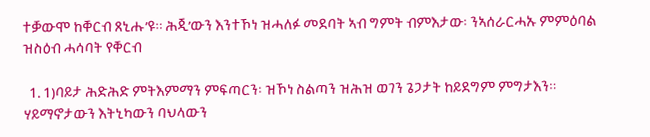ተቓውሞ ከቐርብ ጸኒሑ’ዩ። ሕጂ’ውን እንተኾነ ዝሓለፉ መደባት ኣብ ግምት ብምእታው፡ ንኣሰራርሓኡ ምምዕባል ዝስዕብ ሓሳባት የቐርብ

  1. 1)ባይታ ሕድሕድ ምትእምማን ምፍጣርን፡ ዝኾነ ስልጣን ዝሕዝ ወገን ጌጋታት ከይደግም ምግታእን። ሃይማኖታውን እትኒካውን ባህላውን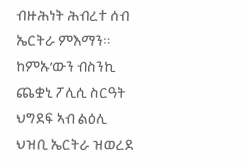ብዙሕነት ሕብረተ ሰብ ኤርትራ ምእማን። ከምኡ’ውን ብስንኪ ጨቋኒ ፖሊሲ ስርዓት ህግደፍ ኣብ ልዕሊ ህዝቢ ኤርትራ ዝወረደ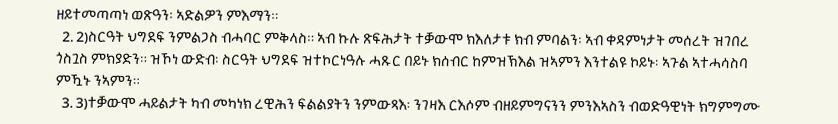ዘይተመጣጣነ ወጽዓን፡ ኣድልዎን ምእማን።
  2. 2)ስርዓት ህግደፍ ንምልጋስ ብሓባር ምቅላስ። ኣብ ኩሉ ጽፍሕታት ተቓውሞ ክእለታቱ ክብ ምባልን፡ ኣብ ቀዳምነታት መሰረት ዝገበረ ጎስጓስ ምክያድን። ዝኾነ ውድብ፡ ስርዓት ህግደፍ ዝተኮርነዓሉ ሓጹር በይኑ ክሰብር ከምዝኽእል ዝኣምን እንተልዩ ኮይኑ፡ ኣጉል ኣተሓሳስባ ምዃኑ ንኣምን።
  3. 3)ተቓውሞ ሓይልታት ካብ መካነክ ረዊሕን ፍልልያትን ንምውጻእ፡ ንገዛእ ርእሶም ብዘይምግናንን ምንእኣስን ብወድዓዊነት ክግምግሙ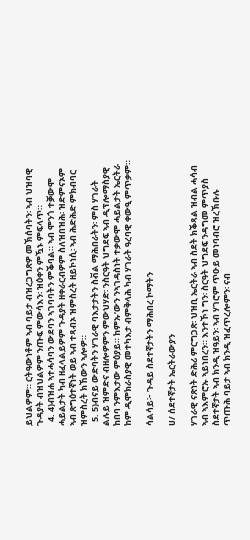ይህልዎም። ርትዓውነቶም ኣብ ባይታ ብዝረጋግጽዎ መኽሰባትን፡ ኣብ ህዝባዊ ጉዳያት ብዝህልዎም ንጡፍ ምውሳእን፡ ዝዕቀን ምዃኑ ምፍላጥ።
  4. 4)ብዝሐ ኣተሓሳባን ውደባን ኣገባባትን ምቕባል። ኣብ ሞንጎ ተቓውሞ ሓይልታት ካብ ዘፈላልይዎም ጉዳያት ዘቀራርብዎም ስለዝበዝሕ፡ ዝድምናኦም ኣብ ጽግዕተኛነት ወይ ኣብ ተጻብኦ ዝምስረት ዘይኮነሲ፡ ኣብ ሕድሕድ ምክብባር ዝምስረት ክኸውን ኣሎዎ።
  5. 5)ብናይ ውድባትን ሃገራዊ ባእታታትን ስቭል ማሕበራትን፡ ምስ ሃገራት ልሉይ ዝምድና ብዘሎዎምን ምውህሃድ፡ ንስርዓት ህግደፍ ኣብ ዲፕሎማስያዊ ከበባ ንምእታው ምዕያይ። ከምኡ’ውን ንኣገዳስነት ተቃውሞ ሓይልታት ኤርትራ ከም ዲሞክራስያዊ መተካእታ ብምቅላሕ ካብ ሃገራት ዓረባዊ ቀውዒ ምጥቃም።

ሳልሳይ፦ ጉዳይ ስደተኛታትን ማሕበረ ኮማትን

ሀ/ ሰደተኛታት ኤርትራውያን

ሃገራዊ ናጽነት ድሕሪ ምርግጋጽ፡ ህዝቢ ኤርትራ ኣብ ስደት ክቕጻል ዝብል ሓሳብ ኣብ ኣእምሮኡ ኣይነበረን። እንተኾነ ግን፡ ስርዓት ህግደፍ ንዳግመ ምጥያስ ስደተኛታት ኣብ ክንዲ ዝዓይን፡ ኣብ ሃገሮም ጥዑይ መነባብሮ ዝረኽቡሉ ጥጡሕ ባይታ ኣብ ክንዲ ዝፈጥረሎምን፡ ናብ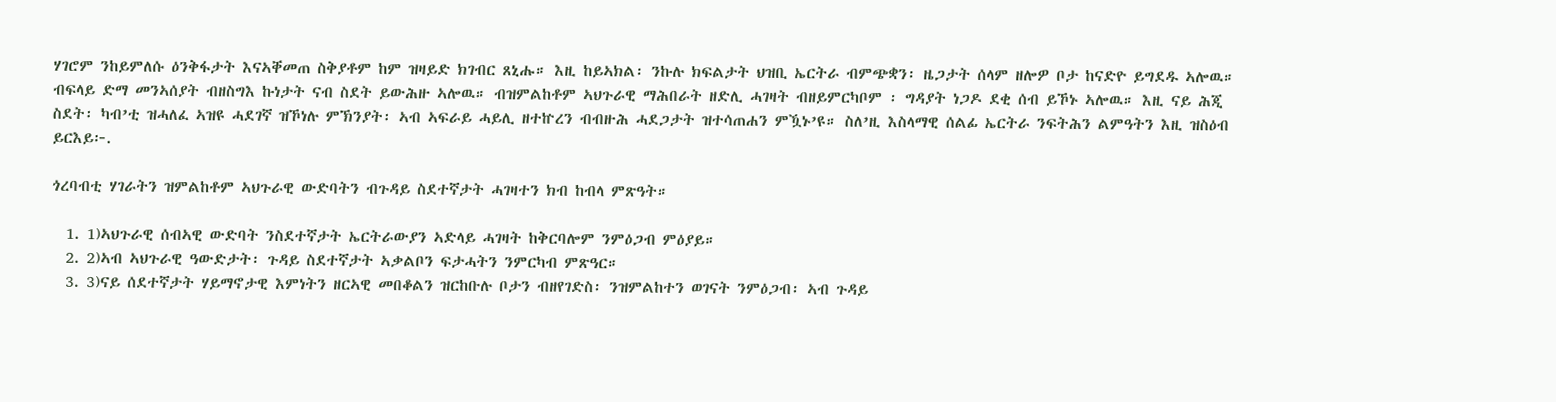ሃገሮም ንከይምለሱ ዕንቅፋታት እናኣቐመጠ ስቅያቶም ከም ዝዛይድ ክገብር ጸኒሑ። እዚ ከይኣክል፡ ንኩሉ ክፍልታት ህዝቢ ኤርትራ ብምጭቋን፡ ዜጋታት ሰላም ዘሎዎ ቦታ ከናድዮ ይግደዱ ኣሎዉ። ብፍላይ ድማ መንኣሰያት ብዘስግእ ኩነታት ናብ ስደት ይውሕዙ ኣሎዉ። ብዝምልከቶም ኣህጉራዊ ማሕበራት ዘድሊ ሓገዛት ብዘይምርካቦም ፡ ግዳያት ነጋዶ ደቂ ሰብ ይኾኑ ኣሎዉ። እዚ ናይ ሕጂ ስደት፡ ካብ’ቲ ዝሓለፈ ኣዝዩ ሓደገኛ ዝኾነሉ ምኽንያት፡ ኣብ ኣፍራይ ሓይሊ ዘተኵረን ብብዙሕ ሓደጋታት ዝተሳጠሐን ምዃኑ’ዩ። ስለ’ዚ እስላማዊ ሰልፊ ኤርትራ ንፍትሕን ልምዓትን እዚ ዝስዕብ ይርእይ፦.

ጎረባብቲ ሃገራትን ዝምልከቶም ኣህጉራዊ ውድባትን ብጉዳይ ስደተኛታት ሓገዛተን ክብ ከብላ ምጽዓት።

  1. 1)ኣህጉራዊ ሰብኣዊ ውድባት ንስደተኛታት ኤርትራውያን ኣድላይ ሓገዛት ከቅርባሎም ንምዕጋብ ምዕያይ።
  2. 2)ኣብ ኣህጉራዊ ዓውድታት፡ ጉዳይ ስደተኛታት ኣቃልቦን ፍታሓትን ንምርካብ ምጽዓር።
  3. 3)ናይ ሰደተኛታት ሃይማኖታዊ እምነትን ዘርኣዊ መበቆልን ዝርከቡሉ ቦታን ብዘየገድስ፡ ንዝምልከተን ወገናት ንምዕጋብ፡ ኣብ ጉዳይ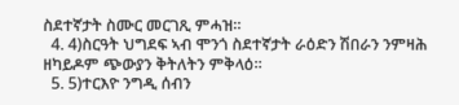ስደተኛታት ስሙር መርገጺ ምሓዝ።
  4. 4)ስርዓት ህግደፍ ኣብ ሞንጎ ስደተኛታት ራዕድን ሽበራን ንምዛሕ ዘካይዶም ጭውያን ቅትለትን ምቅላዕ።
  5. 5)ተርእዮ ንግዲ ሰብን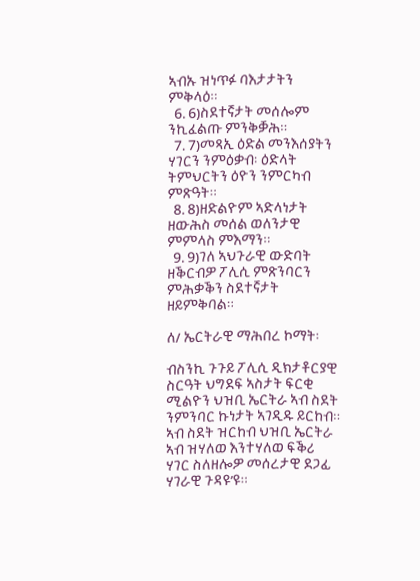ኣብኡ ዝነጥፉ ባእታታትን ምቅላዕ።
  6. 6)ስደተኛታት መሰሎም ንኪፈልጡ ምንቅቓሕ።
  7. 7)መጻኢ ዕድል መንእሰያትን ሃገርን ንምዕቃብ፡ ዕድላት ትምህርትን ዕዮን ንምርካብ ምጽዓት።
  8. 8)ዘድልዮም ኣድላነታት ዘውሕስ መሰል ወለንታዊ ምምላስ ምእማን።
  9. 9)ገለ ኣህጉራዊ ውድባት ዘቕርብዎ ፖሊሲ ምጽንባርን ምሕቃቕን ስደተኛታት ዘይምቅባል።

ለ/ ኤርትራዊ ማሕበረ ኮማት፡

ብስንኪ ጉጉይ ፖሊሲ ዲክታቶርያዊ ስርዓት ህግደፍ ኣስታት ፍርቂ ሚልዮን ህዝቢ ኤርትራ ኣብ ስደት ንምንባር ኩነታት ኣገዲዱ ይርከብ። ኣብ ስደት ዝርከብ ህዝቢ ኤርትራ ኣብ ዝሃለወ እንተሃለወ ፍቕሪ ሃገር ስለዘሎዎ መሰረታዊ ደጋፊ ሃገራዊ ጉዳዩ’ዩ።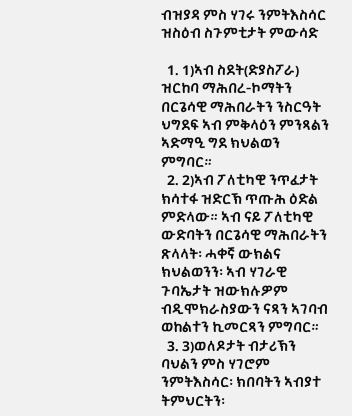ብዝያዳ ምስ ሃገሩ ንምትእስሳር ዝስዕብ ስጉምቲታት ምውሳድ

  1. 1)ኣብ ስደት(ድያስፖራ) ዝርከባ ማሕበረ-ኮማትን በርጌሳዊ ማሕበራትን ንስርዓት ህግደፍ ኣብ ምቅላዕን ምንጻልን ኣድማዒ ግደ ክህልወን ምግባር።
  2. 2)ኣብ ፖለቲካዊ ንጥፈታት ክሳተፋ ዝድርኽ ጥጡሕ ዕድል ምድላው። ኣብ ናይ ፖለቲካዊ ውድባትን በርጌሳዊ ማሕበራትን ጽላላት፡ ሓቀኛ ውክልና ክህልወንን፡ ኣብ ሃገራዊ ጉባኤታት ዝውክሉዎም ብዲሞክራስያውን ናጻን ኣገባብ ወከልተን ኪመርጻን ምግባር።
  3. 3)ወለዶታት ብታሪኽን ባህልን ምስ ሃገሮም ንምትእስሳር፡ ክበባትን ኣብያተ ትምህርትን፡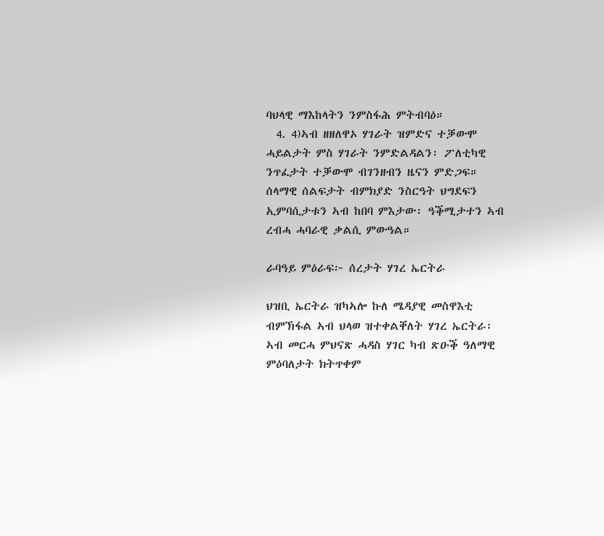ባህላዊ ማእከላትን ንምስፋሕ ምትብባዕ።
  4. 4)ኣብ ዘዘለዋኦ ሃገራት ዝምድና ተቓውሞ ሓይልታት ምስ ሃገራት ንምድልዳልን፡ ፖለቲካዊ ንጥፈታት ተቓውሞ ብገንዘብን ዜናን ምድጋፍ። ሰላማዊ ሰልፍታት ብምክያድ ንስርዓት ህግደፍን ኢምባሲታቱን ኣብ ከበባ ምእታው፡ ዓቕሚታተን ኣብ ረብሓ ሓባራዊ ቃልሲ ምውዓል።

ራባዓይ ምዕራፍ፦ ሰረታት ሃገረ ኤርትራ

ህዝቢ ኤርትራ ዝካኣሎ ኩለ ሜዳያዊ መስዋእቲ ብምኽፋል ኣብ ህላወ ዝተቀልቐለት ሃገረ ኤርትራ፡ ኣብ መርሓ ምህናጽ ሓዳስ ሃገር ካብ ጽዑቕ ዓለማዊ ምዕባለታት ክትጥቀም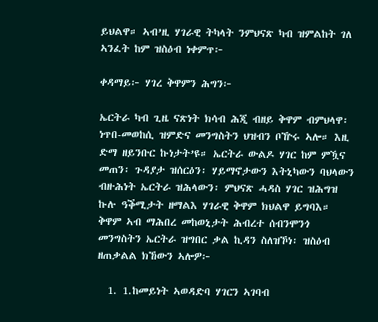ይህልዋ። ኣብ’ዚ ሃገራዊ ትካላት ንምህናጽ ካብ ዝምልከት ገለ ኣንፈት ከም ዝስዕብ ነቀምጥ፦

ቀዳማይ፦ ሃገረ ቅዋምን ሕግን፦

ኤርትራ ካብ ጊዜ ናጽነት ክሳብ ሕጂ ብዘይ ቅዋም ብምህላዋ፡ ነጥበ-መወከሲ ዝምድና መንግስትን ህዝብን ቦዅሩ ኣሎ። እዚ ድማ ዘይንቡር ኩነታት’ዩ። ኤርትራ ውልዶ ሃገር ከም ምዃና መጠን፡ ጉዳያታ ዝሰርዕን፡ ሃይማኖታውን እትኒካውን ባህላውን ብዙሕነት ኤርትራ ዝሕላውን፡ ምህናጽ ሓዳስ ሃገር ዝሕግዝ ኩሉ ዓቕሚታት ዘማልእ ሃገራዊ ቅዋም ክህልዋ ይግባእ። ቅዋም ኣብ ማሕበረ መከወኒታት ሕብረተ ሰብንሞንጎ መንግስትን ኤርትራ ዝግበር ቃል ኪዳን ስለዝኾነ፡ ዝስዕብ ዘጠቃልል ክኸውን ኣሎዎ፦

  1. 1.ከመይነት ኣወዳድባ ሃገርን ኣገባብ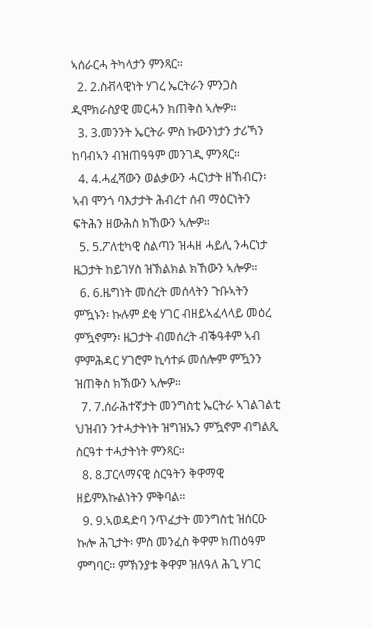ኣሰራርሓ ትካላታን ምንጻር።
  2. 2.ስቭላዊነት ሃገረ ኤርትራን ምንጋስ ዲሞክራስያዊ መርሓን ክጠቅስ ኣሎዎ።
  3. 3.መንንት ኤርትራ ምስ ኩውንነታን ታሪኻን ከባብኣን ብዝጠዓዓም መንገዲ ምንጻር።
  4. 4.ሓፈሻውን ወልቃውን ሓርነታት ዘኸብርን፡ ኣብ ሞንጎ ባእታታት ሕብረተ ሰብ ማዕርነትን ፍትሕን ዘውሕስ ክኸውን ኣሎዎ።
  5. 5.ፖለቲካዊ ስልጣን ዝሓዘ ሓይሊ ንሓርነታ ዜጋታት ከይገሃስ ዝኽልክል ክኸውን ኣሎዎ።
  6. 6.ዜግነት መሰረት መሰላትን ጉቡኣትን ምዃኑን፡ ኩሉም ደቂ ሃገር ብዘይኣፈላላይ መዕረ ምዃኖምን፡ ዜጋታት ብመሰረት ብቕዓቶም ኣብ ምምሕዳር ሃገሮም ኪሳተፉ መሰሎም ምዃንን ዝጠቅስ ክኽውን ኣሎዎ።
  7. 7.ሰራሕተኛታት መንግስቲ ኤርትራ ኣገልገልቲ ህዝብን ንተሓታትነት ዝግዝኡን ምዃኖም ብግልጺ ስርዓተ ተሓታትነት ምንጻር።
  8. 8.ፓርላማናዊ ስርዓትን ቅዋማዊ ዘይምእኩልነትን ምቅባል።
  9. 9.ኣወዳድባ ንጥፈታት መንግስቲ ዝሰርዑ ኩሎ ሕጊታት፡ ምስ መንፈስ ቅዋም ክጠዕዓም ምግባር። ምኽንያቱ ቅዋም ዝለዓለ ሕጊ ሃገር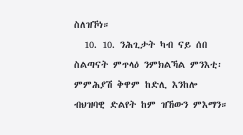ስለዝኾነ።
  10. 10. ንሕጊታት ካብ ናይ ሰበ ስልጣናት ምጥላዕ ንምክልኻል ምንእቲ፡ ምምሕያሽ ቅዋም ከድሊ እንከሎ ብህዝባዊ ድልየት ከም ዝኸውን ምእማን።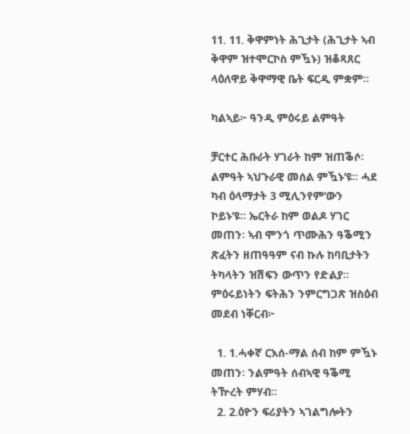11. 11. ቅዋምነት ሕጊታት (ሕጊታት ኣብ ቅዋም ዝተሞርኮስ ምዃኑ) ዝቆጻጸር ላዕለዋይ ቅዋማዊ ቤት ፍርዲ ምቋም።

ካልኣይ፦ ዓንዲ ምዕሩይ ልምዓት

ቻርተር ሕቡራት ሃገራት ከም ዝጠቕሶ፡ ልምዓት ኣህጉራዊ መሰል ምዃኑ’ዩ። ሓደ ካብ ዕላማታት 3 ሚሊንየም’ውን ኮይኑ’ዩ። ኤርትራ ከም ወልዶ ሃገር መጠን፡ ኣብ ሞንጎ ጥሙሕን ዓቕሚን ጽፈትን ዘጠዓዓም ናብ ኩሉ ከባቢታትን ትካላትን ዝሽፍን ውጥን የድልያ። ምዕሩይነትን ፍትሕን ንምርግጋጽ ዝስዕብ መደብ ነቐርብ፦

  1. 1.ሓቀኛ ርእሰ-ማል ሰብ ከም ምዃኑ መጠን፡ ንልምዓት ሰብኣዊ ዓቕሚ ትዅረት ምሃብ።
  2. 2.ዕዮን ፍሪያትን ኣገልግሎትን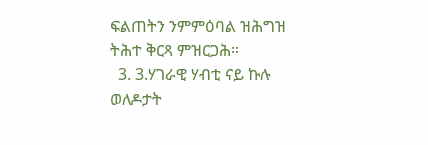ፍልጠትን ንምምዕባል ዝሕግዝ ትሕተ ቅርጻ ምዝርጋሕ።
  3. 3.ሃገራዊ ሃብቲ ናይ ኩሉ ወለዶታት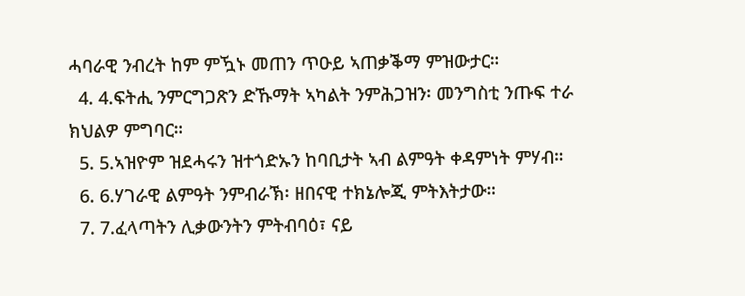ሓባራዊ ንብረት ከም ምዃኑ መጠን ጥዑይ ኣጠቃቕማ ምዝውታር።
  4. 4.ፍትሒ ንምርግጋጽን ድኹማት ኣካልት ንምሕጋዝን፡ መንግስቲ ንጡፍ ተራ ክህልዎ ምግባር።
  5. 5.ኣዝዮም ዝደሓሩን ዝተጎድኡን ከባቢታት ኣብ ልምዓት ቀዳምነት ምሃብ።
  6. 6.ሃገራዊ ልምዓት ንምብራኽ፡ ዘበናዊ ተክኔሎጂ ምትእትታው።
  7. 7.ፈላጣትን ሊቃውንትን ምትብባዕ፣ ናይ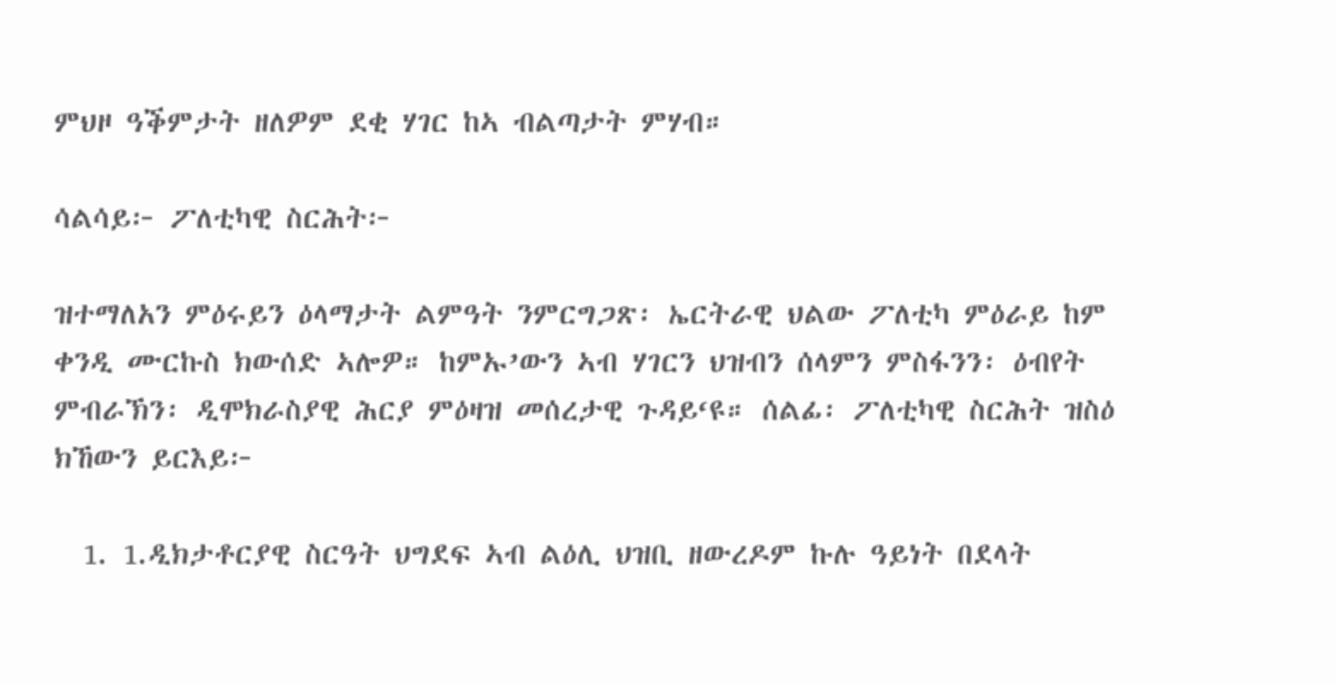ምህዞ ዓቕምታት ዘለዎም ደቂ ሃገር ከኣ ብልጣታት ምሃብ።

ሳልሳይ፦ ፖለቲካዊ ስርሕት፦

ዝተማለአን ምዕሩይን ዕላማታት ልምዓት ንምርግጋጽ፡ ኤርትራዊ ህልው ፖለቲካ ምዕራይ ከም ቀንዲ ሙርኩስ ክውሰድ ኣሎዎ። ከምኡ’ውን ኣብ ሃገርን ህዝብን ሰላምን ምስፋንን፡ ዕብየት ምብራኽን፡ ዲሞክራስያዊ ሕርያ ምዕዛዝ መሰረታዊ ጉዳይ‘ዩ። ሰልፊ፡ ፖለቲካዊ ስርሕት ዝስዕ ክኸውን ይርእይ፦

  1. 1.ዲክታቶርያዊ ስርዓት ህግደፍ ኣብ ልዕሊ ህዝቢ ዘውረዶም ኩሉ ዓይነት በደላት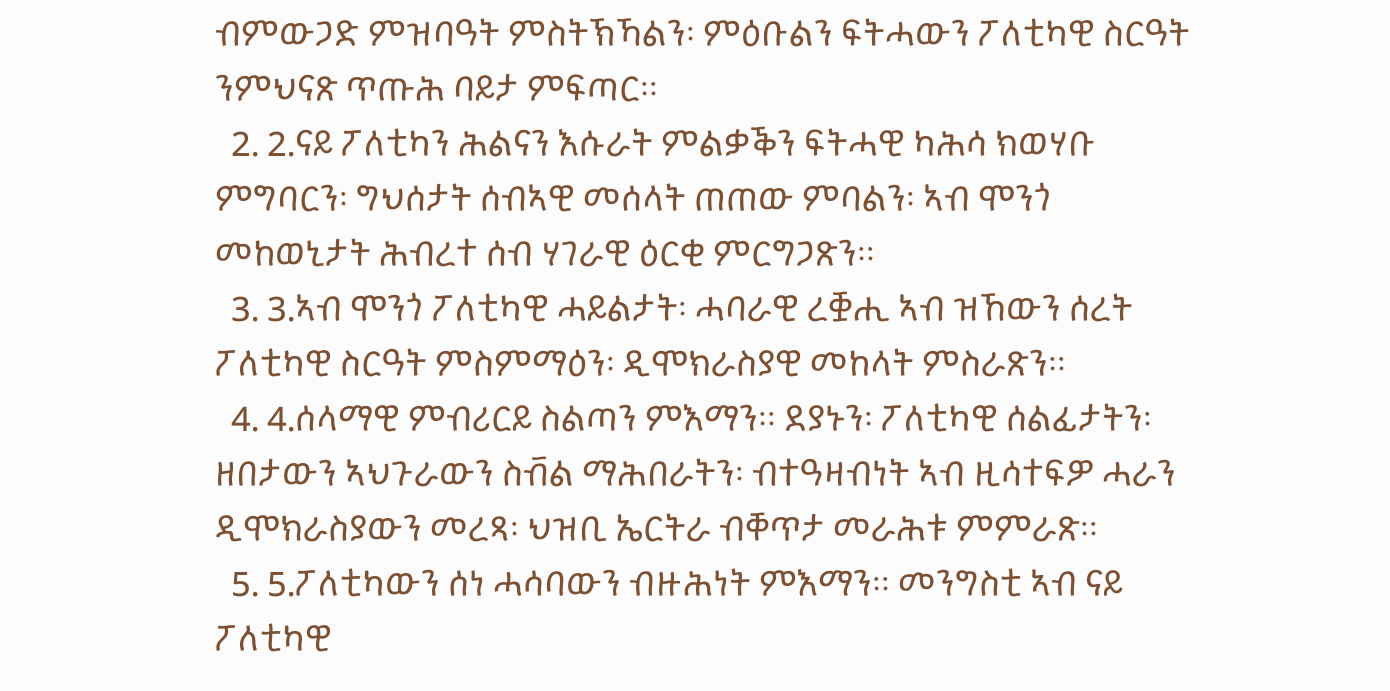ብምውጋድ ምዝባዓት ምስትኽኻልን፡ ምዕቡልን ፍትሓውን ፖለቲካዊ ስርዓት ንምህናጽ ጥጡሕ ባይታ ምፍጣር።
  2. 2.ናይ ፖለቲካን ሕልናን እሱራት ምልቃቕን ፍትሓዊ ካሕሳ ክወሃቡ ምግባርን፡ ግህሰታት ሰብኣዊ መሰላት ጠጠው ምባልን፡ ኣብ ሞንጎ መከወኒታት ሕብረተ ሰብ ሃገራዊ ዕርቂ ምርግጋጽን።
  3. 3.ኣብ ሞንጎ ፖለቲካዊ ሓይልታት፡ ሓባራዊ ረቛሒ ኣብ ዝኸውን ሰረት ፖለቲካዊ ስርዓት ምስምማዕን፡ ዲሞክራስያዊ መከላት ምስራጽን።
  4. 4.ሰላማዊ ምብሪርይ ስልጣን ምእማን። ደያኑን፡ ፖለቲካዊ ሰልፊታትን፡ ዘበታውን ኣህጉራውን ስቭል ማሕበራትን፡ ብተዓዛብነት ኣብ ዚሳተፍዎ ሓራን ዲሞክራስያውን መረጻ፡ ህዝቢ ኤርትራ ብቐጥታ መራሕቱ ምምራጽ።
  5. 5.ፖለቲካውን ሰነ ሓሳባውን ብዙሕነት ምእማን። መንግስቲ ኣብ ናይ ፖለቲካዊ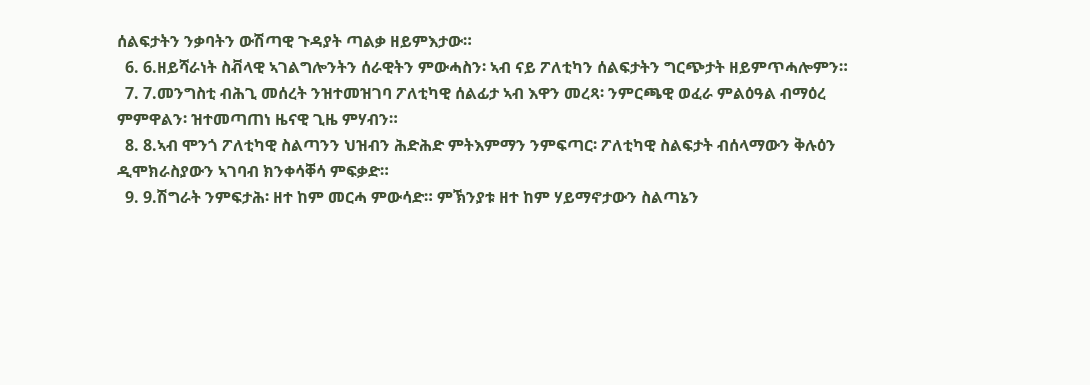ሰልፍታትን ንቃባትን ውሽጣዊ ጉዳያት ጣልቃ ዘይምእታው።
  6. 6.ዘይሻራነት ስቭላዊ ኣገልግሎንትን ሰራዊትን ምውሓስን፡ ኣብ ናይ ፖለቲካን ሰልፍታትን ግርጭታት ዘይምጥሓሎምን።
  7. 7.መንግስቲ ብሕጊ መሰረት ንዝተመዝገባ ፖለቲካዊ ሰልፊታ ኣብ እዋን መረጻ፡ ንምርጫዊ ወፈራ ምልዕዓል ብማዕረ ምምዋልን፡ ዝተመጣጠነ ዜናዊ ጊዜ ምሃብን።
  8. 8.ኣብ ሞንጎ ፖለቲካዊ ስልጣንን ህዝብን ሕድሕድ ምትእምማን ንምፍጣር፡ ፖለቲካዊ ስልፍታት ብሰላማውን ቅሉዕን ዲሞክራስያውን ኣገባብ ክንቀሳቐሳ ምፍቃድ።
  9. 9.ሽግራት ንምፍታሕ፡ ዘተ ከም መርሓ ምውሳድ። ምኽንያቱ ዘተ ከም ሃይማኖታውን ስልጣኔን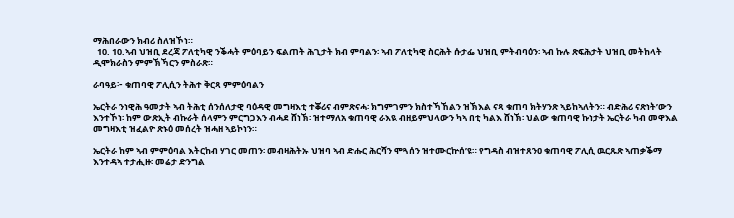ማሕበራውን ክብሪ ስለዝኾነ።
  10. 10.ኣብ ህዝቢ ደረጃ ፖለቲካዊ ንቕሓት ምዕባይን ፍልጠት ሕጊታት ክብ ምባልን፡ ኣብ ፖለቲካዊ ስርሕት ሱታፌ ህዝቢ ምትብባዕን፡ ኣብ ኩሉ ጽፍሕታት ህዝቢ መትከላት ዲሞክራስን ምምኽኻርን ምስራጽ።

ራባዓይ፦ ቁጠባዊ ፖሊሲን ትሕተ ቅርጻ ምምዕባልን

ኤርትራ ንነዊሕ ዓመታት ኣብ ትሕቲ ሰንሰለታዊ ባዕዳዊ መግዛእቲ ተቖሪና ብምጽናሓ፡ ክግምገምን ክስተኻኸልን ዝኽእል ናጻ ቁጠባ ክትሃንጽ ኣይከኣለትን። ብድሕሪ ናጽነት’ውን እንተኾነ፡ ከም ውጽኢት ብኩራት ሰላምን ምርግጋእን ብሓደ ሸነኽ፡ ዝተማለአ ቁጠባዊ ራእዪ ብዘይምህላውን ካኣ በቲ ካልእ ሸነኽ፡ ህልው ቁጠባዊ ኩነታት ኤርትራ ካብ መዋእል መግዛእቲ ዝፈልዮ ጽኑዕ መሰረት ዝሓዘ ኣይኮነን።

ኤርትራ ከም ኣብ ምምዕባል እትርከብ ሃገር መጠን፡ መብዛሕትኡ ህዝባ ኣብ ድሑር ሕርሻን ሞጓሰን ዝተሙርኵሰ’ዩ። የግዳስ ብዝተጸንዐ ቁጠባዊ ፖሊሲ ዉርጹጽ ኣጠቃቕማ እንተዳኣ ተታሒዙ፡ መሬታ ድንግል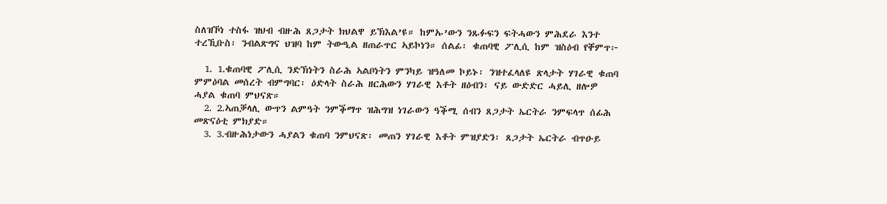ስለዝኾነ ተስፋ ዝህብ ብዙሕ ጸጋታት ክህልዋ ይኽእል’ዩ። ከምኡ’ውን ንጹፉፍን ፍትሓውን ምሕደራ እንተ ተረኺቡስ፡ ንብልጽግና ህዝባ ከም ትውዒል ዘጠራጥር ኣይኮነን። ሰልፊ፡ ቁጠባዊ ፖሊሲ ከም ዝስዕብ የቐምጥ፦

  1. 1.ቁጠባዊ ፖሊሲ ንድኽነትን ስራሕ ኣልቦነትን ምንካይ ዝዓለመ ኮይኑ፡ ንዝተፈላለዩ ጽላታት ሃገራዊ ቁጠባ ምምዕባል መሰረት ብምግባር፡ ዕድላት ስራሕ ዘርሕውን ሃገራዊ እቶት ዘዕብን፡ ናይ ውድድር ሓይሊ ዘሎዎ ሓያል ቁጠባ ምህናጽ።
  2. 2.ኣጠቓላሊ ውጥን ልምዓት ንምቕማጥ ዝሕግዝ ነገራውን ዓቕሚ ሰብን ጸጋታት ኤርትራ ንምፍላጥ ሰፊሕ መጽናዕቲ ምክያድ።
  3. 3.ብዙሕነታውን ሓያልን ቁጠባ ንምህናጽ፡ መጠን ሃገራዊ እቶት ምዝያድን፡ ጸጋታት ኤርትራ ብጥዑይ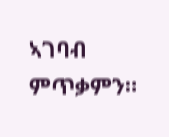ኣገባብ ምጥቃምን።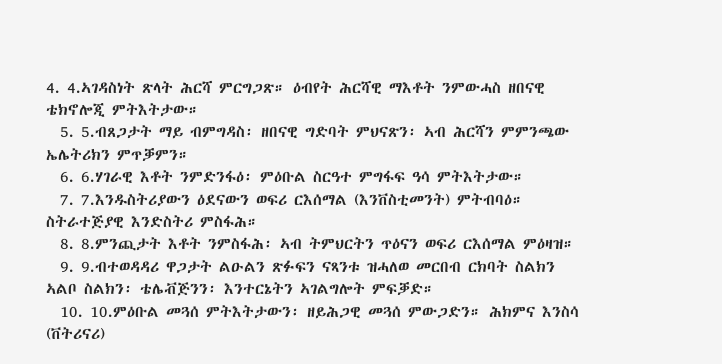4. 4.ኣገዳስነት ጽላት ሕርሻ ምርግጋጽ። ዕብየት ሕርሻዊ ማእቶት ንምውሓስ ዘበናዊ ቴክኖሎጂ ምትእትታው።
  5. 5.ብጸጋታት ማይ ብምግዳስ፡ ዘበናዊ ግድባት ምህናጽን፡ ኣብ ሕርሻን ምምንጫው ኤሌትሪክን ምጥቓምን።
  6. 6.ሃገራዊ እቶት ንምድንፋዕ፡ ምዕቡል ስርዓተ ምግፋፍ ዓሳ ምትእትታው።
  7. 7.እንዱስትሪያውን ዕደናውን ወፍሪ ርእሰማል (እንቨስቲመንት) ምትብባዕ። ስትራተጅያዊ እንድስትሪ ምስፋሕ።
  8. 8.ምንጪታት እቶት ንምስፋሕ፡ ኣብ ትምህርትን ጥዕናን ወፍሪ ርእሰማል ምዕዛዝ።
  9. 9.ብተወዳዳሪ ዋጋታት ልዑልን ጽፉፍን ናጻንቱ ዝሓለወ መርበብ ርክባት ስልክን ኣልቦ ስልክን፡ ቴሌቭጅንን፡ እንተርኔትን ኣገልግሎት ምፍቓድ።
  10. 10.ምዕቡል መጓሰ ምትእትታውን፡ ዘይሕጋዊ መጓሰ ምውጋድን። ሕክምና እንስሳ (ቨትሪናሪ)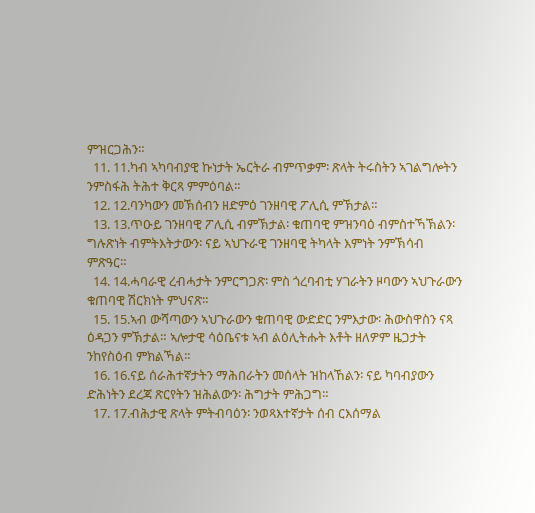ምዝርጋሕን።
  11. 11.ካብ ኣካባብያዊ ኩነታት ኤርትራ ብምጥቃም፡ ጽላት ትሩስትን ኣገልግሎትን ንምስፋሕ ትሕተ ቅርጻ ምምዕባል።
  12. 12.ባንካውን መኽሰብን ዘድምዕ ገንዘባዊ ፖሊሲ ምኽታል።
  13. 13.ጥዑይ ገንዘባዊ ፖሊሲ ብምኽታል፡ ቁጠባዊ ምዝንባዕ ብምስተኻኽልን፡ ግሉጽነት ብምትእትታውን፡ ናይ ኣህጉራዊ ገንዘባዊ ትካላት እምነት ንምኽሳብ ምጽዓር።
  14. 14.ሓባራዊ ረብሓታት ንምርግጋጽ፡ ምስ ጎረባብቲ ሃገራትን ዞባውን ኣህጉራውን ቁጠባዊ ሽርክነት ምህናጽ።
  15. 15.ኣብ ውሻጣውን ኣህጉራውን ቁጠባዊ ውድድር ንምእታው፡ ሕውስዋስን ናጻ ዕዳጋን ምኽታል። ኣሎታዊ ሳዕቤናቱ ኣብ ልዕሊትሑት እቶት ዘለዎም ዜጋታት ንከየስዕብ ምክልኻል።
  16. 16.ናይ ሰራሕተኛታትን ማሕበራትን መሰላት ዝከላኸልን፡ ናይ ካባብያውን ድሕነትን ደረጃ ጽርየትን ዝሕልውን፡ ሕግታት ምሕጋግ።
  17. 17.ብሕታዊ ጽላት ምትብባዕን፡ ንወጻእተኛታት ሰብ ርእሰማል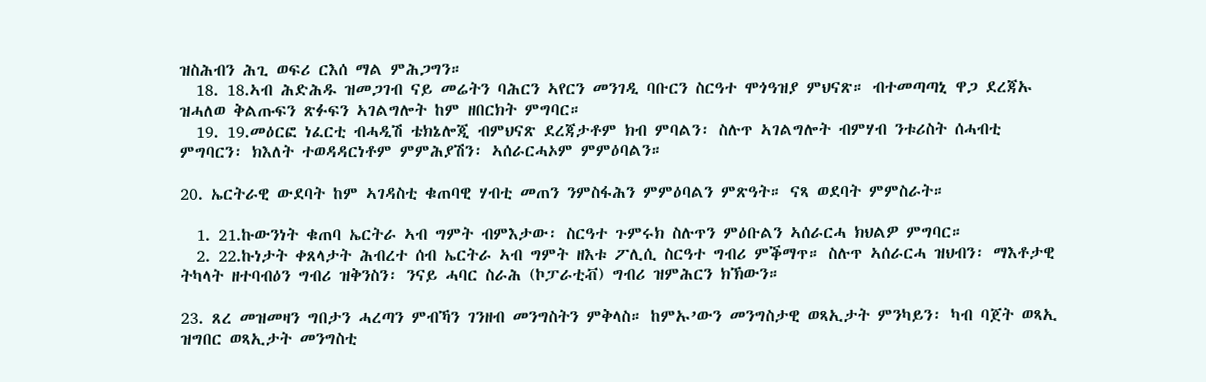ዝስሕብን ሕጊ ወፍሪ ርእሰ ማል ምሕጋግን።
  18. 18.ኣብ ሕድሕዱ ዝመጋገብ ናይ መሬትን ባሕርን ኣየርን መንገዲ ባቡርን ስርዓተ ሞጎዓዝያ ምህናጽ። ብተመጣጣኒ ዋጋ ደረጃኡ ዝሓለወ ቅልጡፍን ጽፉፍን ኣገልግሎት ከም ዘበርክት ምግባር።
  19. 19.መዕርፎ ነፈርቲ ብሓዲሽ ቴክኔሎጂ ብምህናጽ ደረጃታቶም ክብ ምባልን፡ ስሉጥ ኣገልግሎት ብምሃብ ንቱሪስት ሰሓብቲ ምግባርን፡ ክእለት ተወዳዳርነቶም ምምሕያሽን፡ ኣሰራርሓኦም ምምዕባልን።

20. ኤርትራዊ ውደባት ከም ኣገዳስቲ ቁጠባዊ ሃብቲ መጠን ንምስፋሕን ምምዕባልን ምጽዓት። ናጻ ወደባት ምምስራት።

  1. 21.ኩውንነት ቁጠባ ኤርትራ ኣብ ግምት ብምእታው፡ ስርዓተ ጉምሩክ ስሉጥን ምዕቡልን ኣሰራርሓ ክህልዎ ምግባር።
  2. 22.ኩነታት ቀጸላታት ሕብረተ ሰብ ኤርትራ ኣብ ግምት ዘእቱ ፖሊሲ ስርዓተ ግብሪ ምቕማጥ። ስሉጥ ኣሰራርሓ ዝህብን፡ ማእቶታዊ ትካላት ዘተባብዕን ግብሪ ዝቅንስን፡ ንናይ ሓባር ስራሕ (ኮፓራቲቭ) ግብሪ ዝምሕርን ክኽውን።

23. ጸረ መዝመዛን ግበታን ሓረጣን ምብኻን ገንዘብ መንግስትን ምቅላስ። ከምኡ’ውን መንግስታዊ ወጻኢታት ምንካይን፡ ካብ ባጀት ወጻኢ ዝግበር ወጻኢታት መንግስቲ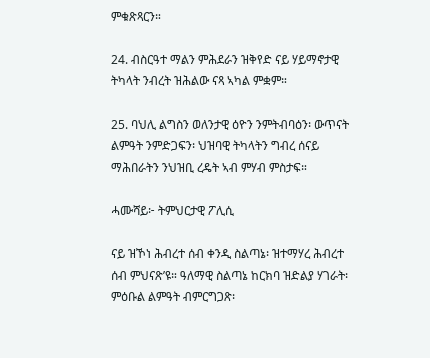ምቁጽጻርን።

24. ብስርዓተ ማልን ምሕደራን ዝቅየድ ናይ ሃይማኖታዊ ትካላት ንብረት ዝሕልው ናጻ ኣካል ምቋም።

25. ባህሊ ልግስን ወለንታዊ ዕዮን ንምትብባዕን፡ ውጥናት ልምዓት ንምድጋፍን፡ ህዝባዊ ትካላትን ግብረ ሰናይ ማሕበራትን ንህዝቢ ረዴት ኣብ ምሃብ ምስታፍ።

ሓሙሻይ፦ ትምህርታዊ ፖሊሲ

ናይ ዝኾነ ሕብረተ ሰብ ቀንዲ ስልጣኔ፡ ዝተማሃረ ሕብረተ ሰብ ምህናጽ’ዩ። ዓለማዊ ስልጣኔ ከርክባ ዝድልያ ሃገራት፡ ምዕቡል ልምዓት ብምርግጋጽ፡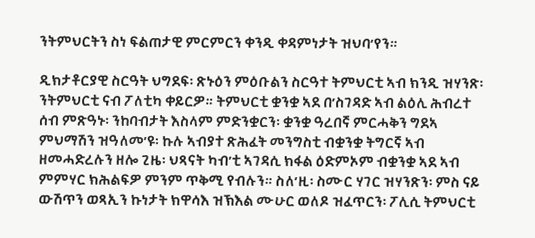ንትምህርትን ስነ ፍልጠታዊ ምርምርን ቀንዲ ቀዳምነታት ዝህባ’የን።

ዲክታቶርያዊ ስርዓት ህግደፍ፡ ጽኑዕን ምዕቡልን ስርዓተ ትምህርቲ ኣብ ክንዲ ዝሃንጽ፡ ንትምህርቲ ናብ ፖለቲካ ቀይርዎ። ትምህርቲ ቋንቋ ኣደ በ’ስገዳድ ኣብ ልዕሊ ሕብረተ ሰብ ምጽዓኑ፡ ንከባብታት እስላም ምድንቋርን፡ ቋንቋ ዓረበኛ ምርሓቅን ግደኣ ምህማሽን ዝዓለመ’ዩ፡ ኩሉ ኣብያተ ጽሕፈት መንግስቲ ብቋንቋ ትግርኛ ኣብ ዘመሓድረሉን ዘሎ ጊዜ፡ ህጻናት ካብ’ቲ ኣገዳሲ ክፋል ዕድምኦም ብቋንቋ ኣደ ኣብ ምምሃር ክሕልፍዎ ምንም ጥቅሚ የብሉን። ስለ’ዚ፡ ስሙር ሃገር ዝሃንጽን፡ ምስ ናይ ውሽጥን ወጻኢን ኩነታት ክዋሳእ ዝኽእል ሙሁር ወለዶ ዝፈጥርን፡ ፖሊሲ ትምህርቲ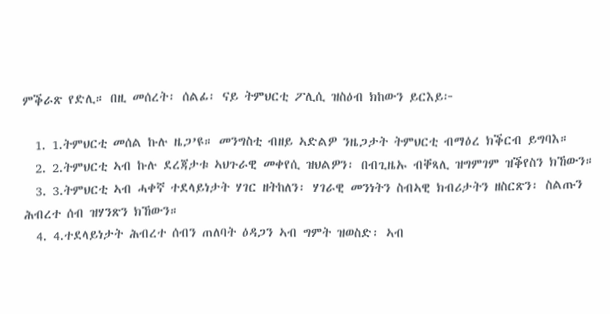ምቕራጽ የድሊ። በዚ መሰረት፡ ሰልፊ፡ ናይ ትምህርቲ ፖሊሲ ዝስዕብ ክከውን ይርእይ፦

  1. 1.ትምህርቲ መሰል ኩሉ ዜጋ’ዩ። መንግስቲ ብዘይ ኣድልዎ ንዜጋታት ትምህርቲ ብማዕረ ክቕርብ ይግባእ።
  2. 2.ትምህርቲ ኣብ ኩሉ ደረጃታቱ ኣህጉራዊ መቀየሲ ዝህልዎን፡ በብጊዜኡ ብቐጻሊ ዝግምገም ዝቕየስን ክኸውን።
  3. 3.ትምህርቲ ኣብ ሓቀኛ ተደላይነታት ሃገር ዘትከለን፡ ሃገራዊ መንነትን ስብኣዊ ክብሪታትን ዘስርጽን፡ ስልጡን ሕብረተ ሰብ ዝሃንጽን ክኸውን።
  4. 4.ተደላይነታት ሕብረተ ሰብን ጠለባት ዕዳጋን ኣብ ግምት ዝወስድ፡ ኣብ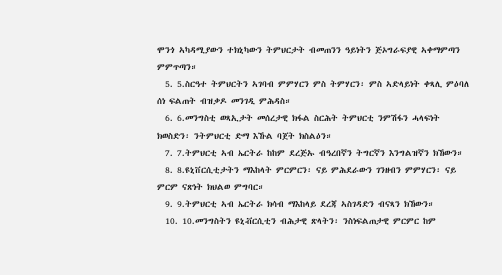ሞንጎ ኣካዳሚያውን ተክኒካውን ትምህርታት ብመጠንን ዓይነትን ጅኦግራፍያዊ ኣቀማምጣን ምምጥጣን።
  5. 5.ስርዓተ ትምህርትን ኣገባብ ምምሃርን ምስ ትምሃርን፡ ምስ ኣድላይነት ቀጻሊ ምዕባለ ሰነ ፍልጠት ብዝቃዶ መንገዲ ምሕዳስ።
  6. 6.መንግስቲ ወጻኢታት መሰረታዊ ክፋል ስርሕት ትምህርቲ ንምሽፋን ሓላፍነት ክወስድን፡ ንትምህርቲ ድማ እኹል ባጀት ክስልዕን።
  7. 7.ትምህርቲ ኣብ ኤርትራ ከከም ደረጅኡ ብዓረበኛን ትግርኛን እንግልዝኛን ክኸውን።
  8. 8.ዩኒቨርሲቲታትን ማእከላት ምርምርን፡ ናይ ምሕደራውን ገንዘብን ምምሃርን፡ ናይ ምርም ናጽነት ክህልወ ምግባር።
  9. 9.ትምህርቲ ኣብ ኤርትራ ክሳብ ማእከላይ ደረጃ ኣስገዳድን ብናጻን ክኸውን።
  10. 10.መንግስትን ዩኒቭርሲቲን ብሕታዊ ጽላትን፡ ንስነፍልጠታዊ ምርምር ከም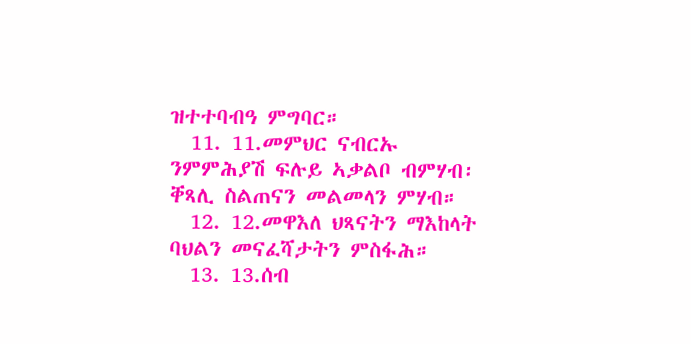ዝተተባብዓ ምግባር።
  11. 11.መምህር ናብርኡ ንምምሕያሽ ፍሉይ ኣቃልቦ ብምሃብ፡ ቐጻሊ ስልጠናን መልመላን ምሃብ።
  12. 12.መዋእለ ህጻናትን ማእከላት ባህልን መናፈሻታትን ምስፋሕ።
  13. 13.ሰብ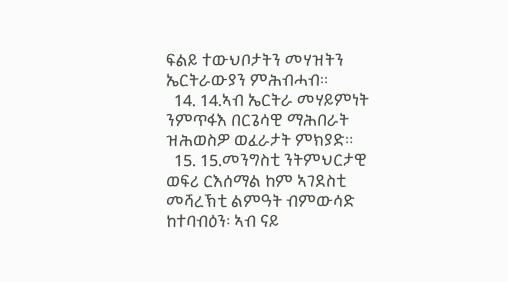ፍልይ ተውህቦታትን መሃዝትን ኤርትራውያን ምሕብሓብ።
  14. 14.ኣብ ኤርትራ መሃይምነት ንምጥፋእ በርጌሳዊ ማሕበራት ዝሕወስዎ ወፈራታት ምክያድ።
  15. 15.መንግስቲ ንትምህርታዊ ወፍሪ ርእሰማል ከም ኣገደስቲ መሻረኽቲ ልምዓት ብምውሳድ ከተባብዕን፡ ኣብ ናይ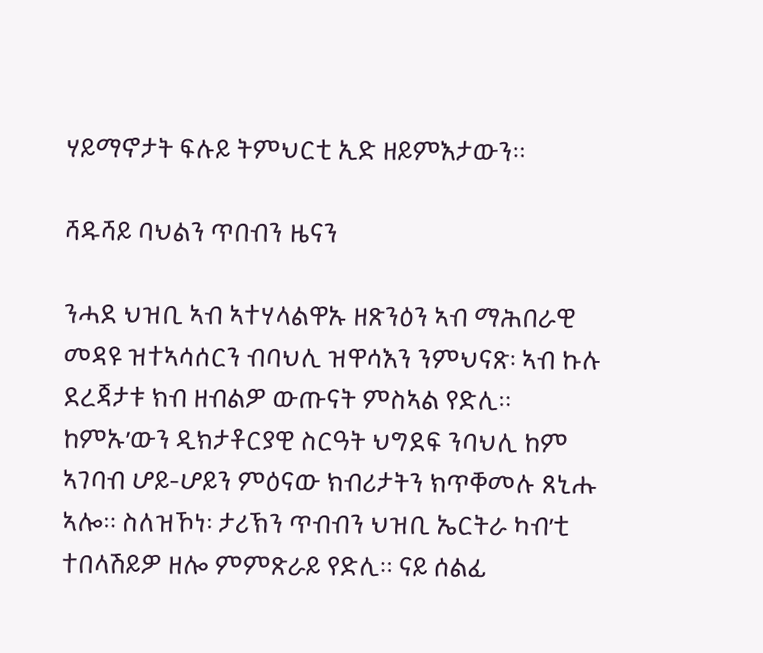ሃይማኖታት ፍሉይ ትምህርቲ ኢድ ዘይምእታውን።

ሻዱሻይ ባህልን ጥበብን ዜናን

ንሓደ ህዝቢ ኣብ ኣተሃላልዋኡ ዘጽንዕን ኣብ ማሕበራዊ መዳዩ ዝተኣሳሰርን ብባህሊ ዝዋሳእን ንምህናጽ፡ ኣብ ኩሉ ደረጃታቱ ክብ ዘብልዎ ውጡናት ምስኣል የድሊ። ከምኡ’ውን ዲክታቶርያዊ ስርዓት ህግደፍ ንባህሊ ከም ኣገባብ ሆይ-ሆይን ምዕናው ክብሪታትን ክጥቐመሉ ጸኒሑ ኣሎ። ስለዝኾነ፡ ታሪኽን ጥብብን ህዝቢ ኤርትራ ካብ’ቲ ተበላሽይዎ ዘሎ ምምጽራይ የድሊ። ናይ ሰልፊ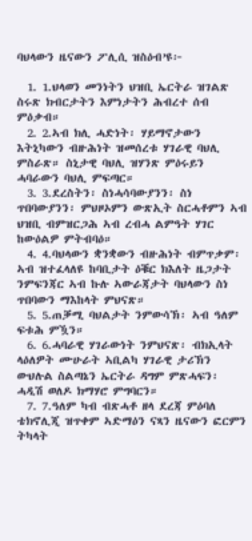ባህላውን ዜናውን ፖሊሲ ዝስዕብ’ዩ፦

  1. 1.ህላወን መንነትን ህዝቢ ኤርትራ ዝገልጽ ስሩጽ ክብርታትን እምነታትን ሕብረተ ሰብ ምዕቃብ።
  2. 2.ኣብ ክሊ ሓድነት፡ ሃይማኖታውን እትኒካውን ብዙሕነት ዝመሰረቱ ሃገራዊ ባህሊ ምስራጽ። ስኒታዊ ባህሊ ዝሃንጽ ምዕሩይን ሓባራውን ባህሊ ምፍጣር።
  3. 3.ደረስትን፡ ስነሓሳባውያንን፡ ስነ ጥበባውያንን፡ ምህዞኦምን ውጽኢት ስርሓቶምን ኣብ ህዝቢ ብምዝርጋሕ ኣብ ረብሓ ልምዓት ሃገር ከውዕልዎ ምትብባዕ።
  4. 4.ባህላውን ቋንቋውን ብዙሕነት ብምጥቃም፡ ኣብ ዝተፈላለዩ ከባቢታት ዕቑር ክእለት ዜጋታት ንምፍንጃር ኣብ ኩሉ ኣውራጃታት ባህላውን ስነ ጥበባውን ማእከላት ምህናጽ።
  5. 5.ጠቓሚ ባህልታት ንምውሳኽ፡ ኣብ ዓለም ፍቱሕ ምዃን።
  6. 6.ሓባራዊ ሃገራውነት ንምህናጽ፡ ብክኢላት ላዕለዎት ሙሁራት ኣቢልካ ሃገራዊ ታሪኽን ውህሉል ስልጣኔን ኤርትራ ዳግም ምጽሓፍን፡ ሓዲሽ ወለዶ ክማሃሮ ምግባርን።
  7. 7.ዓለም ካብ ብጽሓቶ ዘላ ደረጃ ምዕባለ ቴክኖሊጂ ዝጥቀም ኣድማዕን ናጻን ዜናውን ፎርምን ትካላት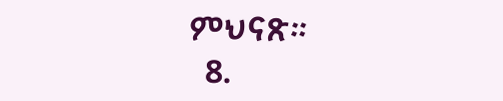ምህናጽ።
  8.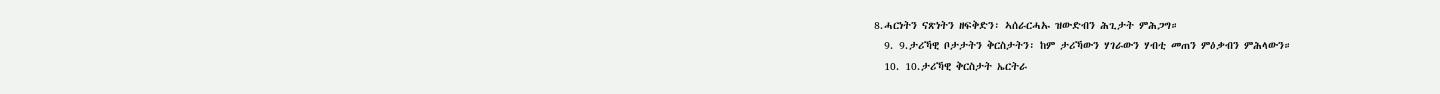8.ሓርነትን ናጽነትን ዘፍቅድን፡ ኣሰራርሓኡ ዝውድብን ሕጊታት ምሕጋግ።
  9. 9.ታሪኻዊ ቦታታትን ቅርስታትን፡ ከም ታሪኻውን ሃገራውን ሃብቲ መጠን ምዕቃብን ምሕላውን።
  10. 10.ታሪኻዊ ቅርስታት ኤርትራ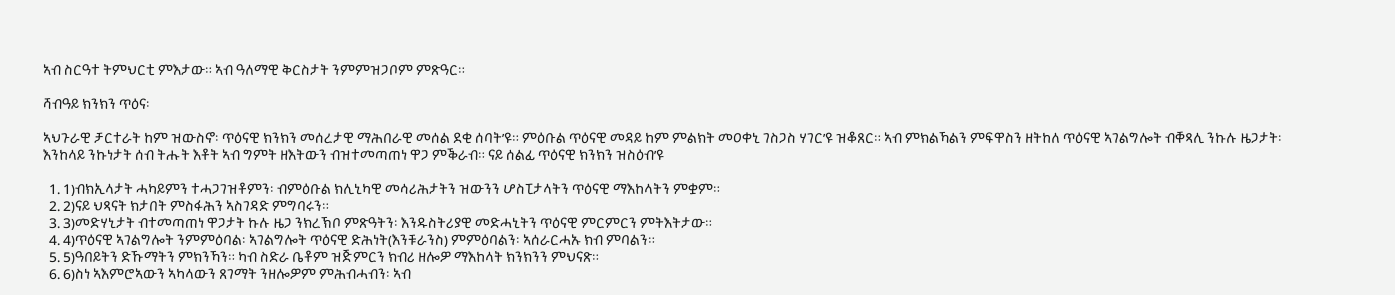ኣብ ስርዓተ ትምህርቲ ምእታው። ኣብ ዓለማዊ ቅርስታት ንምምዝጋቦም ምጽዓር።

ሻብዓይ ክንክን ጥዕና፡

ኣህጉራዊ ቻርተራት ከም ዝውስኖ፡ ጥዕናዊ ክንክን መሰረታዊ ማሕበራዊ መሰል ደቂ ሰባት’ዩ። ምዕቡል ጥዕናዊ መዳይ ከም ምልክት መዐቀኒ ገስጋስ ሃገር’ዩ ዝቆጸር። ኣብ ምክልኻልን ምፍዋስን ዘትከለ ጥዕናዊ ኣገልግሎት ብቐጻሊ ንኩሉ ዜጋታት፡ እንከላይ ንኩነታት ሰብ ትሑት እቶት ኣብ ግምት ዘእትውን ብዝተመጣጠነ ዋጋ ምቕራብ። ናይ ሰልፊ ጥዕናዊ ክንክን ዝስዕብ’ዩ

  1. 1)ብክኢላታት ሓካይምን ተሓጋገዝቶምን፡ ብምዕቡል ክሊኒካዊ መሳሪሕታትን ዝውንን ሆስፒታላትን ጥዕናዊ ማእከላትን ምቋም።
  2. 2)ናይ ህጻናት ክታበት ምስፋሕን ኣስገዳድ ምግባሩን።
  3. 3)መድሃኒታት ብተመጣጠነ ዋጋታት ኩሉ ዜጋ ንክረኽቦ ምጽዓትን፡ እንዱስትሪያዊ መድሓኒትን ጥዕናዊ ምርምርን ምትእትታው።
  4. 4)ጥዕናዊ ኣገልግሎት ንምምዕባል፡ ኣገልግሎት ጥዕናዊ ድሕነት(እንቹራንስ) ምምዕባልን፡ ኣሰራርሓኡ ክብ ምባልን።
  5. 5)ዓበይትን ድኹማትን ምክንኻን። ካብ ስድራ ቤቶም ዝጅምርን ክብሪ ዘሎዎ ማእከላት ክንክንን ምህናጽ።
  6. 6)ስነ ኣእምሮኣውን ኣካላውን ጸገማት ንዘሎዎም ምሕብሓብን፡ ኣብ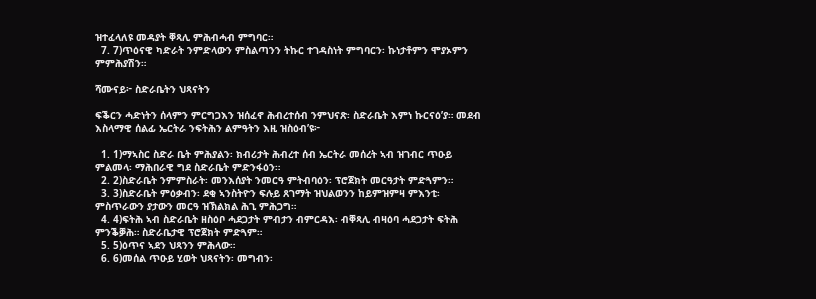ዝተፈላለዩ መዳያት ቐጻሊ ምሕብሓብ ምግባር።
  7. 7)ጥዕናዊ ካድራት ንምድላውን ምስልጣንን ትኩር ተገዳስነት ምግባርን፡ ኩነታቶምን ሞያኦምን ምምሕያሽን።

ሻሙናይ፦ ስድራቤትን ህጻናትን

ፍቕርን ሓድነትን ሰላምን ምርግጋእን ዝሰፈኖ ሕብረተሰብ ንምህናጽ፡ ስድራቤት እምነ ኩርናዕ’ያ። መደብ እስላማዊ ሰልፊ ኤርትራ ንፍትሕን ልምዓትን እዚ ዝስዕብ’ዩ፦

  1. 1)ማኣስር ስድራ ቤት ምሕያልን፡ ክብሪታት ሕብረተ ሰብ ኤርትራ መሰረት ኣብ ዝገብር ጥዑይ ምልመላ፡ ማሕበራዊ ግደ ስድራቤት ምድንፋዕን።
  2. 2)ስድራቤት ንምምስራት፡ መንእሰያት ንመርዓ ምትብባዕን፡ ፕሮጀክት መርዓታት ምድጓምን።
  3. 3)ስድራቤት ምዕቃብን፡ ደቂ ኣንስትዮን ፍሉይ ጸገማት ዝህልወንን ከይምዝምዛ ምእንቲ፡ ምስጥራውን ያታውን መርዓ ዝኽልክል ሕጊ ምሕጋግ።
  4. 4)ፍትሕ ኣብ ስድራቤት ዘስዕቦ ሓደጋታት ምብታን ብምርዳእ፡ ብቐጻሊ ብዛዕባ ሓደጋታት ፍትሕ ምንቕቓሕ። ስድራቤታዊ ፕሮጀክት ምድጓም።
  5. 5)ዕጥና ኣደን ህጻንን ምሕላው።
  6. 6)መሰል ጥዑይ ሂወት ህጻናትን፡ መግብን፡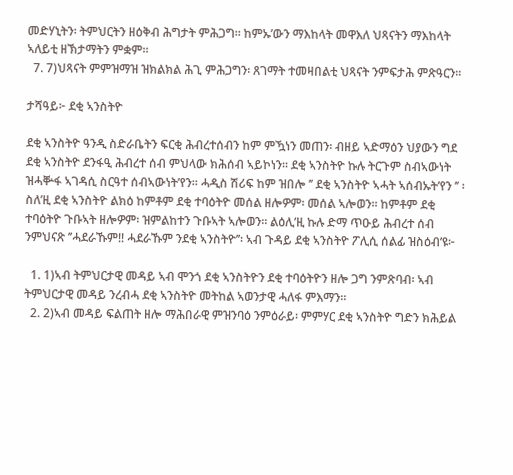መድሃኒትን፡ ትምህርትን ዘዕቅብ ሕግታት ምሕጋግ። ከምኡ’ውን ማእከላት መዋእለ ህጻናትን ማእከላት ኣለይቲ ዘኽታማትን ምቋም።
  7. 7)ህጻናት ምምዝማዝ ዝክልክል ሕጊ ምሕጋግን፡ ጸገማት ተመዛበልቲ ህጻናት ንምፍታሕ ምጽዓርን።

ታሻዓይ፦ ደቂ ኣንስትዮ

ደቂ ኣንስትዮ ዓንዲ ስድራቤትን ፍርቂ ሕብረተሰብን ከም ምዃነን መጠን፡ ብዘይ ኣድማዕን ህያውን ግደ ደቂ ኣንስትዮ ደንፋዒ ሕብረተ ሰብ ምህላው ክሕሰብ ኣይኮነን። ደቂ ኣንስትዮ ኩሉ ትርጉም ስብኣውነት ዝሓቝፋ ኣገዳሲ ስርዓተ ሰብኣውነት’የን። ሓዲስ ሽሪፍ ከም ዝበሎ ’’ ደቂ ኣንስትዮ ኣሓት ኣሰብኡት’የን ’’ ፡ ስለ’ዚ ደቂ ኣንስትዮ ልክዕ ከምቶም ደቂ ተባዕትዮ መሰል ዘሎዎም፡ መሰል ኣሎወን። ከምቶም ደቂ ተባዕትዮ ጉቡኣት ዘሎዎም፡ ዝምልከተን ጉቡኣት ኣሎወን። ልዕሊ’ዚ ኩሉ ድማ ጥዑይ ሕብረተ ሰብ ንምህናጽ ’’ሓደራኹም!! ሓደራኹም ንደቂ ኣንስትዮ’’፡ ኣብ ጉዳይ ደቂ ኣንስትዮ ፖሊሲ ሰልፊ ዝስዕብ’ዩ፦

  1. 1)ኣብ ትምህርታዊ መዳይ ኣብ ሞንጎ ደቂ ኣንስትዮን ደቂ ተባዕትዮን ዘሎ ጋግ ንምጽባብ፡ ኣብ ትምህርታዊ መዳይ ንረብሓ ደቂ ኣንስትዮ መትከል ኣወንታዊ ሓለፋ ምእማን።
  2. 2)ኣብ መዳይ ፍልጠት ዘሎ ማሕበራዊ ምዝንባዕ ንምዕራይ፡ ምምሃር ደቂ ኣንስትዮ ግድን ክሕይል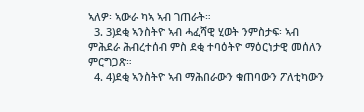ኣለዎ፡ ኣውራ ካኣ ኣብ ገጠራት።
  3. 3)ደቂ ኣንስትዮ ኣብ ሓፈሻዊ ሂወት ንምስታፍ፡ ኣብ ምሕደራ ሕብረተሰብ ምስ ደቂ ተባዕትዮ ማዕርነታዊ መሰለን ምርግጋጽ።
  4. 4)ደቂ ኣንስትዮ ኣብ ማሕበራውን ቁጠባውን ፖለቲካውን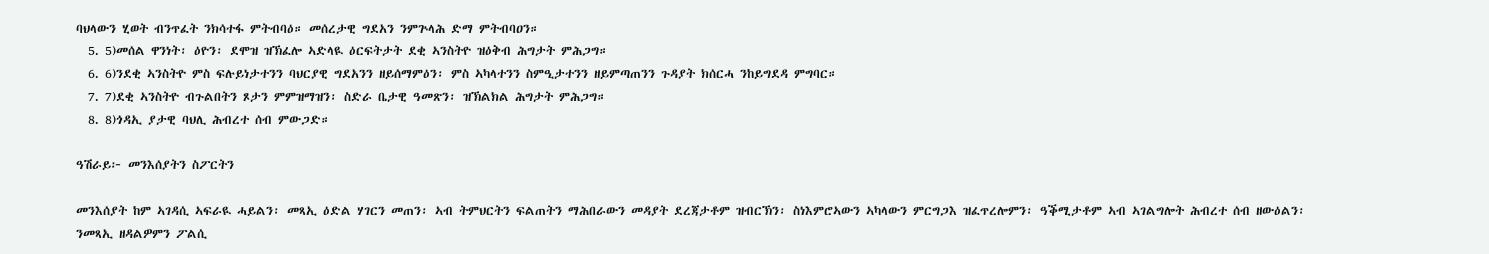ባህላውን ሂወት ብንጥፈት ንክሳተፋ ምትብባዕ። መሰረታዊ ግደአን ንምጕላሕ ድማ ምትብባዐን።
  5. 5)መሰል ዋንነት፡ ዕዮን፡ ደሞዝ ዝኽፈሎ ኣድላዪ ዕርፍትታት ደቂ ኣንስትዮ ዝዕቅብ ሕግታት ምሕጋግ።
  6. 6)ንደቂ ኣንስትዮ ምስ ፍሉይነታተንን ባህርያዊ ግደአንን ዘይሰማምዕን፡ ምስ ኣካላተንን ስምዒታተንን ዘይምጣጠንን ጉዳያት ክሰርሓ ንከይግደዳ ምግባር።
  7. 7)ደቂ ኣንስትዮ ብጉልበትን ጾታን ምምዝማዝን፡ ስድራ ቤታዊ ዓመጽን፡ ዝኽልክል ሕግታት ምሕጋግ።
  8. 8)ጎዳኢ ያታዊ ባህሊ ሕብረተ ሰብ ምውጋድ።

ዓሽራይ፦ መንእሰያትን ስፖርትን

መንእሰያት ከም ኣገዳሲ ኣፍራዪ ሓይልን፡ መጻኢ ዕድል ሃገርን መጠን፡ ኣብ ትምህርትን ፍልጠትን ማሕበራውን መዳያት ደረጃታቶም ዝብርኽን፡ ስነእምሮኣውን ኣካላውን ምርግጋእ ዝፈጥረሎምን፡ ዓቕሚታቶም ኣብ ኣገልግሎት ሕብረተ ሰብ ዘውዕልን፡ ንመጻኢ ዘዳልዎምን ፖልሲ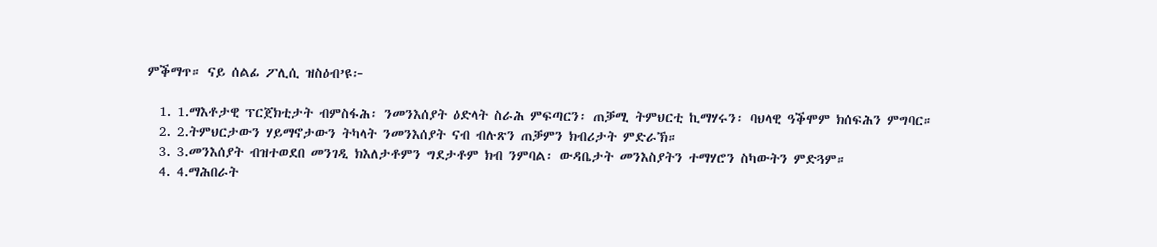ምቕማጥ። ናይ ሰልፊ ፖሊሲ ዝስዕብ’ዩ፦

  1. 1.ማእቶታዊ ፕርጀክቲታት ብምስፋሕ፡ ንመንእሰያት ዕድላት ስራሕ ምፍጣርን፡ ጠቓሚ ትምህርቲ ኪማሃሩን፡ ባህላዊ ዓቕሞም ክሰፍሕን ምግባር።
  2. 2.ትምህርታውን ሃይማኖታውን ትካላት ንመንእሰያት ናብ ብሉጽን ጠቓምን ክብሪታት ምድራኽ።
  3. 3.መንእሰያት ብዝተወደበ መንገዲ ክእለታቶምን ግደታቶም ክብ ንምባል፡ ውዳቤታት መንእስያትን ተማሃሮን ስካውትን ምድጓም።
  4. 4.ማሕበራት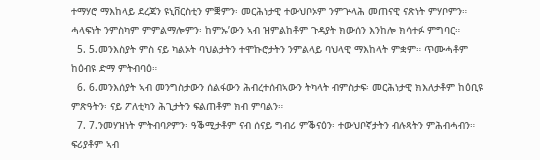ተማሃሮ ማእከላይ ደረጃን ዩኒቨርስቲን ምቛምን፡ መርሕነታዊ ተውህቦኦም ንምጕላሕ መጠናዊ ናጽነት ምሃቦምን። ሓላፍነት ንምስካም ምምልማሎምን፡ ከምኡ’ውን ኣብ ዝምልከቶም ጉዳያት ክውሰን እንከሎ ክሳተፉ ምግባር።
  5. 5.መንእስያት ምስ ናይ ካልኦት ባህልታትን ተሞኩሮታትን ንምልላይ ባህላዊ ማእከላት ምቋም። ጥሙሓቶም ከዕብዩ ድማ ምትብባዕ።
  6. 6.መንእሰያት ኣብ መንግስታውን ሰልፋውን ሕብረተሰብኣውን ትካላት ብምስታፍ፡ መርሕነታዊ ክእለታቶም ከዕቢዩ ምጽዓትን፡ ናይ ፖለቲካን ሕጊታትን ፍልጠቶም ክብ ምባልን።
  7. 7.ንመሃዝነት ምትብባዖምን፡ ዓቕሚታቶም ናብ ሰናይ ግብሪ ምቕናዕን፡ ተውህቦኛታትን ብሉጻትን ምሕብሓብን። ፍሪያቶም ኣብ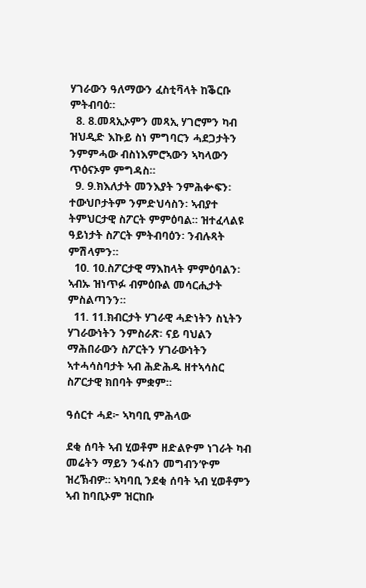ሃገራውን ዓለማውን ፈስቲቫላት ከቕርቡ ምትብባዕ።
  8. 8.መጻኢኦምን መጻኢ ሃገሮምን ካብ ዝህዲድ እኩይ ስነ ምግባርን ሓደጋታትን ንምምሓው ብስነእምሮኣውን ኣካላውን ጥዕናኦም ምግዳስ።
  9. 9.ክእለታት መንእያት ንምሕቍፍን፡ ተውህቦታትም ንምድህሳስን፡ ኣብያተ ትምህርታዊ ስፖርት ምምዕባል። ዝተፈላልዩ ዓይነታት ስፖርት ምትብባዕን፡ ንብሉጻት ምሽላምን።
  10. 10.ስፖርታዊ ማእከላት ምምዕባልን፡ ኣብኡ ዝነጥፉ ብምዕቡል መሳርሒታት ምስልጣንን።
  11. 11.ክብርታት ሃገራዊ ሓድነትን ስኒትን ሃገራውነትን ንምስራጽ፡ ናይ ባህልን ማሕበራውን ስፖርትን ሃገራውነትን ኣተሓሳስባታት ኣብ ሕድሕዱ ዘተኣሳስር ስፖርታዊ ክበባት ምቋም።

ዓሰርተ ሓደ፦ ኣካባቢ ምሕላው

ደቂ ሰባት ኣብ ሂወቶም ዘድልዮም ነገራት ካብ መሬትን ማይን ንፋስን መግብን’ዮም ዝረኽብዎ። ኣካባቢ ንደቂ ሰባት ኣብ ሂወቶምን ኣብ ከባቢኦም ዝርከቡ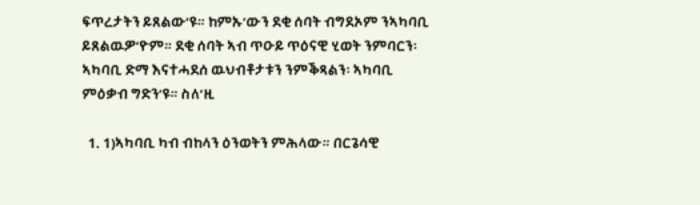ፍጥረታትን ይጸልው’ዩ። ከምኡ’ውን ደቂ ሰባት ብግደኦም ንኣካባቢ ይጸልዉዎ’ዮም። ደቂ ሰባት ኣብ ጥዑይ ጥዕናዊ ሂወት ንምባርን፡ ኣካባቢ ድማ እናተሓደሰ ዉህብቶታቱን ንምቕጻልን፡ ኣካባቢ ምዕቃብ ግድን’ዩ። ስለ’ዚ

  1. 1)ኣካባቢ ካብ ብከላን ዕንወትን ምሕላው። በርጌሳዊ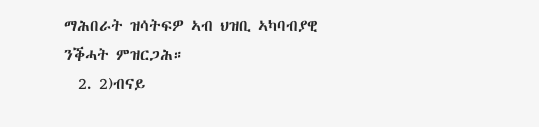ማሕበራት ዝሳትፍዎ ኣብ ህዝቢ ኣካባብያዊ ንቕሓት ምዝርጋሕ።
  2. 2)ብናይ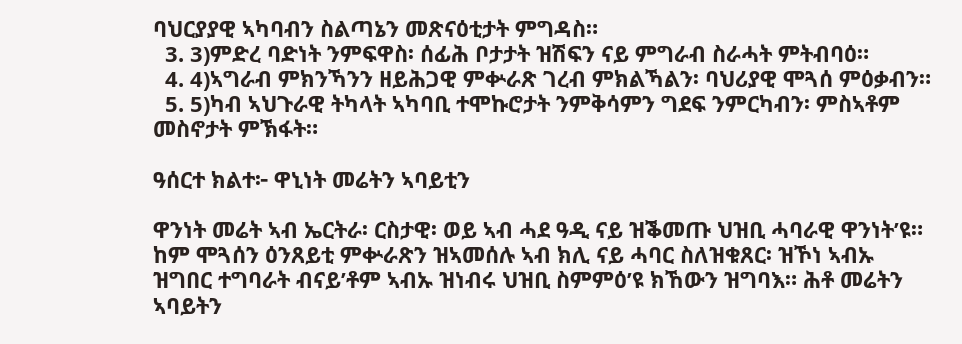ባህርያያዊ ኣካባብን ስልጣኔን መጽናዕቲታት ምግዳስ።
  3. 3)ምድረ ባድነት ንምፍዋስ፡ ሰፊሕ ቦታታት ዝሽፍን ናይ ምግራብ ስራሓት ምትብባዕ።
  4. 4)ኣግራብ ምክንኻንን ዘይሕጋዊ ምቍራጽ ገረብ ምክልኻልን፡ ባህሪያዊ ሞጓሰ ምዕቃብን።
  5. 5)ካብ ኣህጉራዊ ትካላት ኣካባቢ ተሞኩሮታት ንምቅሳምን ግደፍ ንምርካብን፡ ምስኣቶም መስኖታት ምኽፋት።

ዓሰርተ ክልተ፦ ዋኒነት መሬትን ኣባይቲን

ዋንነት መሬት ኣብ ኤርትራ፡ ርስታዊ፡ ወይ ኣብ ሓደ ዓዲ ናይ ዝቕመጡ ህዝቢ ሓባራዊ ዋንነት’ዩ። ከም ሞጓሰን ዕንጸይቲ ምቍራጽን ዝኣመሰሉ ኣብ ክሊ ናይ ሓባር ስለዝቁጸር፡ ዝኾነ ኣብኡ ዝግበር ተግባራት ብናይ’ቶም ኣብኡ ዝነብሩ ህዝቢ ስምምዕ’ዩ ክኸውን ዝግባእ። ሕቶ መሬትን ኣባይትን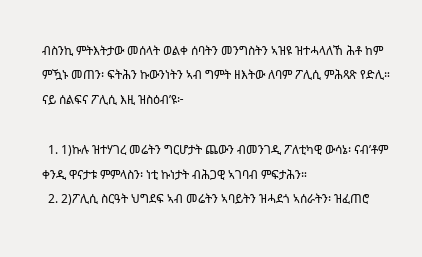ብስንኪ ምትእትታው መሰላት ወልቀ ሰባትን መንግስትን ኣዝዩ ዝተሓላለኸ ሕቶ ከም ምዃኑ መጠን፡ ፍትሕን ኩውንነትን ኣብ ግምት ዘእትው ለባም ፖሊሲ ምሕጻጽ የድሊ። ናይ ሰልፍና ፖሊሲ እዚ ዝስዕብ’ዩ፦

  1. 1)ኩሉ ዝተሃገረ መሬትን ግርሆታት ጨውን ብመንገዲ ፖለቲካዊ ውሳኔ፡ ናብ’ቶም ቀንዲ ዋናታቱ ምምላስን፡ ነቲ ኩነታት ብሕጋዊ ኣገባብ ምፍታሕን።
  2. 2)ፖሊሲ ስርዓት ህግደፍ ኣብ መሬትን ኣባይትን ዝሓደጎ ኣሰራትን፡ ዝፈጠሮ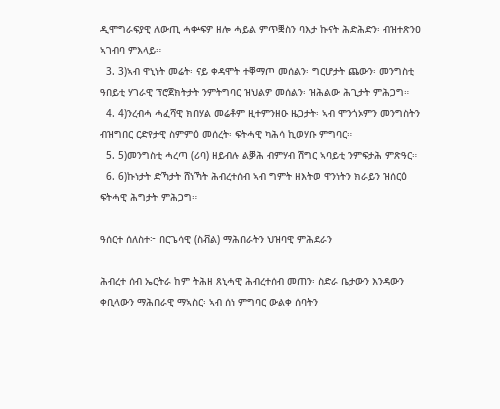ዲሞግራፍያዊ ለውጢ ሓቍፍዎ ዘሎ ሓይል ምጥቛስን ባእታ ኩናት ሕድሕድን፡ ብዝተጽንዐ ኣገብባ ምእላይ።
  3. 3)ኣብ ዋኒነት መሬት፡ ናይ ቀዳሞት ተቐማጦ መሰልን፡ ግርሆታት ጨውን፡ መንግስቲ ዓበይቲ ሃገራዊ ፕሮጀክትታት ንምትግባር ዝህልዎ መሰልን፡ ዝሕልው ሕጊታት ምሕጋግ።
  4. 4)ንረብሓ ሓፈሻዊ ክበሃል መሬቶም ዚተምንዘዑ ዜጋታት፡ ኣብ ሞንጎኦምን መንግስትን ብዝግበር ርድየታዊ ስምምዕ መሰረት፡ ፍትሓዊ ካሕሳ ኪወሃቡ ምግባር።
  5. 5)መንግስቲ ሓረጣ (ሪባ) ዘይብሉ ልቓሕ ብምሃብ ሽግር ኣባይቲ ንምፍታሕ ምጽዓር።
  6. 6)ኩነታት ድኻታት ሸነኻት ሕብረተሰብ ኣብ ግምት ዘእትወ ዋንነትን ክራይን ዝሰርዕ ፍትሓዊ ሕግታት ምሕጋግ።

ዓሰርተ ሰለስተ፦ በርጌሳዊ (ስቭል) ማሕበራትን ህዝባዊ ምሕደራን

ሕብረተ ሰብ ኤርትራ ከም ትሕዘ ጸኒሓዊ ሕብረተሰብ መጠን፡ ስድራ ቤታውን እንዳውን ቀቢላውን ማሕበራዊ ማኣስር፡ ኣብ ሰነ ምግባር ውልቀ ሰባትን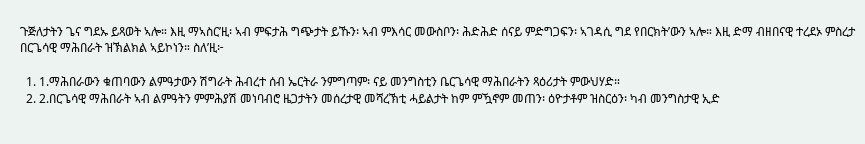ጉጅለታትን ጌና ግደኡ ይጻወት ኣሎ። እዚ ማኣስር’ዚ፡ ኣብ ምፍታሕ ግጭታት ይኹን፡ ኣብ ምእሳር መውስቦን፡ ሕድሕድ ሰናይ ምድግጋፍን፡ ኣገዳሲ ግደ የበርክት’ውን ኣሎ። እዚ ድማ ብዘበናዊ ተረደኦ ምስረታ በርጌሳዊ ማሕበራት ዝኽልክል ኣይኮነን። ስለ’ዚ፦

  1. 1.ማሕበራውን ቁጠባውን ልምዓታውን ሽግራት ሕብረተ ሰብ ኤርትራ ንምግጣም፡ ናይ መንግስቲን ቤርጌሳዊ ማሕበራትን ጻዕሪታት ምውህሃድ።
  2. 2.በርጌሳዊ ማሕበራት ኣብ ልምዓትን ምምሕያሽ መነባብሮ ዜጋታትን መሰረታዊ መሻረኽቲ ሓይልታት ከም ምዃኖም መጠን፡ ዕዮታቶም ዝስርዕን፡ ካብ መንግስታዊ ኢድ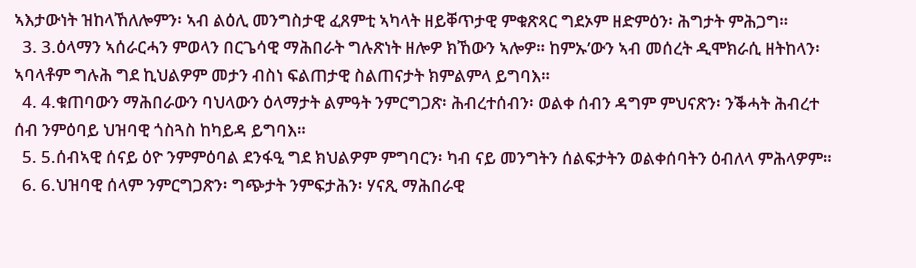ኣእታውነት ዝከላኸለሎምን፡ ኣብ ልዕሊ መንግስታዊ ፈጸምቲ ኣካላት ዘይቐጥታዊ ምቁጽጻር ግደኦም ዘድምዕን፡ ሕግታት ምሕጋግ።
  3. 3.ዕላማን ኣሰራርሓን ምወላን በርጌሳዊ ማሕበራት ግሉጽነት ዘሎዎ ክኸውን ኣሎዎ። ከምኡ’ውን ኣብ መሰረት ዲሞክራሲ ዘትከላን፡ ኣባላቶም ግሉሕ ግደ ኪህልዎም መታን ብስነ ፍልጠታዊ ስልጠናታት ክምልምላ ይግባእ።
  4. 4.ቁጠባውን ማሕበራውን ባህላውን ዕላማታት ልምዓት ንምርግጋጽ፡ ሕብረተሰብን፡ ወልቀ ሰብን ዳግም ምህናጽን፡ ንቕሓት ሕብረተ ሰብ ንምዕባይ ህዝባዊ ጎስጓስ ከካይዳ ይግባእ።
  5. 5.ሰብኣዊ ሰናይ ዕዮ ንምምዕባል ደንፋዒ ግደ ክህልዎም ምግባርን፡ ካብ ናይ መንግትን ሰልፍታትን ወልቀሰባትን ዕብለላ ምሕላዎም።
  6. 6.ህዝባዊ ሰላም ንምርግጋጽን፡ ግጭታት ንምፍታሕን፡ ሃናጺ ማሕበራዊ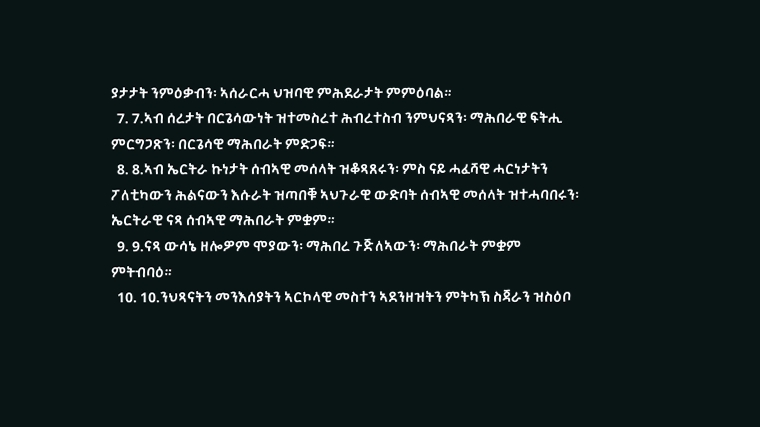ያታታት ንምዕቃብን፡ ኣሰራርሓ ህዝባዊ ምሕደራታት ምምዕባል።
  7. 7.ኣብ ሰረታት በርጌሳውነት ዝተመስረተ ሕብረተስብ ንምህናጻን፡ ማሕበራዊ ፍትሒ ምርግጋጽን፡ በርጌሳዊ ማሕበራት ምድጋፍ።
  8. 8.ኣብ ኤርትራ ኩነታት ሰብኣዊ መሰላት ዝቆጻጸሩን፡ ምስ ናይ ሓፈሻዊ ሓርነታትን ፖለቲካውን ሕልናውን እሱራት ዝጣበቑ ኣህጉራዊ ውድባት ሰብኣዊ መሰላት ዝተሓባበሩን፡ ኤርትራዊ ናጻ ሰብኣዊ ማሕበራት ምቋም።
  9. 9.ናጻ ውሳኔ ዘሎዎም ሞያውን፡ ማሕበረ ጉጅለኣውን፡ ማሕበራት ምቋም ምትብባዕ።
  10. 10.ንህጻናትን መንእሰያትን ኣርኮላዊ መስተን ኣደንዘዝትን ምትካኽ ስጃራን ዝስዕቦ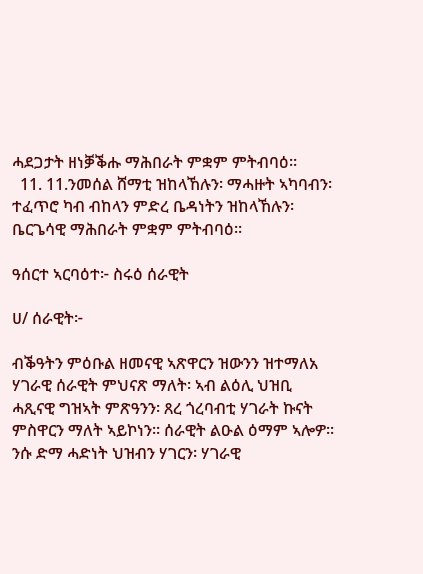ሓደጋታት ዘነቓቕሑ ማሕበራት ምቋም ምትብባዕ።
  11. 11.ንመሰል ሸማቲ ዝከላኸሉን፡ ማሓዙት ኣካባብን፡ ተፈጥሮ ካብ ብከላን ምድረ ቤዳነትን ዝከላኸሉን፡ ቤርጌሳዊ ማሕበራት ምቋም ምትብባዕ።

ዓሰርተ ኣርባዕተ፦ ስሩዕ ሰራዊት

ሀ/ ሰራዊት፦

ብቕዓትን ምዕቡል ዘመናዊ ኣጽዋርን ዝውንን ዝተማለአ ሃገራዊ ሰራዊት ምህናጽ ማለት፡ ኣብ ልዕሊ ህዝቢ ሓጺናዊ ግዝኣት ምጽዓንን፡ ጸረ ጎረባብቲ ሃገራት ኩናት ምስዋርን ማለት ኣይኮነን። ሰራዊት ልዑል ዕማም ኣሎዎ። ንሱ ድማ ሓድነት ህዝብን ሃገርን፡ ሃገራዊ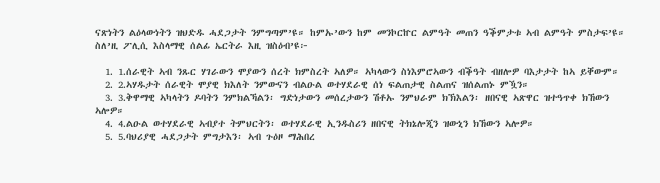ናጽነትን ልዕላውነትን ዝህድዱ ሓደጋታት ንምግጣም’ዩ። ከምኡ’ውን ከም መንኮርኵር ልምዓት መጠን ዓቕምታቱ ኣብ ልምዓት ምስታፍ’ዩ። ስለ’ዚ ፖሊሲ እስላማዊ ሰልፊ ኤርትራ እዚ ዝስዕብ’ዩ፦

  1. 1.ሰራዊት ኣብ ንጹር ሃገራውን ሞያውን ሰረት ክምስረት ኣለዎ። ኣካላውን ስነእምሮኣውን ብቕዓት ብዘሎዎ ባእታታት ከኣ ይቐውም።
  2. 2.ኣሃዱታት ሰራዊት ሞያዊ ክእለት ንምውናን ብልዑል ወተሃደራዊ ሰነ ፍልጠታዊ ስልጠና ዝሰልጠኑ ምዃን።
  3. 3.ቅዋማዊ ኣካላትን ዶባትን ንምክልኻልን፡ ግድነታውን መሰረታውን ሽቶኡ ንምህራም ክኽእልን፡ ዘበናዊ ኣጽዋር ዝተዓጥቀ ክኸውን ኣሎዎ።
  4. 4.ልዑል ወተሃደራዊ ኣብያተ ትምህርትን፡ ወተሃደራዊ ኢንዱስሪን ዘበናዊ ትክኔሎጂን ዝውኒን ክኸውን ኣሎዎ።
  5. 5.ባህሪያዊ ሓደጋታት ምግታእን፡ ኣብ ጉዕዞ ማሕበረ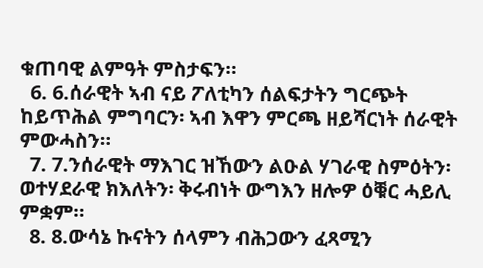ቁጠባዊ ልምዓት ምስታፍን።
  6. 6.ሰራዊት ኣብ ናይ ፖለቲካን ሰልፍታትን ግርጭት ከይጥሕል ምግባርን፡ ኣብ እዋን ምርጫ ዘይሻርነት ሰራዊት ምውሓስን።
  7. 7.ንሰራዊት ማእገር ዝኸውን ልዑል ሃገራዊ ስምዕትን፡ ወተሃደራዊ ክእለትን፡ ቅሩብነት ውግእን ዘሎዎ ዕቑር ሓይሊ ምቋም።
  8. 8.ውሳኔ ኩናትን ሰላምን ብሕጋውን ፈጻሚን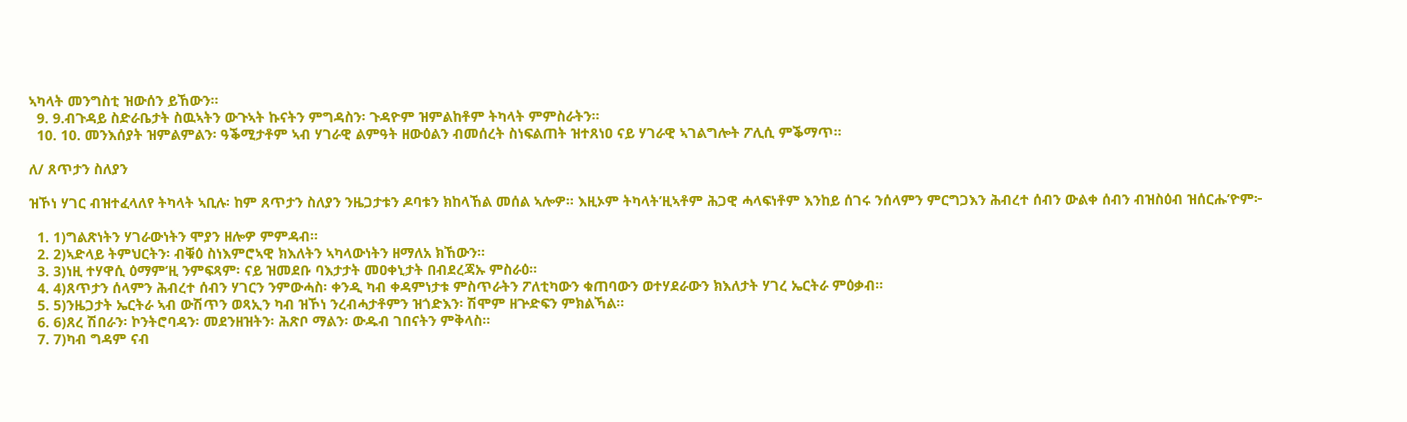ኣካላት መንግስቲ ዝውሰን ይኸውን።
  9. 9.ብጉዳይ ስድራቤታት ስዉኣትን ውጉኣት ኩናትን ምግዳስን፡ ጉዳዮም ዝምልከቶም ትካላት ምምስራትን።
  10. 10. መንእሰያት ዝምልምልን፡ ዓቕሚታቶም ኣብ ሃገራዊ ልምዓት ዘውዕልን ብመሰረት ስነፍልጠት ዝተጸነዐ ናይ ሃገራዊ ኣገልግሎት ፖሊሲ ምቕማጥ።

ለ/ ጸጥታን ስለያን

ዝኾነ ሃገር ብዝተፈላለየ ትካላት ኣቢሉ፡ ከም ጸጥታን ስለያን ንዜጋታቱን ዶባቱን ክከላኸል መሰል ኣሎዎ። እዚኦም ትካላት’ዚኣቶም ሕጋዊ ሓላፍነቶም እንከይ ሰገሩ ንሰላምን ምርግጋእን ሕብረተ ሰብን ውልቀ ሰብን ብዝስዕብ ዝሰርሑ’ዮም፦

  1. 1)ግልጽነትን ሃገራውነትን ሞያን ዘሎዎ ምምዳብ።
  2. 2)ኣድላይ ትምህርትን፡ ብቑዕ ስነእምሮኣዊ ክእለትን ኣካላውነትን ዘማለአ ክኸውን።
  3. 3)ነዚ ተሃዋሲ ዕማም’ዚ ንምፍጻም፡ ናይ ዝመደቡ ባእታታት መዐቀኒታት በብደረጃኡ ምስራዕ።
  4. 4)ጸጥታን ሰላምን ሕብረተ ሰብን ሃገርን ንምውሓስ፡ ቀንዲ ካብ ቀዳምነታቱ ምስጥራትን ፖለቲካውን ቁጠባውን ወተሃደራውን ክእለታት ሃገረ ኤርትራ ምዕቃብ።
  5. 5)ንዜጋታት ኤርትራ ኣብ ውሽጥን ወጻኢን ካብ ዝኾነ ንረብሓታቶምን ዝጎድእን፡ ሽሞም ዘጕድፍን ምክልኻል።
  6. 6)ጸረ ሽበራን፡ ኮንትሮባዳን፡ መደንዘዝትን፡ ሕጽቦ ማልን፡ ውዱብ ገበናትን ምቅላስ።
  7. 7)ካብ ግዳም ናብ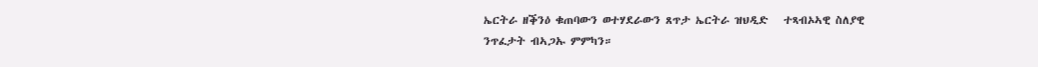ኤርትራ ዘቕንዕ ቁጠባውን ወተሃደራውን ጸጥታ ኤርትራ ዝህዲድ   ተጻብኦኣዊ ስለያዊ ንጥፈታት ብኣጋኡ ምምካን።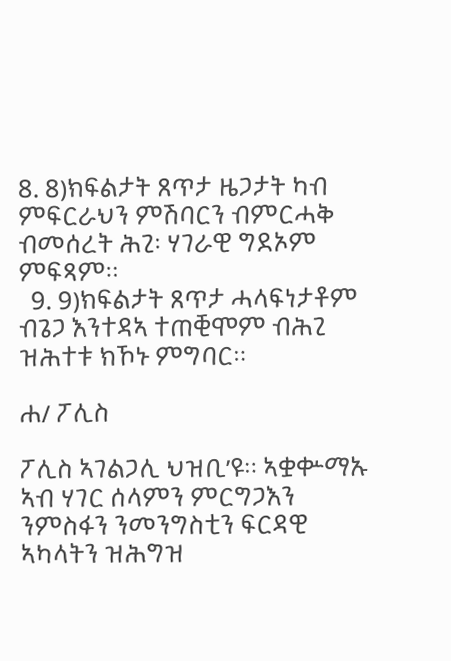8. 8)ክፍልታት ጸጥታ ዜጋታት ካብ ምፍርራህን ምሽባርን ብምርሓቅ ብመሰረት ሕጊ፡ ሃገራዊ ግደኦም ምፍጻም።
  9. 9)ክፍልታት ጸጥታ ሓላፍነታቶም ብጌጋ እንተዳኣ ተጠቒሞም ብሕጊ ዝሕተቱ ክኾኑ ምግባር።

ሐ/ ፖሊስ

ፖሊስ ኣገልጋሊ ህዝቢ’ዩ። ኣቋቍማኡ ኣብ ሃገር ሰላምን ምርግጋእን ንምስፋን ንመንግስቲን ፍርዳዊ ኣካላትን ዝሕግዝ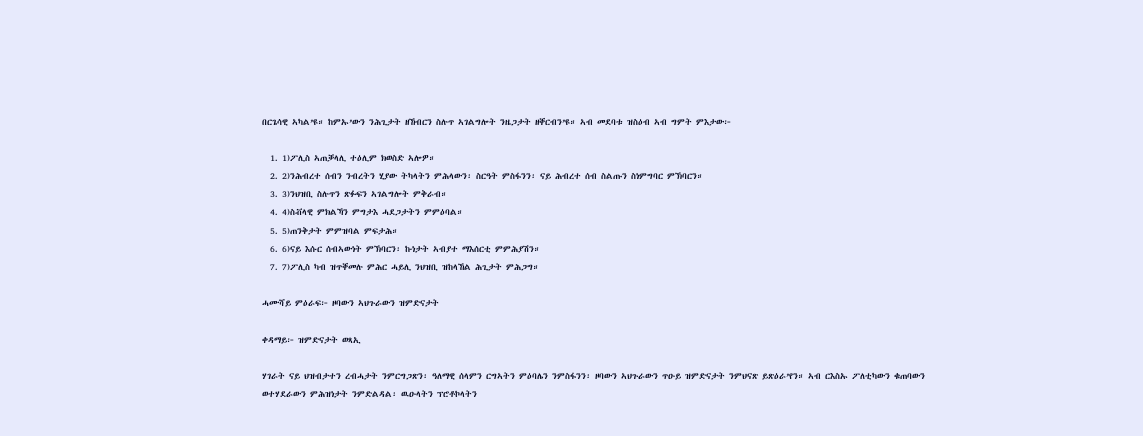በርጌሳዊ ኣካል’ዩ። ከምኡ’ውን ንሕጊታት ዘኸብርን ስሉጥ ኣገልግሎት ንዜጋታት ዘቐርብን’ዩ። ኣብ መደባቱ ዝስዕብ ኣብ ግምት ምእታው፦

  1. 1)ፖሊስ ኣጠቓላሊ ተዕሊም ክወስድ ኣሎዎ።
  2. 2)ንሕብረተ ሰብን ንብረትን ሂያው ትካላትን ምሕላውን፡ ስርዓት ምስፋንን፡ ናይ ሕብረተ ሰብ ስልጡን ስነምግባር ምኽባርን።
  3. 3)ንህዝቢ ስሉጥን ጽፉፍን ኣገልግሎት ምቅራብ።
  4. 4)ስቭላዊ ምክልኻን ምግታእ ሓደጋታትን ምምዕባል።
  5. 5)ጠንቅታት ምምዝባል ምፍታሕ።
  6. 6)ናይ እሱር ሰብኣውነት ምኽባርን፡ ኩነታት ኣብያተ ማእሰርቲ ምምሕያሽን።
  7. 7)ፖሊስ ካብ ዝጥቐመሉ ምሕር ሓይሊ ንህዝቢ ዝከላኸል ሕጊታት ምሕጋግ።

ሓሙሻይ ምዕራፍ፦ ዞባውን ኣህጉራውን ዝምድናታት

ቀዳማይ፦ ዝምድናታት ወጻኢ

ሃገራት ናይ ህዝብታተን ረብሓታት ንምርግጋጽን፡ ዓለማዊ ሰላምን ርግኣትን ምዕባሌን ንምስፋንን፡ ዞባውን ኣህጉራውን ጥዑይ ዝምድናታት ንምህናጽ ይጽዕራ’የን። ኣብ ርእስኡ ፖለቲካውን ቁጠባውን ወተሃደራውን ምሕዝነታት ንምድልዳል፡ ዉዑላትን ፕሮቶኮላትን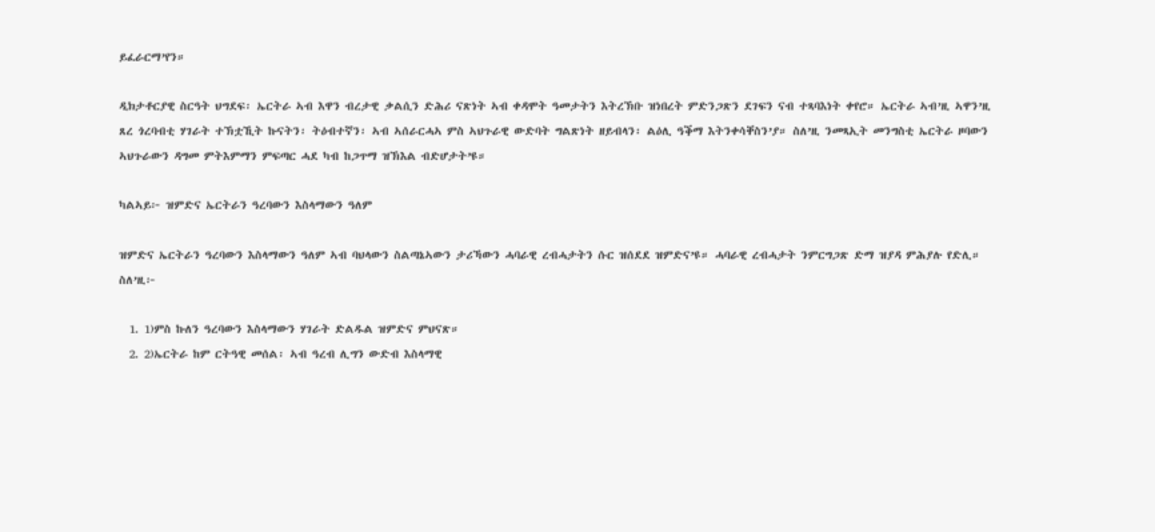ይፈራርማ’የን።

ዲክታቶርያዊ ስርዓት ህግደፍ፡ ኤርትራ ኣብ እዋን ብረታዊ ቃልሲን ድሕሪ ናጽነት ኣብ ቀዳሞት ዓመታትን እትረኽቡ ዝነበረት ምድንጋጽን ደገፍን ናብ ተጻባእነት ቀየሮ። ኤርትራ ኣብ’ዚ ኣዋን’ዚ ጸረ ጎረባብቲ ሃገራት ተኽቷኺት ኩናትን፡ ትዕብተኛን፡ ኣብ ኣሰራርሓኣ ምስ ኣህጉራዊ ውድባት ግልጽነት ዘይብላን፡ ልዕሊ ዓቕማ እትንቀሳቐስን’ያ። ስለ’ዚ ንመጻኢት መንግስቲ ኤርትራ ዞባውን ኣህጉራውን ዳግመ ምትእምማን ምፍጣር ሓደ ካብ ከጋጥማ ዝኽእል ብድሆታት’ዩ።

ካልኣይ፦ ዝምድና ኤርትራን ዓረባውን እስላማውን ዓለም

ዝምድና ኤርትራን ዓረባውን እስላማውን ዓለም ኣብ ባህላውን ስልጣኔኣውን ታሪኻውን ሓባራዊ ረብሓታትን ሱር ዝሰደደ ዝምድና’ዩ። ሓባራዊ ረብሓታት ንምርግጋጽ ድማ ዝያዳ ምሕያሉ የድሊ። ስለ’ዚ፦

  1. 1)ምስ ኩለን ዓረባውን እስላማውን ሃገራት ድልዱል ዝምድና ምህናጽ።
  2. 2)ኤርትራ ከም ርትዓዊ መሰል፡ ኣብ ዓረብ ሊግን ውድብ እስላማዊ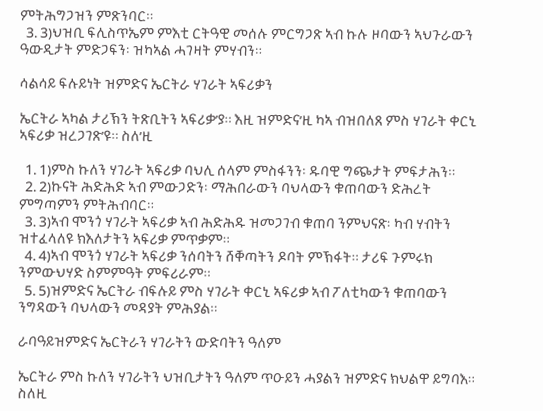ምትሕግጋዝን ምጽንባር።
  3. 3)ህዝቢ ፍሊስጥኤም ምእቲ ርትዓዊ መሰሉ ምርግጋጽ ኣብ ኩሉ ዞባውን ኣህጉራውን ዓውዲታት ምድጋፍን፡ ዝካኣል ሓገዛት ምሃብን።

ሳልሳይ ፍሉይነት ዝምድና ኤርትራ ሃገራት ኣፍሪቃን

ኤርትራ ኣካል ታሪኽን ትጽቢትን ኣፍሪቃ’ያ። እዚ ዝምድና’ዚ ካኣ ብዝበለጸ ምስ ሃገራት ቀርኒ ኣፍሪቃ ዝረጋገጽ’ዩ። ስለ’ዚ

  1. 1)ምስ ኩለን ሃገራት ኣፍሪቃ ባህሊ ሰላም ምስፋንን፡ ዱባዊ ግጭታት ምፍታሕን።
  2. 2)ኩናት ሕድሕድ ኣብ ምውጋድን፡ ማሕበራውን ባህላውን ቁጠባውን ድሕረት ምግጣምን ምትሕብባር።
  3. 3)ኣብ ሞንጎ ሃገራት ኣፍሪቃ ኣብ ሕድሕዱ ዝመጋገብ ቁጠባ ንምህናጽ፡ ካብ ሃብትን ዝተፈላለዩ ክእለታትን ኣፍሪቃ ምጥቃም።
  4. 4)ኣብ ሞንጎ ሃገራት ኣፍሪቃ ንሰባትን ሸቐጣትን ዶባት ምኽፋት። ታሪፍ ጉምሩክ ንምውህሃድ ስምምዓት ምፍሪራም።
  5. 5)ዝምድና ኤርትራ ብፍሉይ ምስ ሃገራት ቀርኒ ኣፍሪቃ ኣብ ፖለቲካውን ቁጠባውን ንግዳውን ባህላውን መዳያት ምሕያል።

ራባዓይዝምድና ኤርትራን ሃገራትን ውድባትን ዓለም

ኤርትራ ምስ ኩለን ሃገራትን ህዝቢታትን ዓለም ጥዑይን ሓያልን ዝምድና ክህልዋ ይግባእ። ስለዚ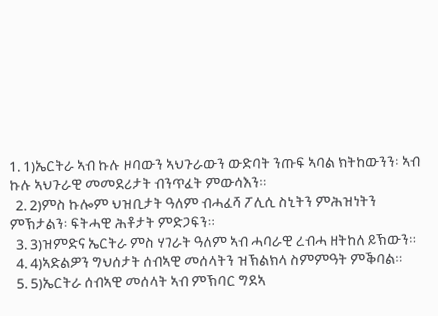1. 1)ኤርትራ ኣብ ኩሉ ዞባውን ኣህጉራውን ውድባት ንጡፍ ኣባል ክትከውንን፡ ኣብ ኩሉ ኣህጉራዊ መመደሪታት ብንጥፈት ምውሳእን።
  2. 2)ምስ ኩሎም ህዝቢታት ዓለም ብሓፈሻ ፖሊሲ ስኒትን ምሕዝነትን ምኽታልን፡ ፍትሓዊ ሕቶታት ምድጋፍን።
  3. 3)ዝምድና ኤርትራ ምስ ሃገራት ዓለም ኣብ ሓባራዊ ረብሓ ዘትከለ ይኽውን።
  4. 4)ኣድልዎን ግህሰታት ሰብኣዊ መሰላትን ዝኽልክላ ስምምዓት ምቕባል።
  5. 5)ኤርትራ ሰብኣዊ መሰላት ኣብ ምኽባር ግደኣ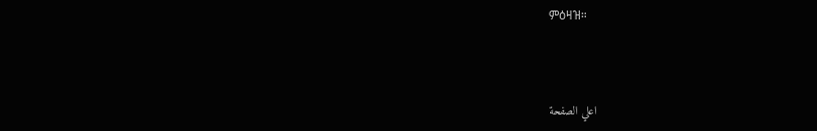ምዕዛዝ።



اعلي الصفحة